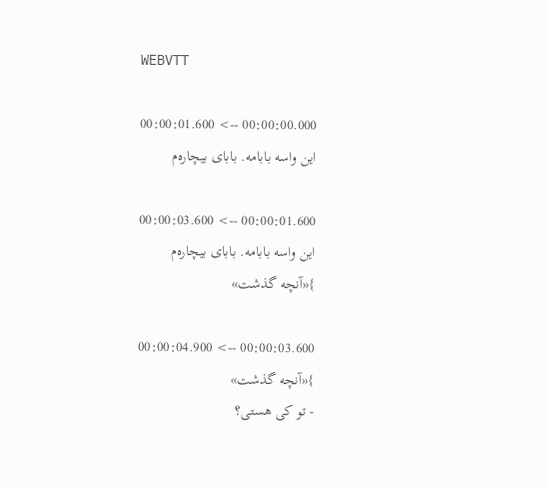WEBVTT

00:00:00.000 --> 00:00:01.600
این واسه بابامه. بابای بیچاره‌م

00:00:01.600 --> 00:00:03.600
این واسه بابامه. بابای بیچاره‌م
}«آنچه گذشت»

00:00:03.600 --> 00:00:04.900
}«آنچه گذشت»
- تو کی هستی؟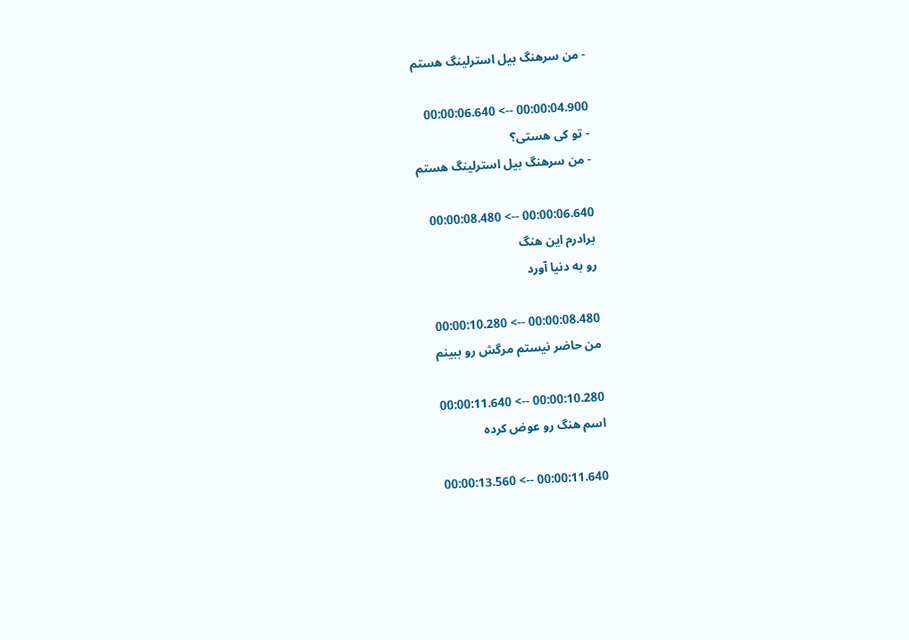- من سرهنگ بیل استرلینگ هستم

00:00:04.900 --> 00:00:06.640
- تو کی هستی؟
- من سرهنگ بیل استرلینگ هستم

00:00:06.640 --> 00:00:08.480
برادرم این هنگ
رو به دنیا آورد

00:00:08.480 --> 00:00:10.280
من حاضر نیستم مرگش رو ببینم

00:00:10.280 --> 00:00:11.640
اسم هنگ رو عوض کرده

00:00:11.640 --> 00:00:13.560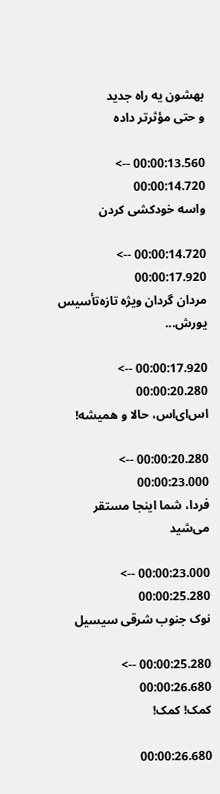بهشون یه راه جدید
و حتی مؤثرتر داده

00:00:13.560 --> 00:00:14.720
واسه خودکشی کردن

00:00:14.720 --> 00:00:17.920
مردان گردان ویژه تازه‌تأسیس یورش...

00:00:17.920 --> 00:00:20.280
اس‌ای‌اس، حالا و همیشه!

00:00:20.280 --> 00:00:23.000
فردا، شما اینجا مستقر می‌شید

00:00:23.000 --> 00:00:25.280
نوک جنوب شرقی سیسیل

00:00:25.280 --> 00:00:26.680
کمک! کمک!

00:00:26.680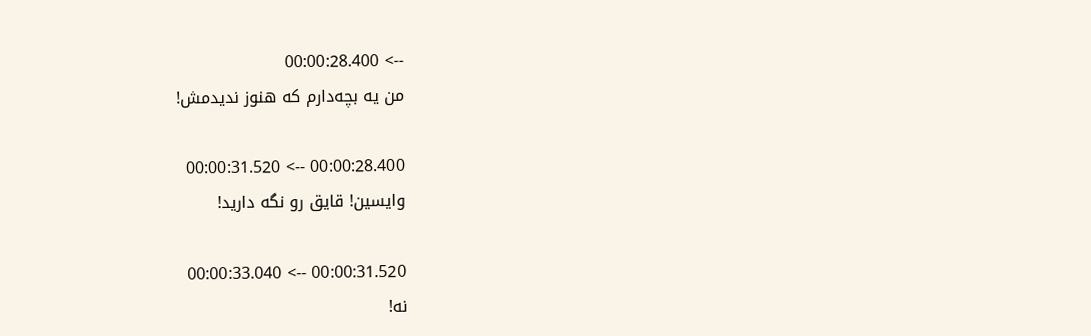--> 00:00:28.400
من یه بچه‌دارم که هنوز ندیدمش!

00:00:28.400 --> 00:00:31.520
وایسین! قایق رو نگه دارید!

00:00:31.520 --> 00:00:33.040
نه!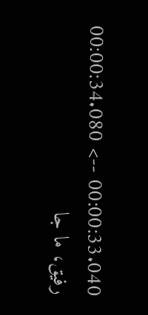00:00:33.040 --> 00:00:34.080
رفیق، ما جا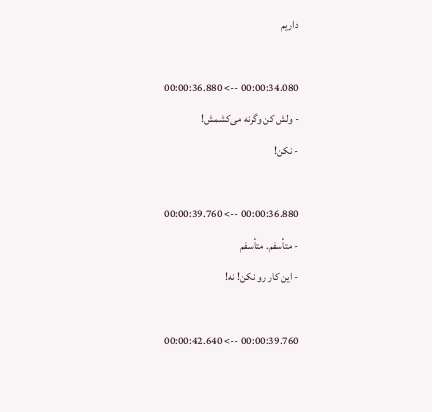داریم

00:00:34.080 --> 00:00:36.880
- ولش کن وگرنه می‌کشمش!
- نکن!

00:00:36.880 --> 00:00:39.760
- متأسفم. متأسفم
- این کار رو نکن! نه!

00:00:39.760 --> 00:00:42.640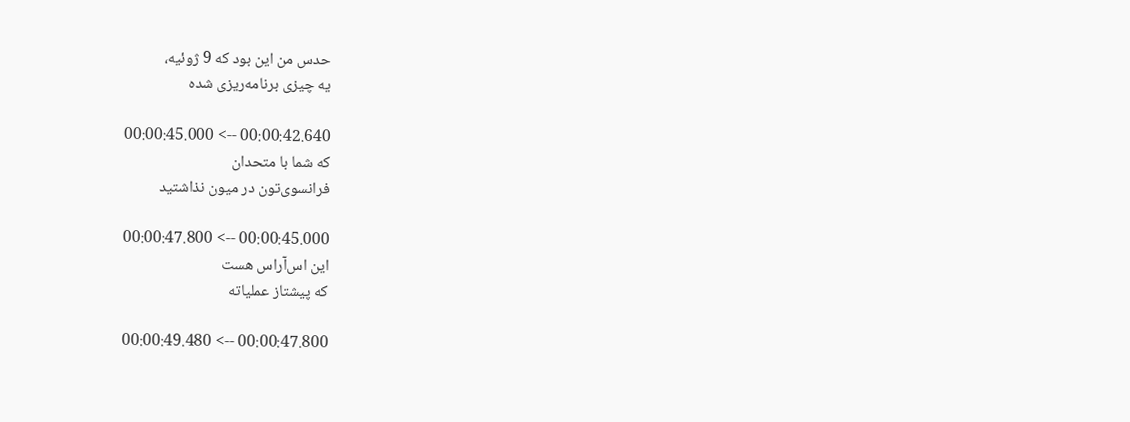حدس من این بود که 9 ژوئیه،
یه چیزی برنامه‌ریزی شده

00:00:42.640 --> 00:00:45.000
که شما با متحدان
فرانسوی‌تون در میون نذاشتید

00:00:45.000 --> 00:00:47.800
این اس‌آر‌اس هست
که پیشتاز عملیاته

00:00:47.800 --> 00:00:49.480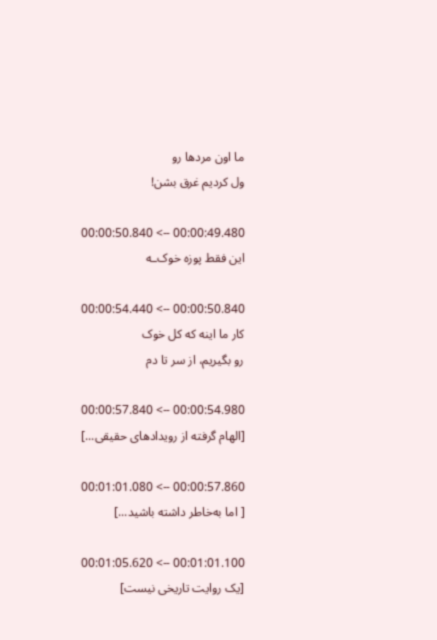ما اون مردها رو
ول کردیم غرق بشن!

00:00:49.480 --> 00:00:50.840
این فقط پوزه خوک‌ـه

00:00:50.840 --> 00:00:54.440
کار ما اینه که کل خوک
رو بگیریم، از سر تا دم

00:00:54.980 --> 00:00:57.840
[الهام گرفته از رویدادهای حقیقی...]

00:00:57.860 --> 00:01:01.080
[ اما به‌خاطر داشته باشید...]

00:01:01.100 --> 00:01:05.620
[یک روایت تاریخی نیست]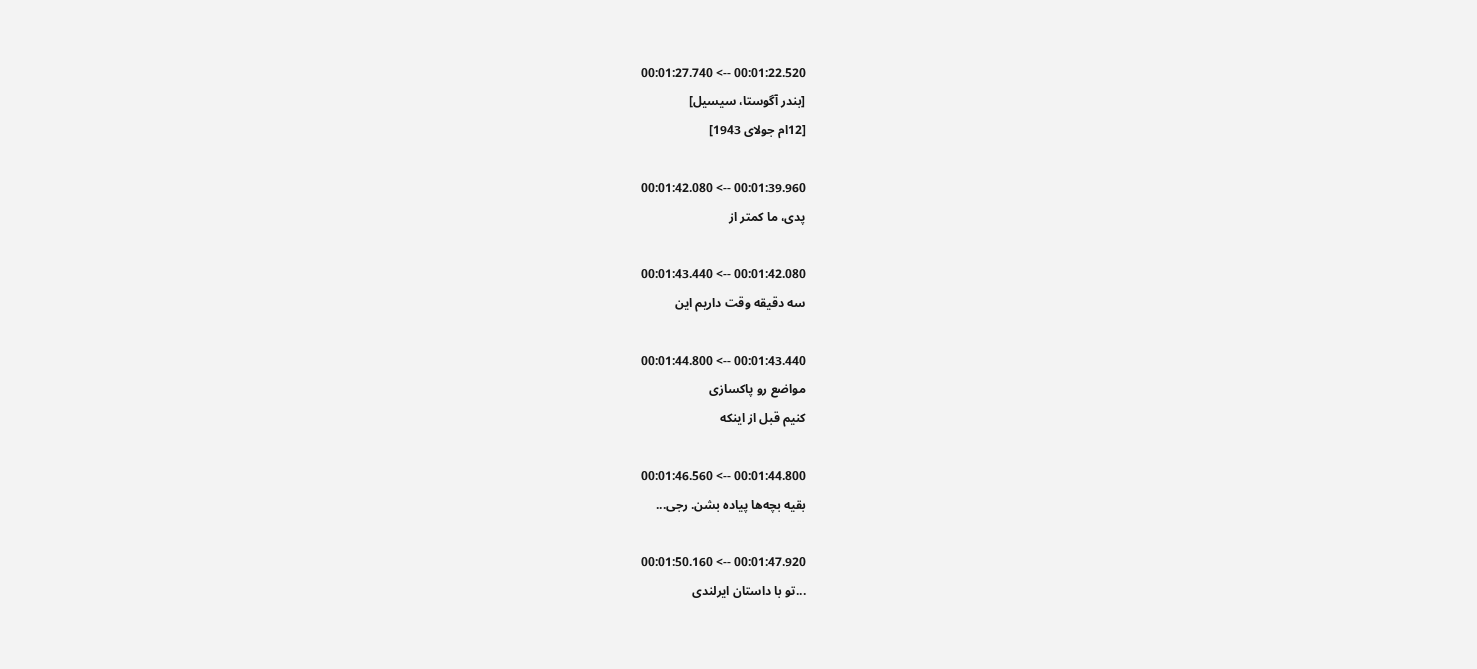00:01:22.520 --> 00:01:27.740
[بندر آگوستا، سیسیل]
[12ام جولای 1943]

00:01:39.960 --> 00:01:42.080
پدی، ما کمتر از

00:01:42.080 --> 00:01:43.440
سه دقیقه وقت داریم این

00:01:43.440 --> 00:01:44.800
مواضع رو پاکسازی
کنیم قبل از اینکه

00:01:44.800 --> 00:01:46.560
بقیه بچه‌ها پیاده بشن. رجی...

00:01:47.920 --> 00:01:50.160
...تو با داستان ایرلندی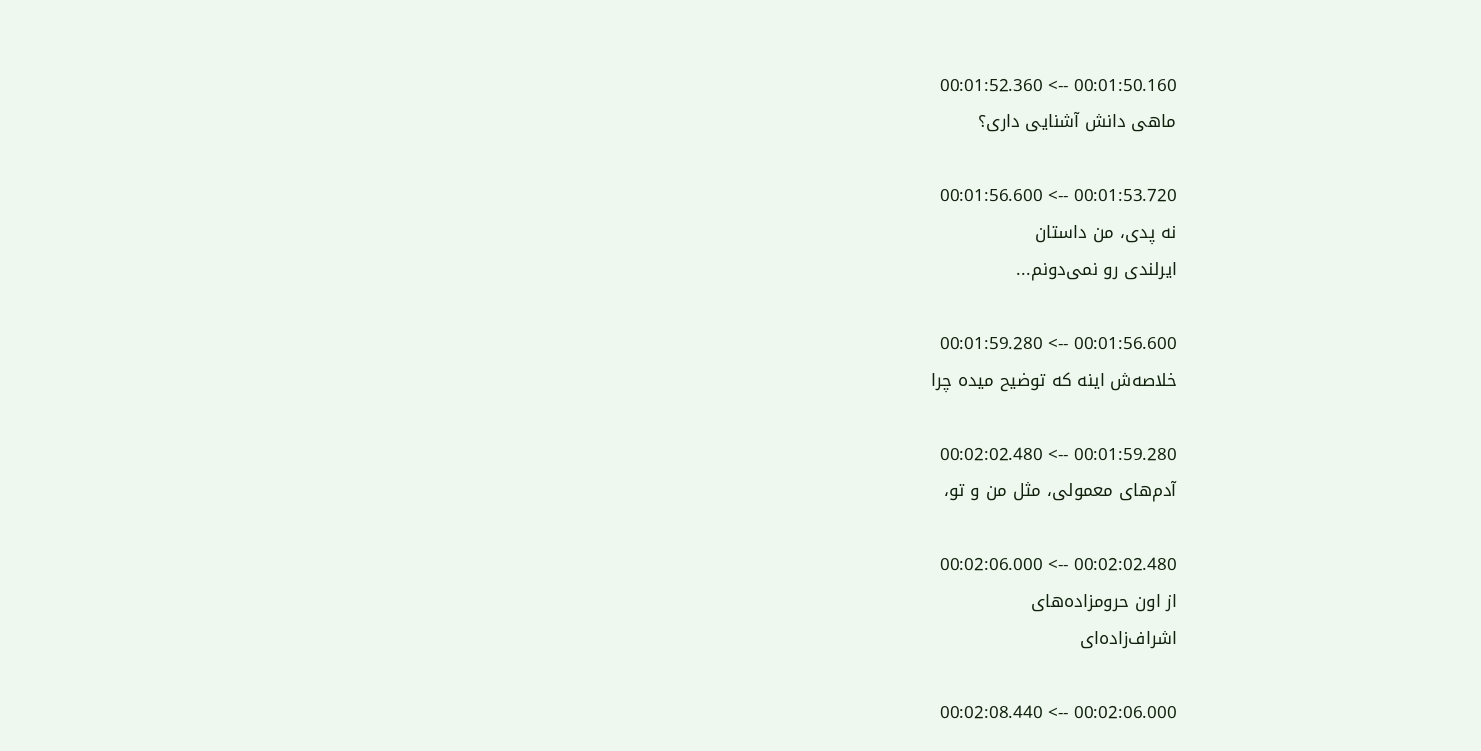00:01:50.160 --> 00:01:52.360
ماهی دانش آشنایی داری؟

00:01:53.720 --> 00:01:56.600
نه پدی، من داستان
ایرلندی رو نمی‌دونم...

00:01:56.600 --> 00:01:59.280
خلاصه‌ش اینه که توضیح میده چرا

00:01:59.280 --> 00:02:02.480
آدم‌های معمولی، مثل من و تو،

00:02:02.480 --> 00:02:06.000
از اون حرومزاده‌های
اشراف‌زاده‌ای

00:02:06.000 --> 00:02:08.440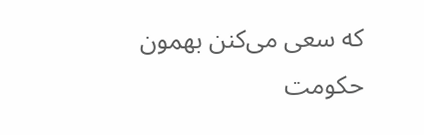که سعی می‌کنن بهمون
حکومت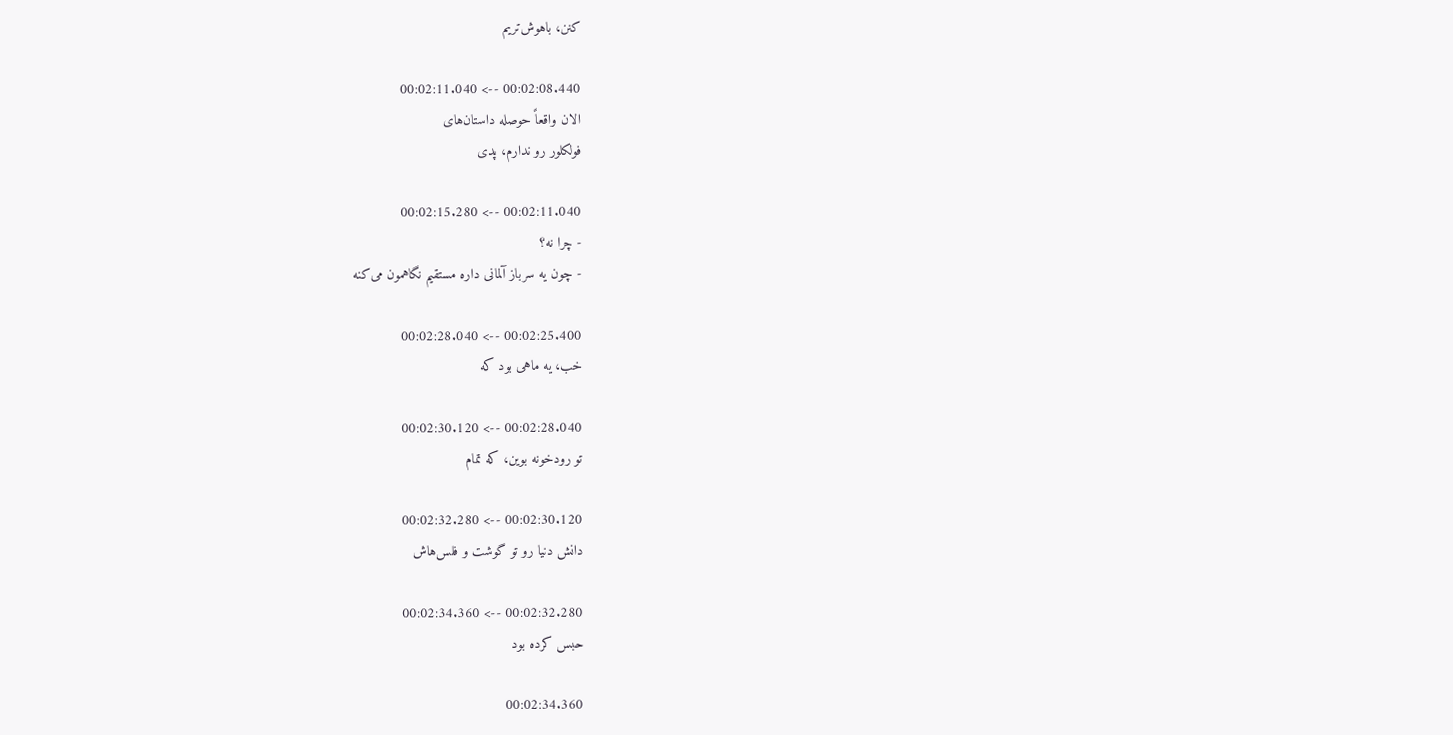کنن، باهوش‌تریم

00:02:08.440 --> 00:02:11.040
الان واقعاً حوصله داستان‌های
فولکلور رو ندارم، پدی

00:02:11.040 --> 00:02:15.280
- چرا نه؟
- چون یه سرباز آلمانی داره مستقیم نگاهمون می‌کنه

00:02:25.400 --> 00:02:28.040
خب، یه ماهی بود که

00:02:28.040 --> 00:02:30.120
تو رودخونه بوین، که تمام

00:02:30.120 --> 00:02:32.280
دانش دنیا رو تو گوشت و فلس‌هاش

00:02:32.280 --> 00:02:34.360
حبس کرده بود

00:02:34.360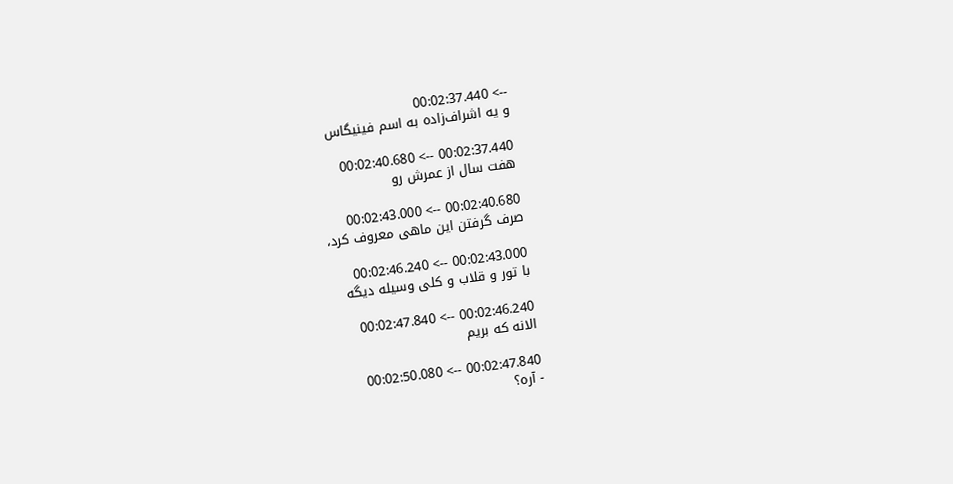--> 00:02:37.440
و یه اشراف‌زاده به اسم فینیگاس

00:02:37.440 --> 00:02:40.680
هفت سال از عمرش رو

00:02:40.680 --> 00:02:43.000
صرف گرفتن این ماهی معروف کرد،

00:02:43.000 --> 00:02:46.240
با تور و قلاب و کلی وسیله دیگه

00:02:46.240 --> 00:02:47.840
الانه که بریم

00:02:47.840 --> 00:02:50.080
- آره؟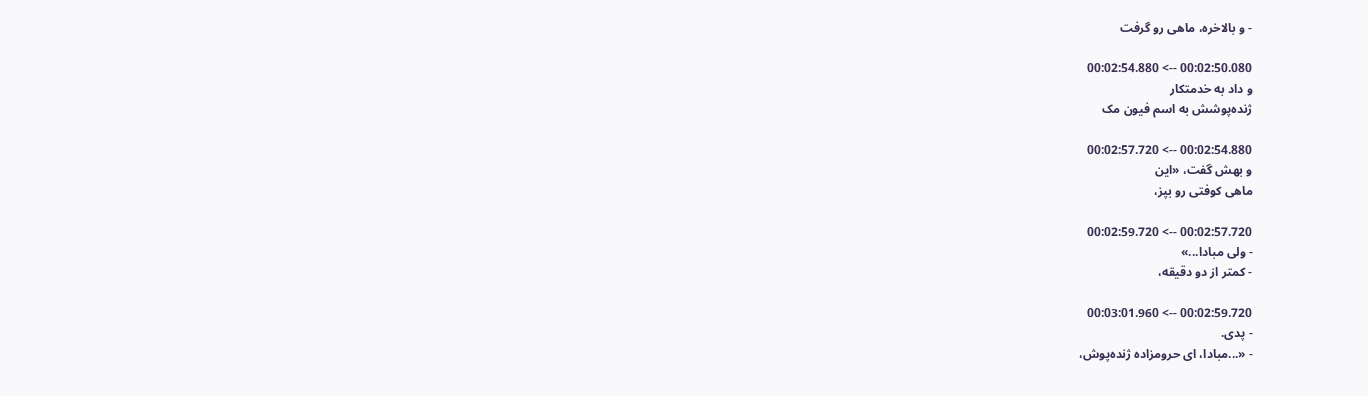- و بالاخره، ماهی رو گرفت

00:02:50.080 --> 00:02:54.880
و داد به خدمتکار
ژنده‌پوشش به اسم فیون مک

00:02:54.880 --> 00:02:57.720
و بهش گفت، «این
ماهی کوفتی رو بپز،

00:02:57.720 --> 00:02:59.720
- ولی مبادا...»
- کمتر از دو دقیقه،

00:02:59.720 --> 00:03:01.960
- پدی.
- «...مبادا، ای حرومزاده ژنده‌پوش،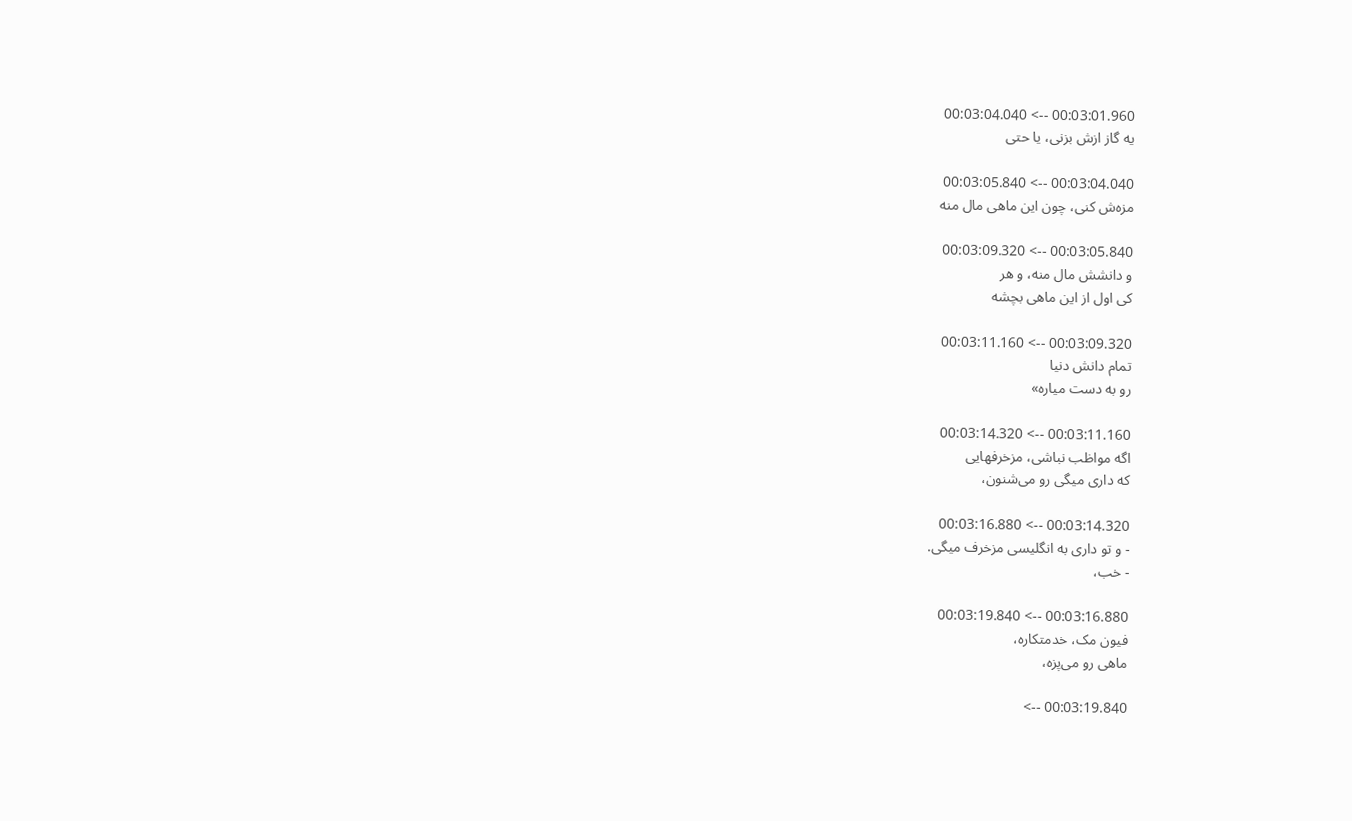00:03:01.960 --> 00:03:04.040
یه گاز ازش بزنی، یا حتی

00:03:04.040 --> 00:03:05.840
مزه‌ش کنی، چون این ماهی مال منه

00:03:05.840 --> 00:03:09.320
و دانشش مال منه، و هر
کی اول از این ماهی بچشه

00:03:09.320 --> 00:03:11.160
تمام دانش دنیا
رو به دست میاره»

00:03:11.160 --> 00:03:14.320
اگه مواظب نباشی، مزخرفهایی
که داری میگی رو می‌شنون،

00:03:14.320 --> 00:03:16.880
- و تو داری به انگلیسی مزخرف میگی.
- خب،

00:03:16.880 --> 00:03:19.840
فیون مک، خدمتکاره،
ماهی رو می‌پزه،

00:03:19.840 -->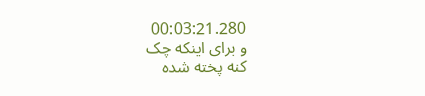00:03:21.280
و برای اینکه چک
کنه پخته شده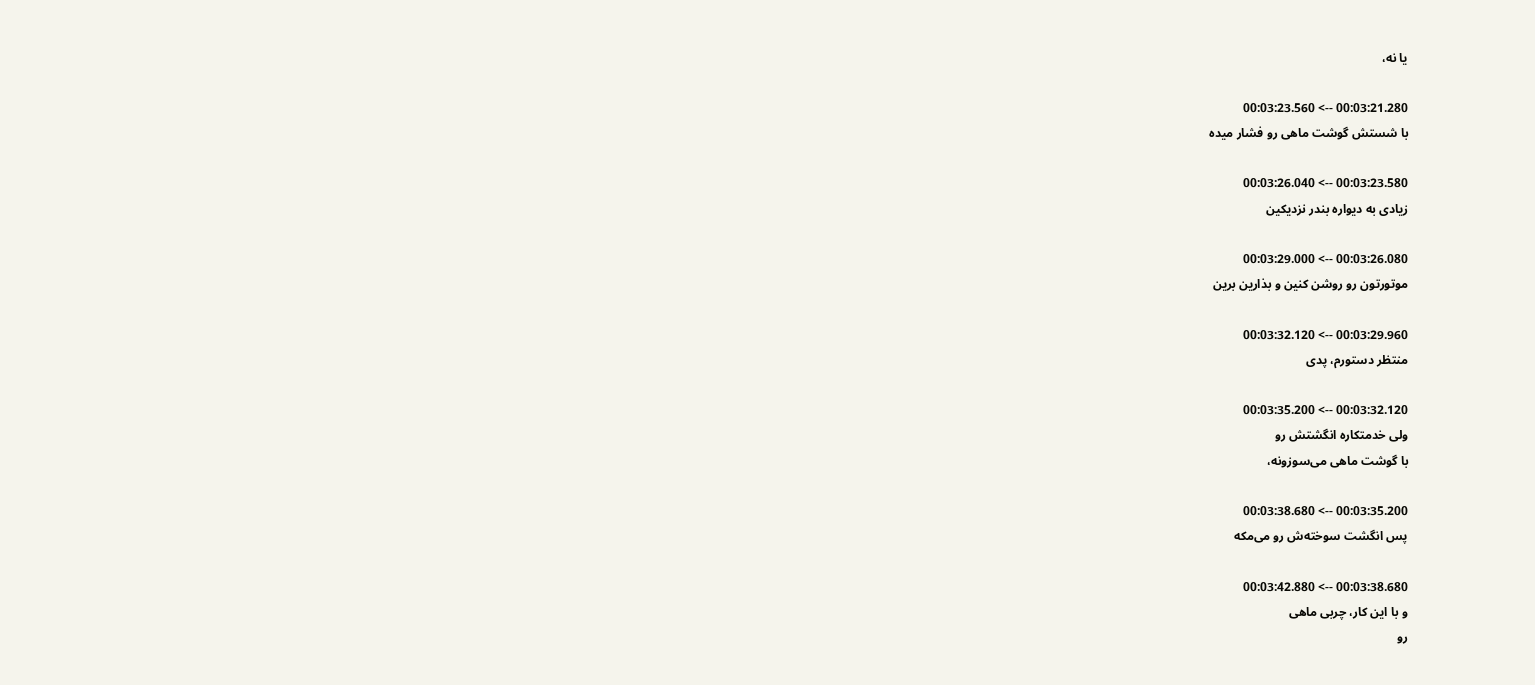یا نه،

00:03:21.280 --> 00:03:23.560
با شستش گوشت ماهی رو فشار میده

00:03:23.580 --> 00:03:26.040
زیادی به دیواره بندر نزدیکین

00:03:26.080 --> 00:03:29.000
موتورتون رو روشن کنین و بذارین برین

00:03:29.960 --> 00:03:32.120
منتظر دستورم، پدی

00:03:32.120 --> 00:03:35.200
ولی خدمتکاره انگشتش رو
با گوشت ماهی می‌سوزونه،

00:03:35.200 --> 00:03:38.680
پس انگشت سوخته‌ش رو می‌مکه

00:03:38.680 --> 00:03:42.880
و با این کار، چربی ماهی
رو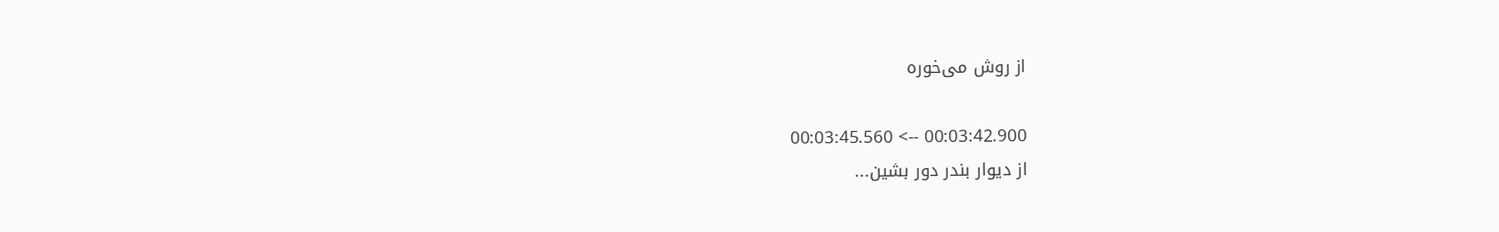از روش می‌خوره

00:03:42.900 --> 00:03:45.560
از دیوار بندر دور بشین...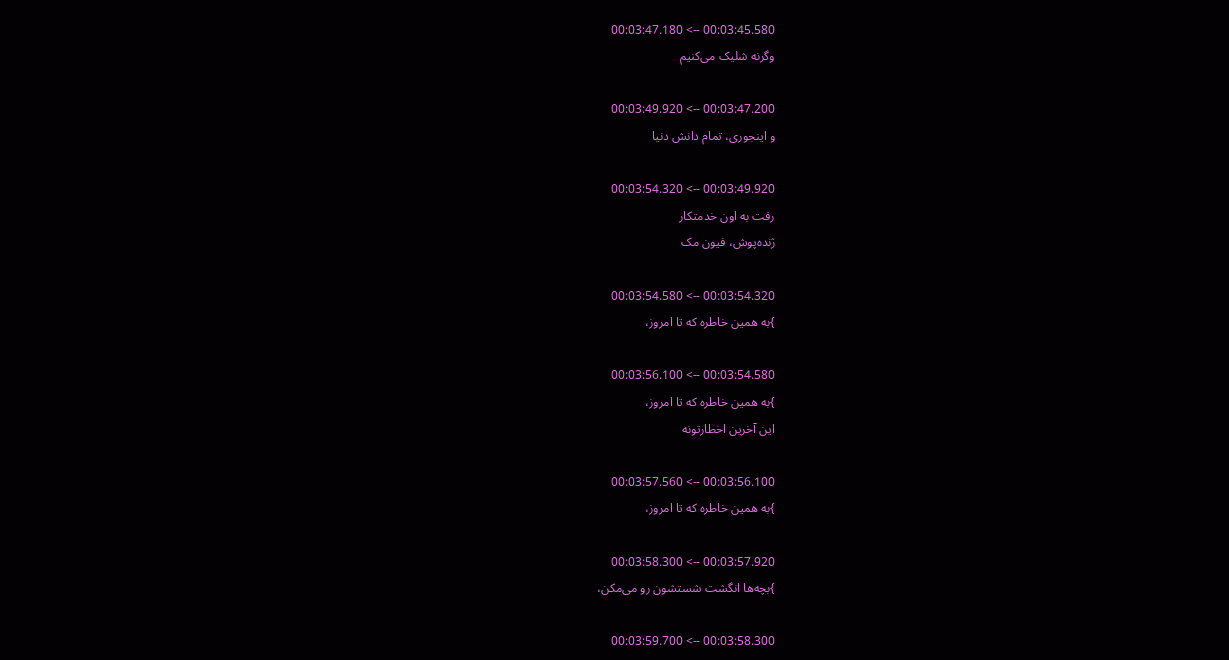00:03:45.580 --> 00:03:47.180
وگرنه شلیک می‌کنیم

00:03:47.200 --> 00:03:49.920
و اینجوری، تمام دانش دنیا

00:03:49.920 --> 00:03:54.320
رفت به اون خدمتکار
ژنده‌پوش، فیون مک

00:03:54.320 --> 00:03:54.580
}به همین خاطره که تا امروز،

00:03:54.580 --> 00:03:56.100
}به همین خاطره که تا امروز،
این آخرین اخطارتونه

00:03:56.100 --> 00:03:57.560
}به همین خاطره که تا امروز،

00:03:57.920 --> 00:03:58.300
}بچه‌ها انگشت شستشون رو می‌مکن،

00:03:58.300 --> 00:03:59.700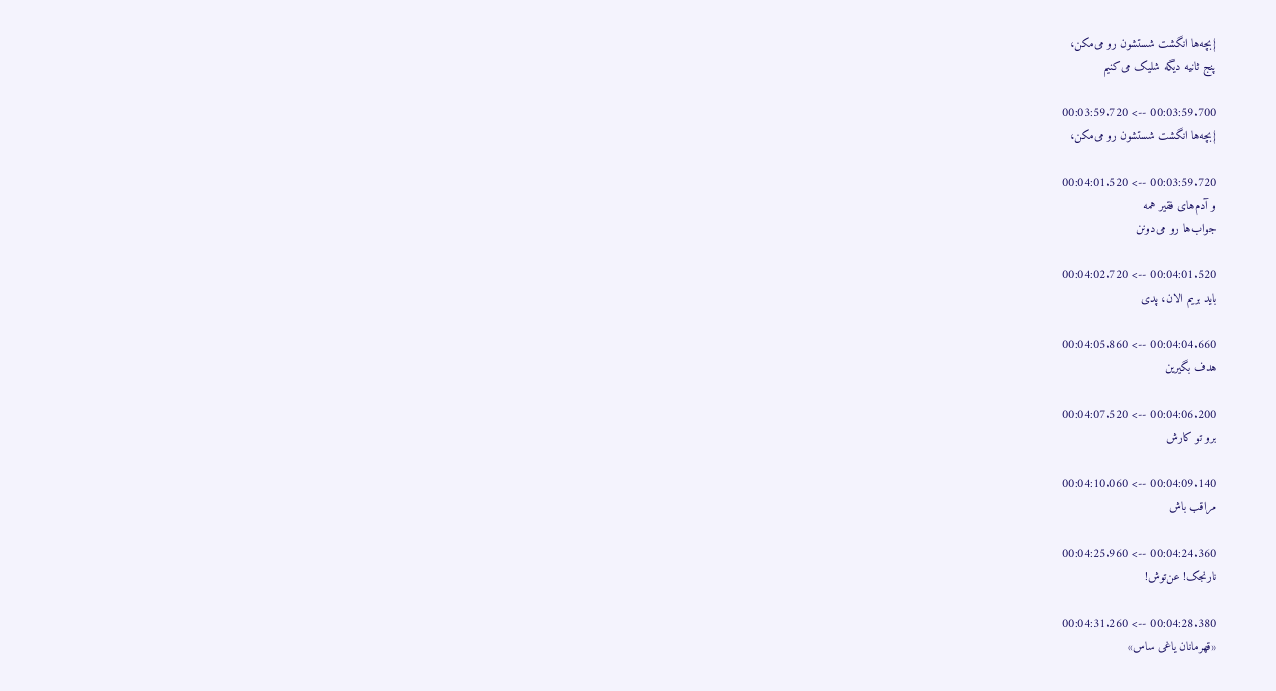}بچه‌ها انگشت شستشون رو می‌مکن،
پنج ثانیه دیگه شلیک می‌کنیم

00:03:59.700 --> 00:03:59.720
}بچه‌ها انگشت شستشون رو می‌مکن،

00:03:59.720 --> 00:04:01.520
و آدم‌های فقیر همه
جواب‌ها رو می‌دونن

00:04:01.520 --> 00:04:02.720
باید بریم الان، پدی

00:04:04.660 --> 00:04:05.860
هدف بگیرین

00:04:06.200 --> 00:04:07.520
برو تو کارش

00:04:09.140 --> 00:04:10.060
مراقب باش

00:04:24.360 --> 00:04:25.960
نارنجک! عن‌توش!

00:04:28.380 --> 00:04:31.260
«قهرمانان یاغی ساس»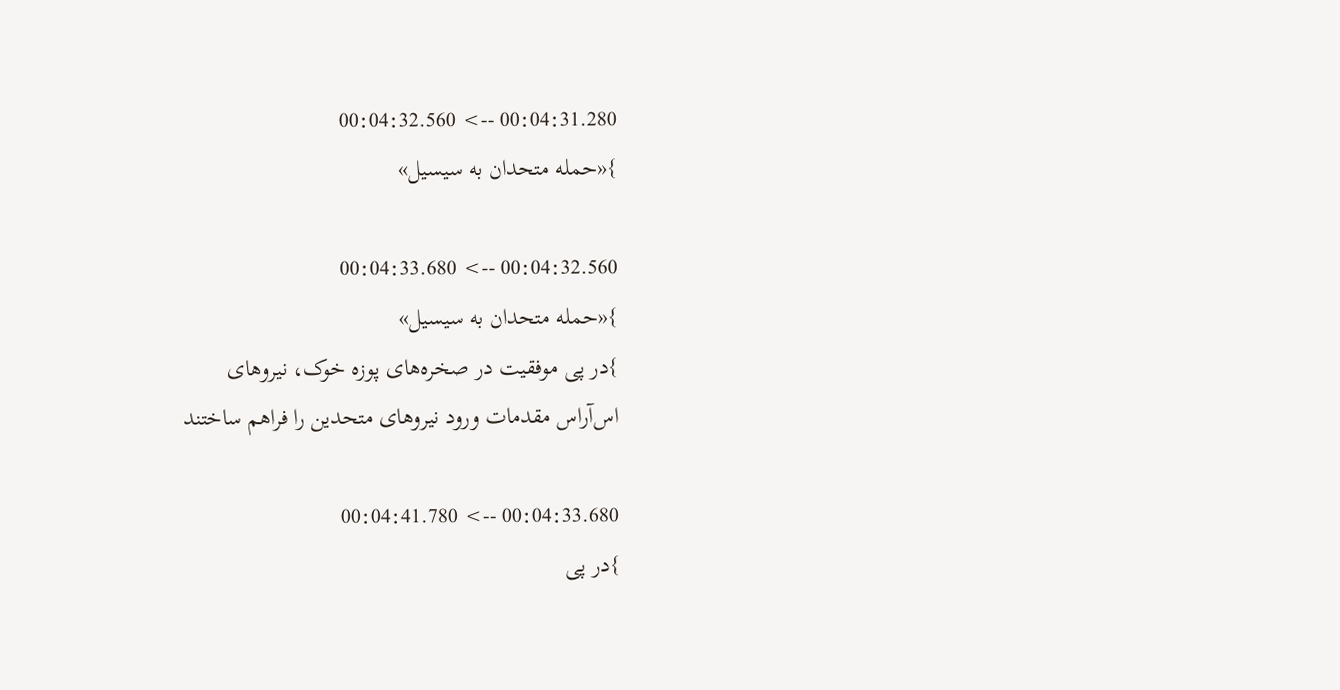00:04:31.280 --> 00:04:32.560
}«حمله متحدان به سیسیل»

00:04:32.560 --> 00:04:33.680
}«حمله متحدان به سیسیل»
}در پی موفقیت در صخره‌های پوزه خوک، نیروهای
اس‌آراس مقدمات ورود نیروهای متحدین را فراهم ساختند

00:04:33.680 --> 00:04:41.780
}در پی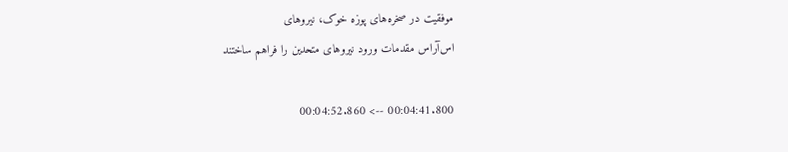موفقیت در صخره‌های پوزه خوک، نیروهای
اس‌آراس مقدمات ورود نیروهای متحدین را فراهم ساختند

00:04:41.800 --> 00:04:52.860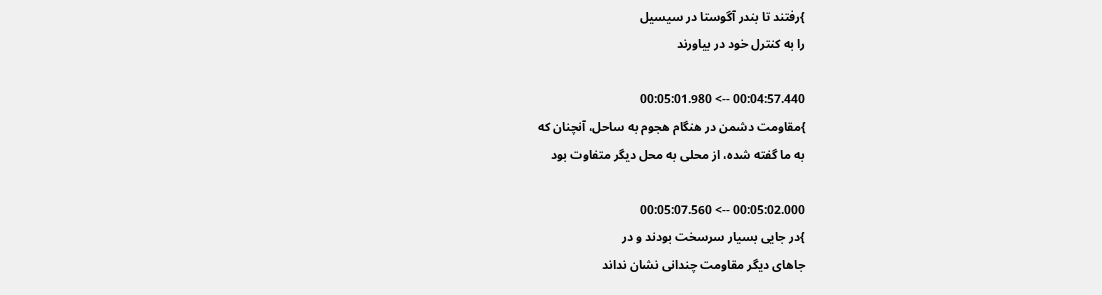}رفتند تا بندر آگوستا در سیسیل
را به کنترل خود در بیاورند

00:04:57.440 --> 00:05:01.980
}مقاومت دشمن در هنگام هجوم به ساحل، آنچنان که
به ما گفته شده، از محلی به محل دیگر متفاوت بود

00:05:02.000 --> 00:05:07.560
}در جایی بسیار سرسخت بودند و در
جاهای دیگر مقاومت چندانی نشان نداند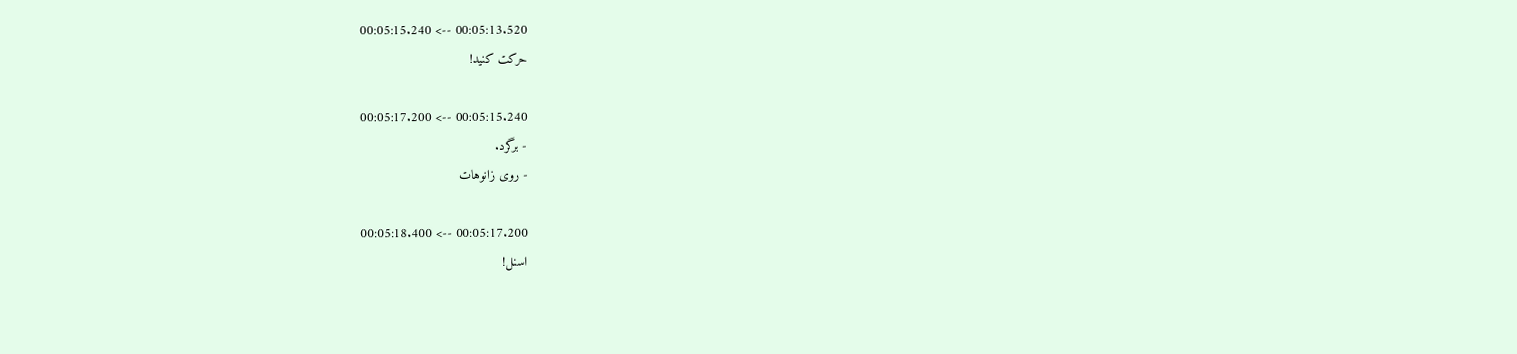00:05:13.520 --> 00:05:15.240
حرکت کنید!

00:05:15.240 --> 00:05:17.200
- برگرد.
- روی زانوهات

00:05:17.200 --> 00:05:18.400
اسنل!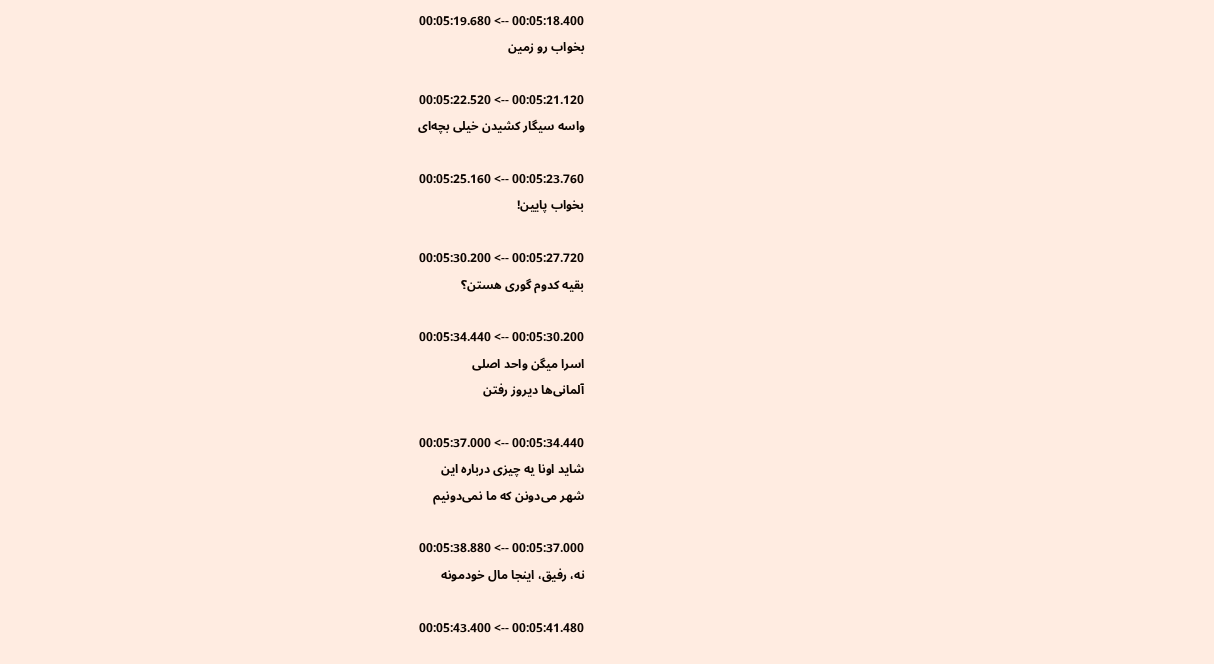00:05:18.400 --> 00:05:19.680
بخواب رو زمین

00:05:21.120 --> 00:05:22.520
واسه سیگار کشیدن خیلی بچه‌ای

00:05:23.760 --> 00:05:25.160
بخواب پایین!

00:05:27.720 --> 00:05:30.200
بقیه کدوم گوری هستن؟

00:05:30.200 --> 00:05:34.440
اسرا میگن واحد اصلی
آلمانی‌ها دیروز رفتن

00:05:34.440 --> 00:05:37.000
شاید اونا یه چیزی درباره این
شهر می‌دونن که ما نمی‌دونیم

00:05:37.000 --> 00:05:38.880
نه، رفیق، اینجا مال خودمونه

00:05:41.480 --> 00:05:43.400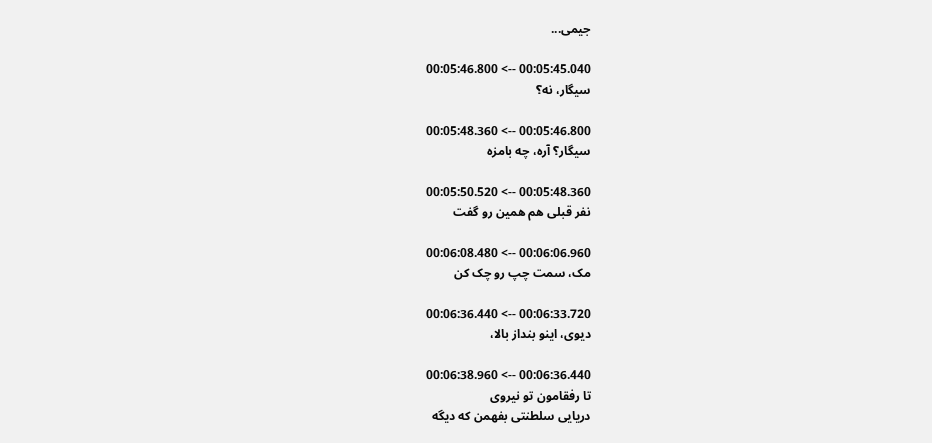جیمی...

00:05:45.040 --> 00:05:46.800
سیگار، نه؟

00:05:46.800 --> 00:05:48.360
سیگار؟ آره، چه بامزه

00:05:48.360 --> 00:05:50.520
نفر قبلی هم همین رو گفت

00:06:06.960 --> 00:06:08.480
مک، سمت چپ رو چک کن

00:06:33.720 --> 00:06:36.440
دیوی، اینو بنداز بالا،

00:06:36.440 --> 00:06:38.960
تا رفقامون تو نیروی
دریایی سلطنتی بفهمن که دیگه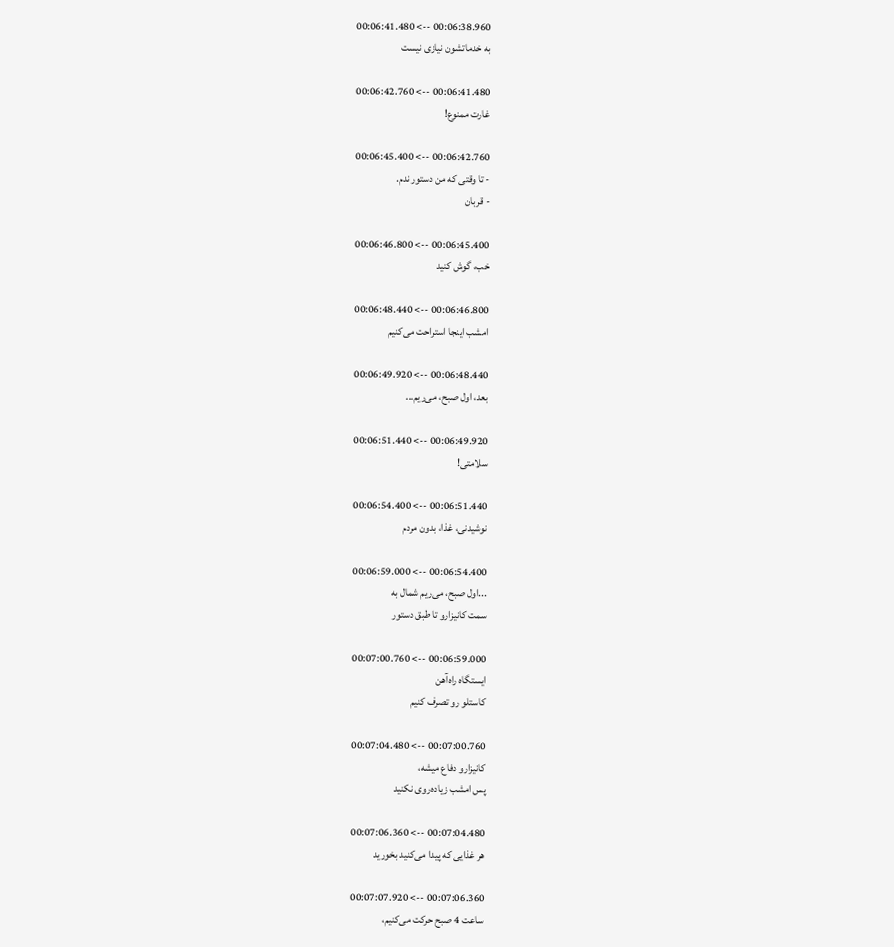00:06:38.960 --> 00:06:41.480
به خدماتشون نیازی نیست

00:06:41.480 --> 00:06:42.760
غارت ممنوع!

00:06:42.760 --> 00:06:45.400
- تا وقتی که من دستور ندم.
- قربان

00:06:45.400 --> 00:06:46.800
خب، گوش کنید

00:06:46.800 --> 00:06:48.440
امشب اینجا استراحت می‌کنیم

00:06:48.440 --> 00:06:49.920
بعد، اول صبح، می‌ریم...

00:06:49.920 --> 00:06:51.440
سلامتی!

00:06:51.440 --> 00:06:54.400
نوشیدنی، غذا، بدون مردم

00:06:54.400 --> 00:06:59.000
...اول صبح، می‌ریم شمال به
سمت کانیزارو تا طبق دستور

00:06:59.000 --> 00:07:00.760
ایستگاه راه‌آهن
کاستلو رو تصرف کنیم

00:07:00.760 --> 00:07:04.480
کانیزارو دفاع میشه،
پس امشب زیاده‌روی نکنید

00:07:04.480 --> 00:07:06.360
هر غذایی که پیدا می‌کنید بخورید

00:07:06.360 --> 00:07:07.920
ساعت 4 صبح حرکت می‌کنیم،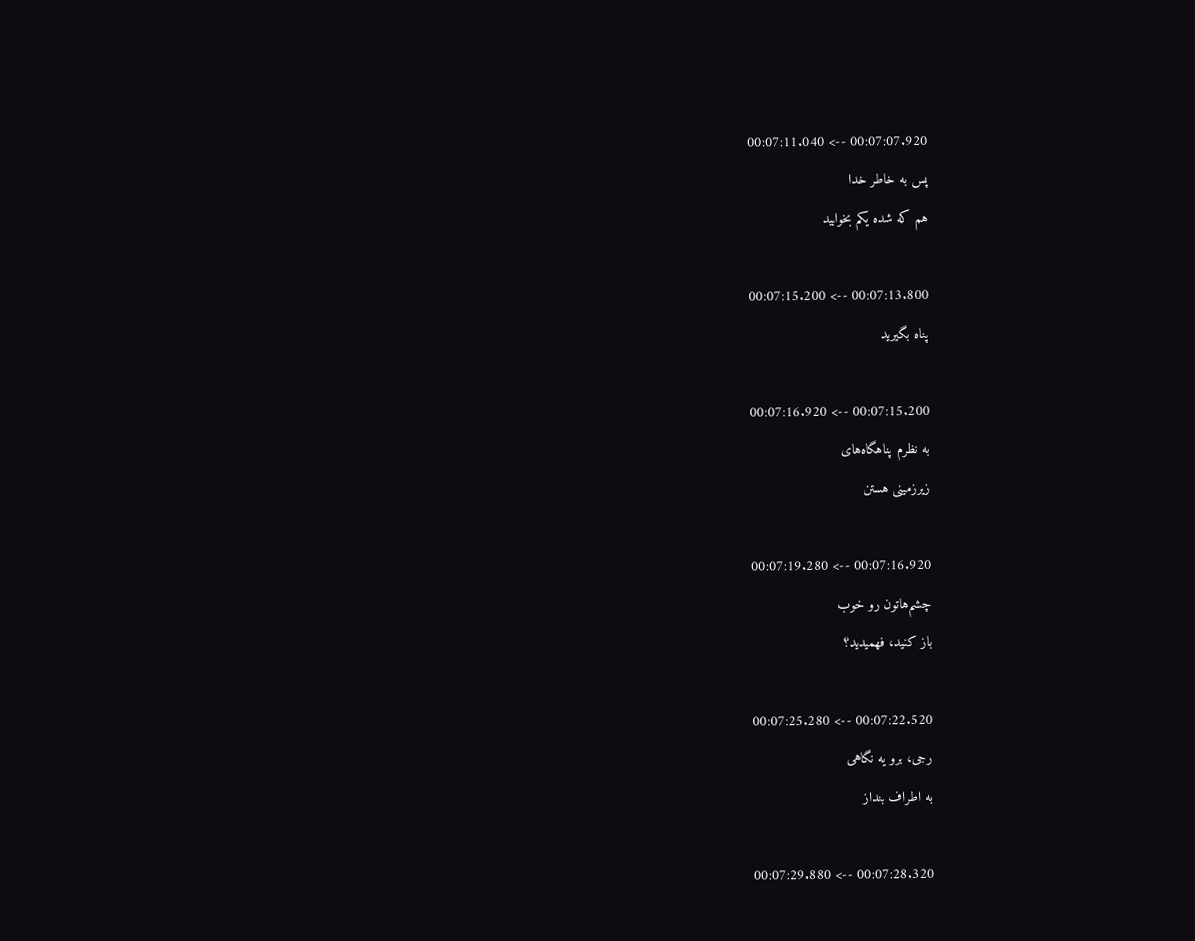00:07:07.920 --> 00:07:11.040
پس به خاطر خدا
هم که شده یکم بخوابید

00:07:13.800 --> 00:07:15.200
پناه بگیرید

00:07:15.200 --> 00:07:16.920
به نظرم پناهگاه‌های
زیرزمینی هستن

00:07:16.920 --> 00:07:19.280
چشم‌هاتون رو خوب
باز کنید، فهمیدید؟

00:07:22.520 --> 00:07:25.280
رجی، برو یه نگاهی
به اطراف بنداز

00:07:28.320 --> 00:07:29.880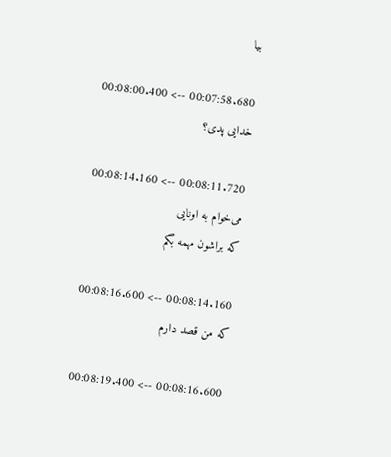بیا

00:07:58.680 --> 00:08:00.400
خدایی پدی؟

00:08:11.720 --> 00:08:14.160
می‌خوام به اونایی
که براشون مهمه بگم

00:08:14.160 --> 00:08:16.600
که من قصد دارم

00:08:16.600 --> 00:08:19.400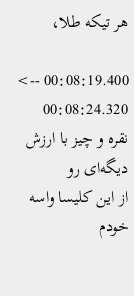هر تیکه طلا،

00:08:19.400 --> 00:08:24.320
نقره و چیز با ارزش دیگه‌ای رو
از این کلیسا واسه خودم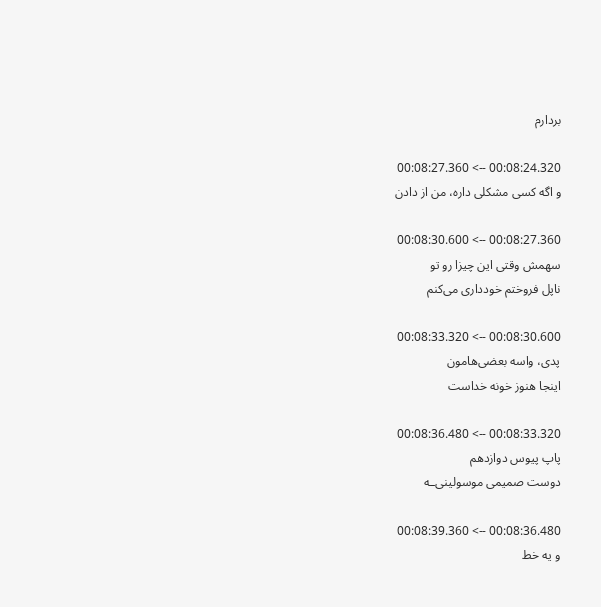بردارم

00:08:24.320 --> 00:08:27.360
و اگه کسی مشکلی داره، من از دادن

00:08:27.360 --> 00:08:30.600
سهمش وقتی این چیزا رو تو
ناپل فروختم خودداری می‌کنم

00:08:30.600 --> 00:08:33.320
پدی، واسه بعضی‌هامون
اینجا هنوز خونه خداست

00:08:33.320 --> 00:08:36.480
پاپ پیوس دوازدهم
دوست صمیمی موسولینی‌ـه

00:08:36.480 --> 00:08:39.360
و یه خط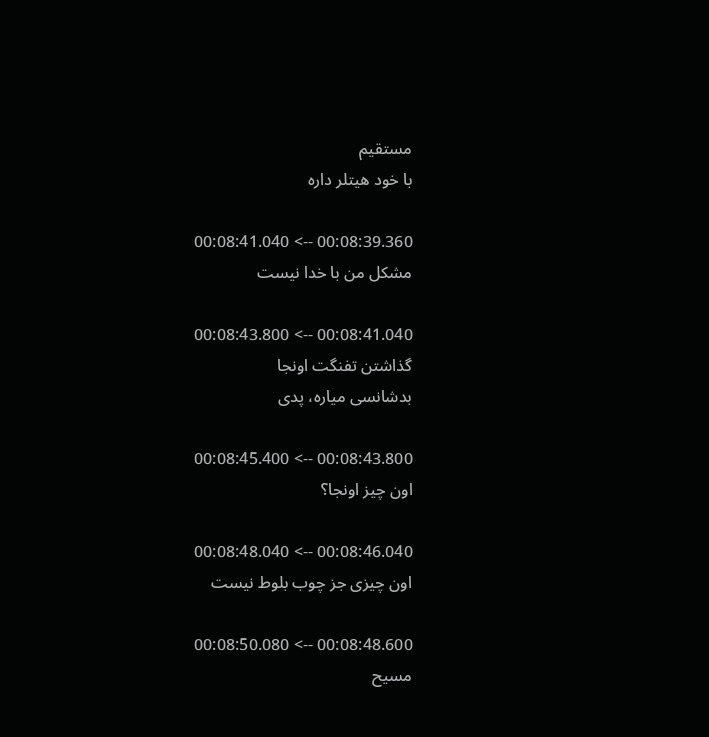مستقیم
با خود هیتلر داره

00:08:39.360 --> 00:08:41.040
مشکل من با خدا نیست

00:08:41.040 --> 00:08:43.800
گذاشتن تفنگت اونجا
بدشانسی میاره، پدی

00:08:43.800 --> 00:08:45.400
اون چیز اونجا؟

00:08:46.040 --> 00:08:48.040
اون چیزی جز چوب بلوط نیست

00:08:48.600 --> 00:08:50.080
مسیح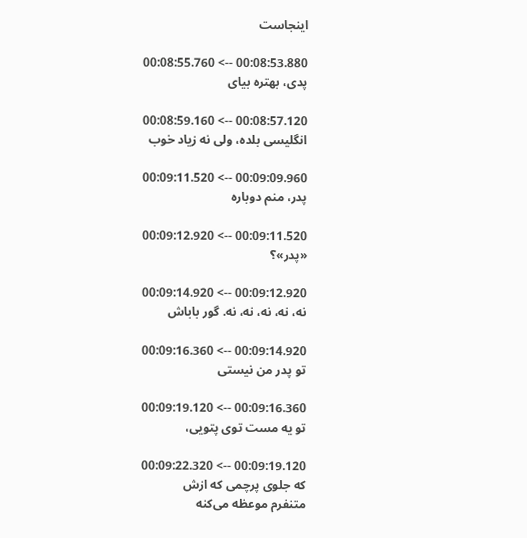اینجاست

00:08:53.880 --> 00:08:55.760
پدی، بهتره بیای

00:08:57.120 --> 00:08:59.160
انگلیسی بلده، ولی نه زیاد خوب

00:09:09.960 --> 00:09:11.520
پدر، منم دوباره

00:09:11.520 --> 00:09:12.920
«پدر»؟

00:09:12.920 --> 00:09:14.920
نه، نه، نه، نه، نه. گور باباش

00:09:14.920 --> 00:09:16.360
تو پدر من نیستی

00:09:16.360 --> 00:09:19.120
تو یه مست توی پتویی،

00:09:19.120 --> 00:09:22.320
که جلوی پرچمی که ازش
متنفرم موعظه می‌کنه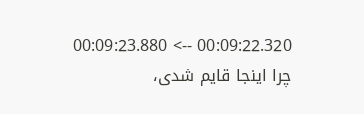00:09:22.320 --> 00:09:23.880
چرا اینجا قایم شدی،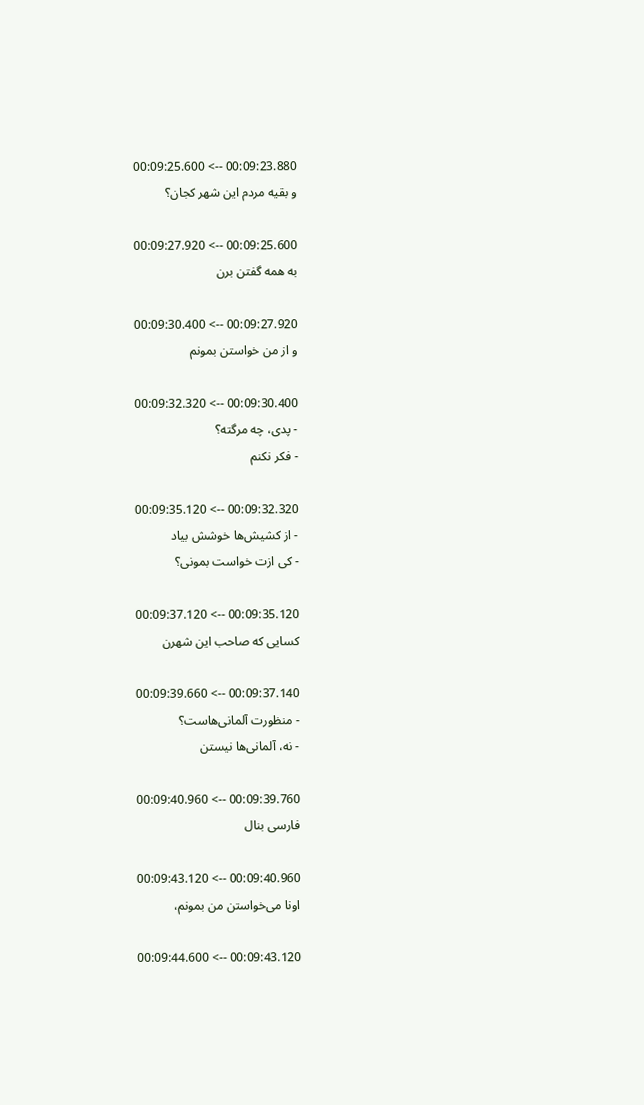00:09:23.880 --> 00:09:25.600
و بقیه مردم این شهر کجان؟

00:09:25.600 --> 00:09:27.920
به همه گفتن برن

00:09:27.920 --> 00:09:30.400
و از من خواستن بمونم

00:09:30.400 --> 00:09:32.320
- پدی، چه مرگته؟
- فکر نکنم

00:09:32.320 --> 00:09:35.120
- از کشیش‌ها خوشش بیاد
- کی ازت خواست بمونی؟

00:09:35.120 --> 00:09:37.120
کسایی که صاحب این شهرن

00:09:37.140 --> 00:09:39.660
- منظورت آلمانی‌هاست؟
- نه، آلمانی‌ها نیستن

00:09:39.760 --> 00:09:40.960
فارسی بنال

00:09:40.960 --> 00:09:43.120
اونا می‌خواستن من بمونم،

00:09:43.120 --> 00:09:44.600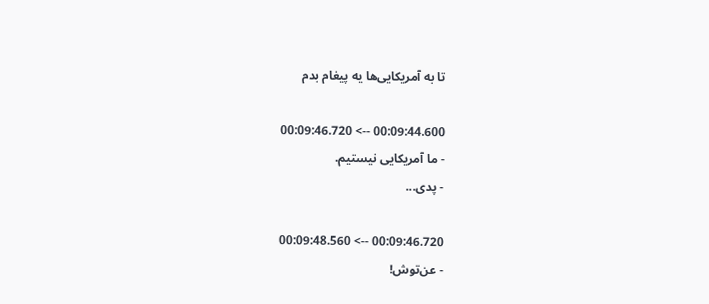تا به آمریکایی‌ها یه پیغام بدم

00:09:44.600 --> 00:09:46.720
- ما آمریکایی نیستیم.
- پدی...

00:09:46.720 --> 00:09:48.560
- عن‌توش!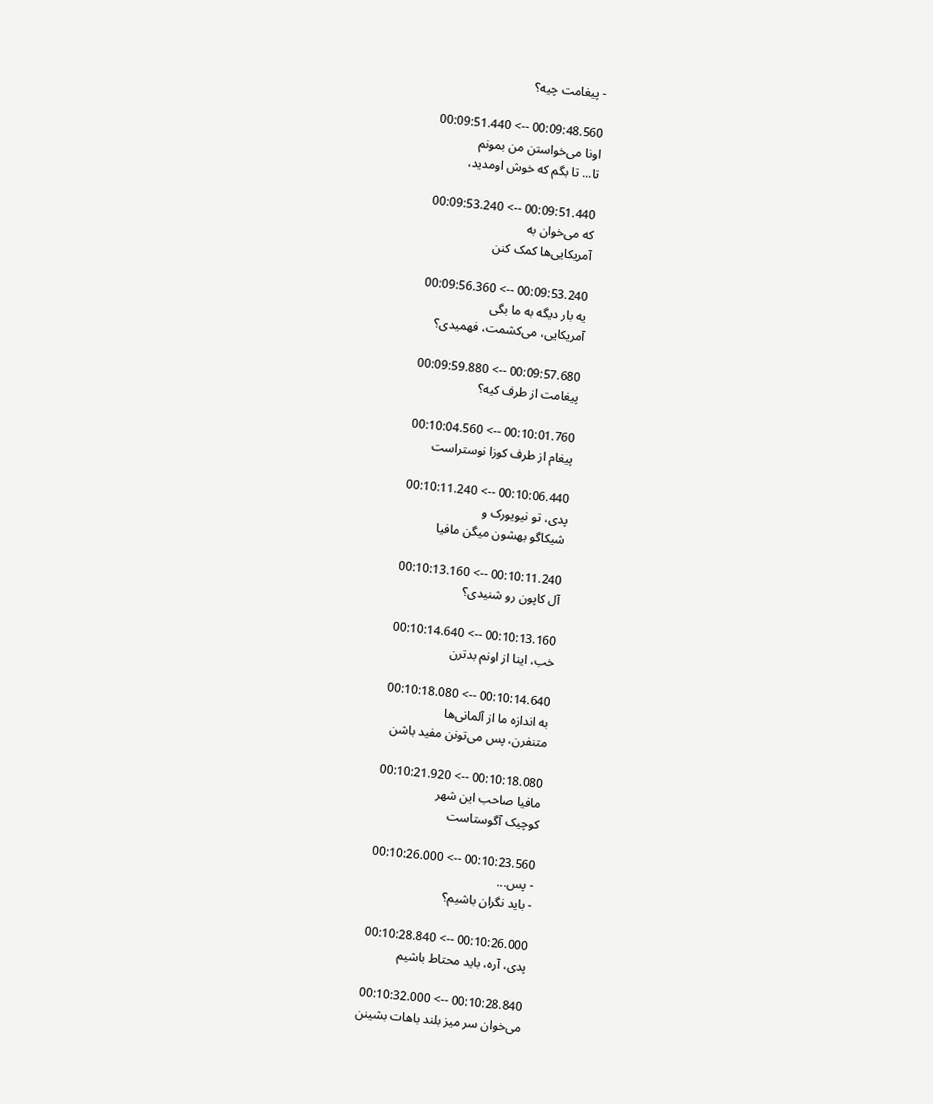- پیغامت چیه؟

00:09:48.560 --> 00:09:51.440
اونا می‌خواستن من بمونم
تا... تا بگم که خوش اومدید،

00:09:51.440 --> 00:09:53.240
که می‌خوان به
آمریکایی‌ها کمک کنن

00:09:53.240 --> 00:09:56.360
یه بار دیگه به ما بگی
آمریکایی، می‌کشمت، فهمیدی؟

00:09:57.680 --> 00:09:59.880
پیغامت از طرف کیه؟

00:10:01.760 --> 00:10:04.560
پیغام از طرف کوزا نوستراست

00:10:06.440 --> 00:10:11.240
پدی، تو نیویورک و
شیکاگو بهشون میگن مافیا

00:10:11.240 --> 00:10:13.160
آل کاپون رو شنیدی؟

00:10:13.160 --> 00:10:14.640
خب، اینا از اونم بدترن

00:10:14.640 --> 00:10:18.080
به اندازه ما از آلمانی‌ها
متنفرن، پس می‌تونن مفید باشن

00:10:18.080 --> 00:10:21.920
مافیا صاحب این شهر
کوچیک آگوستاست

00:10:23.560 --> 00:10:26.000
- پس...
- باید نگران باشیم؟

00:10:26.000 --> 00:10:28.840
پدی، آره، باید محتاط باشیم

00:10:28.840 --> 00:10:32.000
می‌خوان سر میز بلند باهات بشینن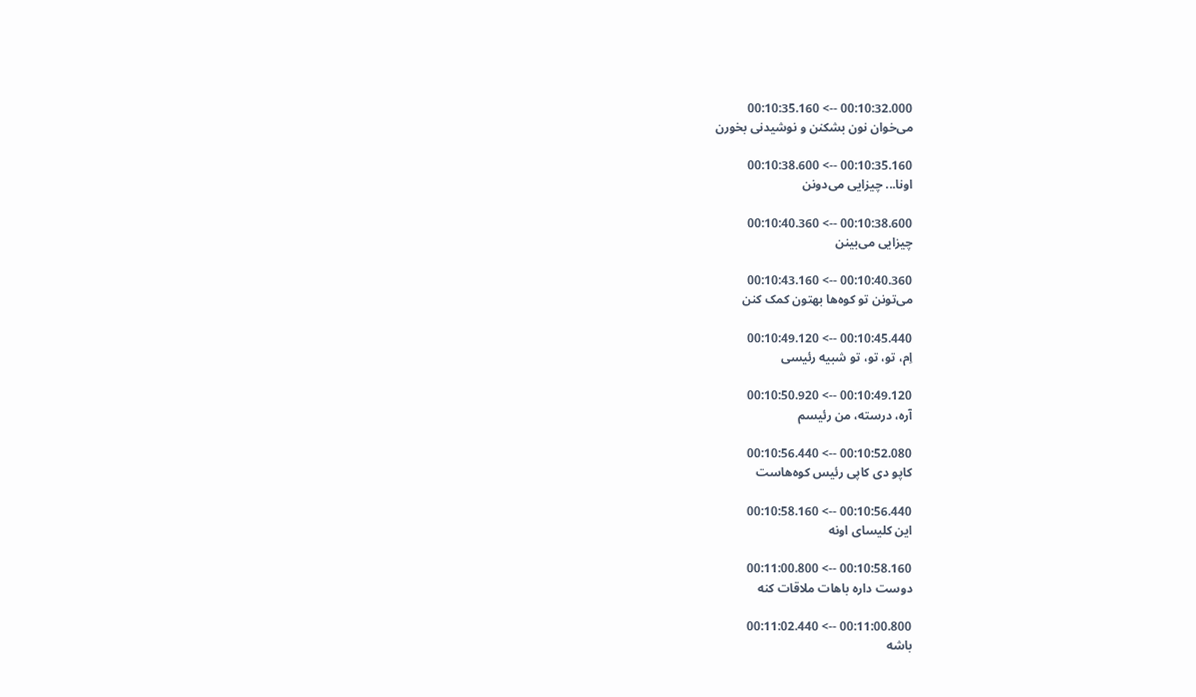00:10:32.000 --> 00:10:35.160
می‌خوان نون بشکنن و نوشیدنی بخورن

00:10:35.160 --> 00:10:38.600
اونا... چیزایی می‌دونن

00:10:38.600 --> 00:10:40.360
چیزایی می‌بینن

00:10:40.360 --> 00:10:43.160
می‌تونن تو کوه‌ها بهتون کمک کنن

00:10:45.440 --> 00:10:49.120
اِم، تو، تو، تو شبیه رئیسی

00:10:49.120 --> 00:10:50.920
آره، درسته، من رئیسم

00:10:52.080 --> 00:10:56.440
کاپو دی کاپی رئیس کوه‌هاست

00:10:56.440 --> 00:10:58.160
این کلیسای اونه

00:10:58.160 --> 00:11:00.800
دوست داره باهات ملاقات کنه

00:11:00.800 --> 00:11:02.440
باشه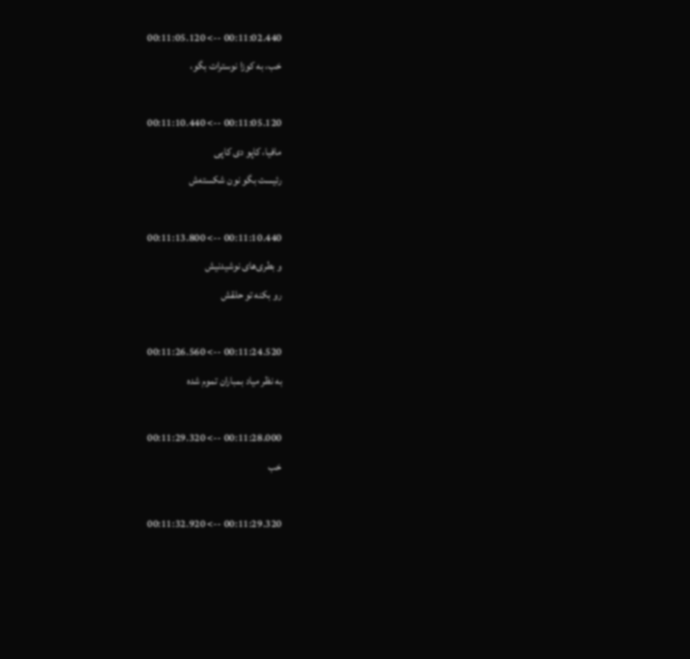00:11:02.440 --> 00:11:05.120
خب، به کوزا نوسترات بگو،

00:11:05.120 --> 00:11:10.440
مافیا، کاپو دی کاپی
رئیست بگو نون شکسته‌ش

00:11:10.440 --> 00:11:13.800
و بطری‌های نوشیدنیش
رو بکنه تو حلقش

00:11:24.520 --> 00:11:26.560
به نظر میاد بمباران تموم شده

00:11:28.000 --> 00:11:29.320
خب

00:11:29.320 --> 00:11:32.920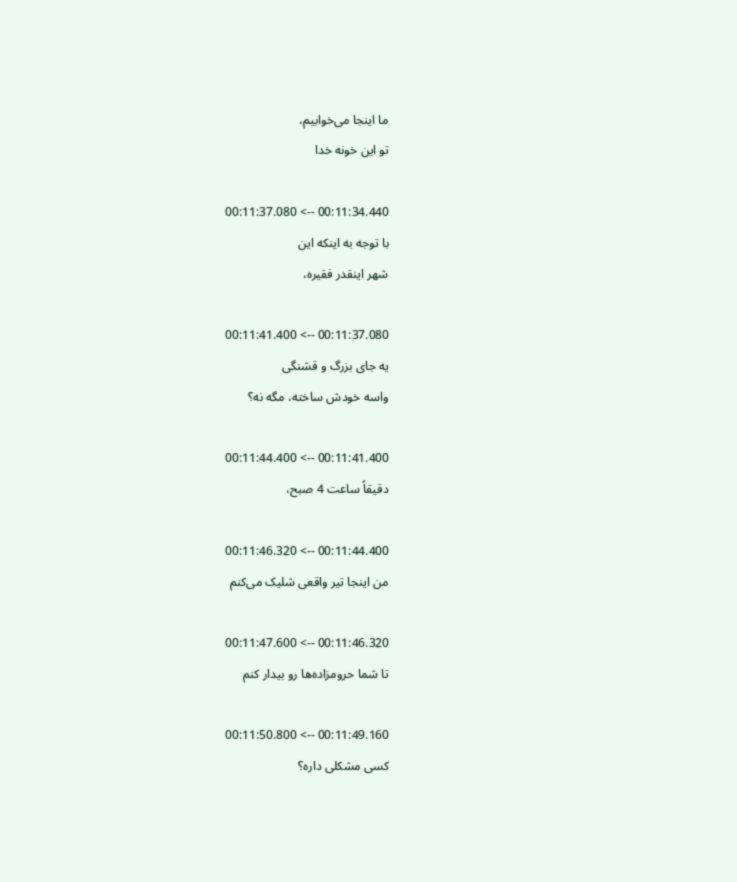ما اینجا می‌خوابیم،
تو این خونه خدا

00:11:34.440 --> 00:11:37.080
با توجه به اینکه این
شهر اینقدر فقیره،

00:11:37.080 --> 00:11:41.400
یه جای بزرگ و قشنگی
واسه خودش ساخته، مگه نه؟

00:11:41.400 --> 00:11:44.400
دقیقاً ساعت 4 صبح،

00:11:44.400 --> 00:11:46.320
من اینجا تیر واقعی شلیک می‌کنم

00:11:46.320 --> 00:11:47.600
تا شما حرومزاده‌ها رو بیدار کنم

00:11:49.160 --> 00:11:50.800
کسی مشکلی داره؟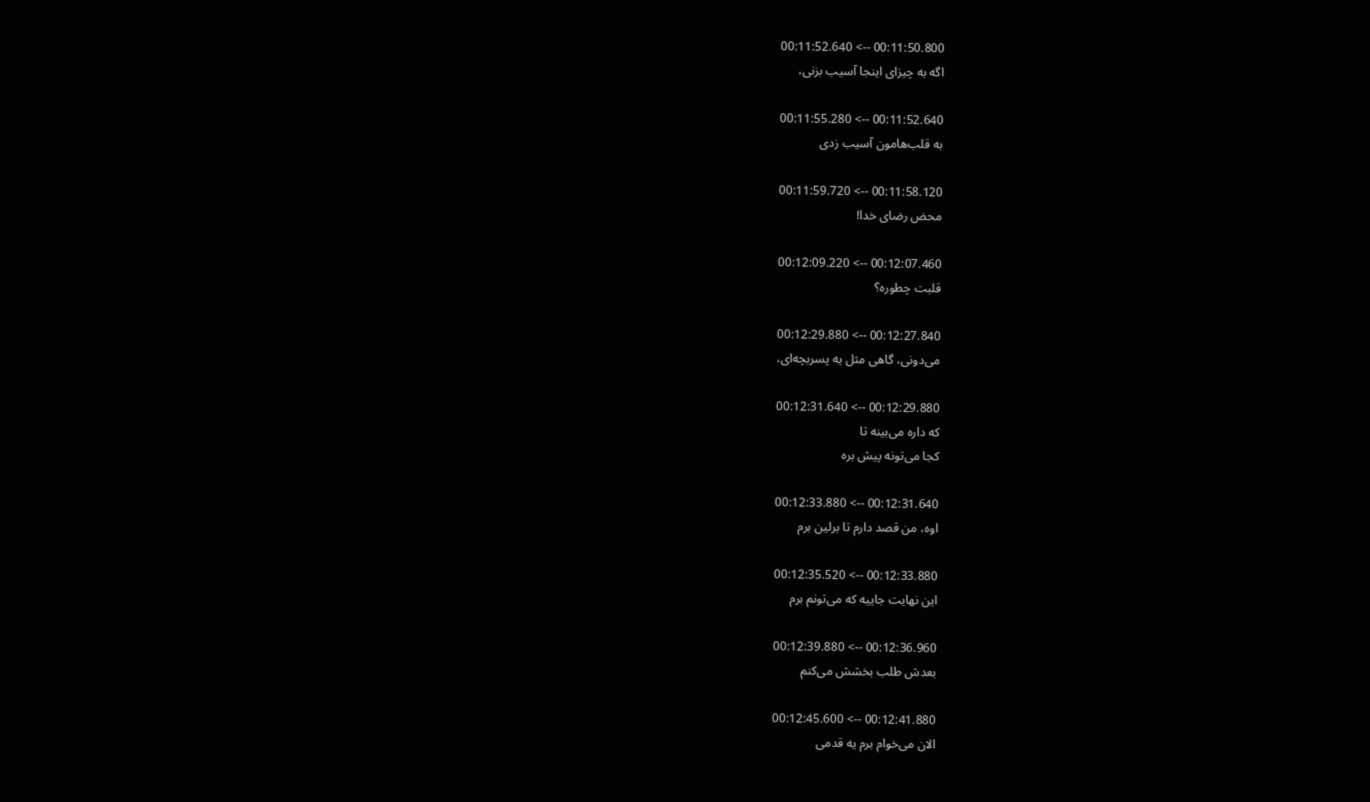00:11:50.800 --> 00:11:52.640
اگه به چیزای اینجا آسیب بزنی،

00:11:52.640 --> 00:11:55.280
به قلب‌هامون آسیب زدی

00:11:58.120 --> 00:11:59.720
محض رضای خدا!

00:12:07.460 --> 00:12:09.220
قلبت چطوره؟

00:12:27.840 --> 00:12:29.880
می‌دونی، گاهی مثل یه پسربچه‌ای،

00:12:29.880 --> 00:12:31.640
که داره می‌بینه تا
کجا می‌تونه پیش بره

00:12:31.640 --> 00:12:33.880
اوه، من قصد دارم تا برلین برم

00:12:33.880 --> 00:12:35.520
این نهایت جاییه که می‌تونم برم

00:12:36.960 --> 00:12:39.880
بعدش طلب بخشش می‌کنم

00:12:41.880 --> 00:12:45.600
الان می‌خوام برم یه قدمی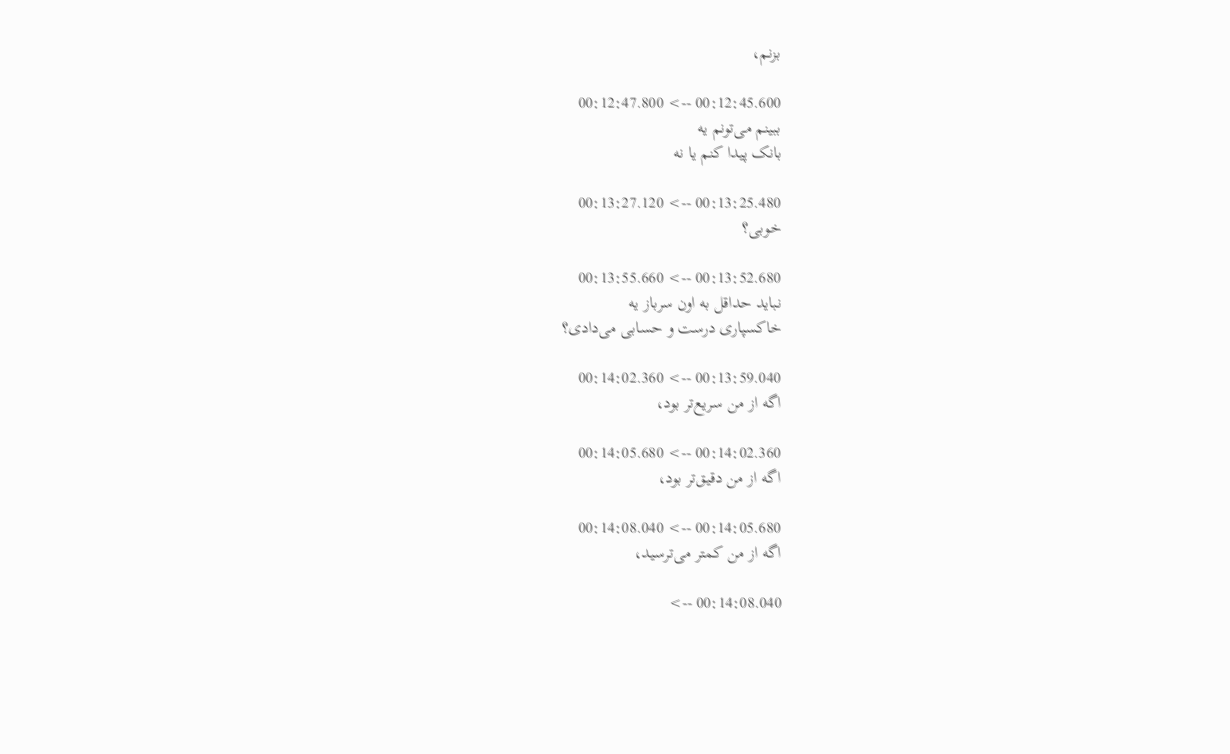بزنم،

00:12:45.600 --> 00:12:47.800
ببینم می‌تونم یه
بانک پیدا کنم یا نه

00:13:25.480 --> 00:13:27.120
خوبی؟

00:13:52.680 --> 00:13:55.660
نباید حداقل به اون سرباز یه
خاکسپاری درست و حسابی می‌دادی؟

00:13:59.040 --> 00:14:02.360
اگه از من سریع‌تر بود،

00:14:02.360 --> 00:14:05.680
اگه از من دقیق‌تر بود،

00:14:05.680 --> 00:14:08.040
اگه از من کمتر می‌ترسید،

00:14:08.040 -->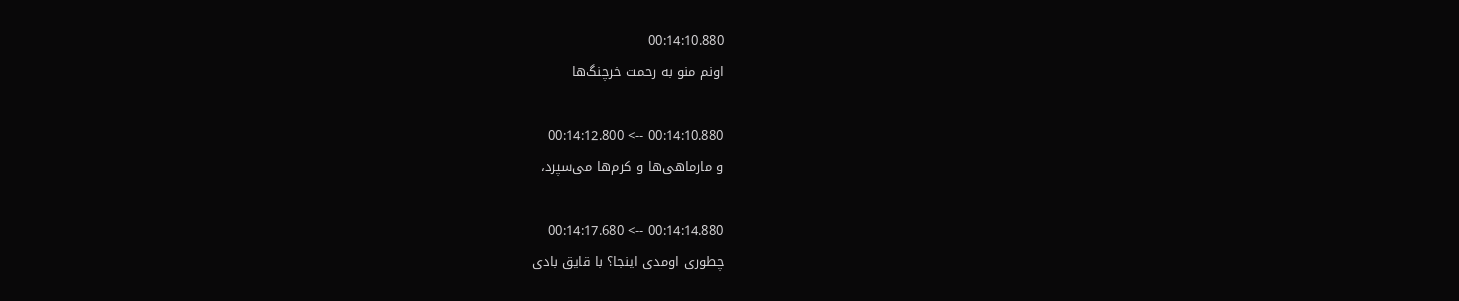00:14:10.880
اونم منو به رحمت خرچنگ‌ها

00:14:10.880 --> 00:14:12.800
و مارماهی‌ها و کرم‌ها می‌سپرد،

00:14:14.880 --> 00:14:17.680
چطوری اومدی اینجا؟ با قایق بادی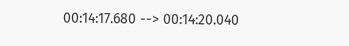00:14:17.680 --> 00:14:20.040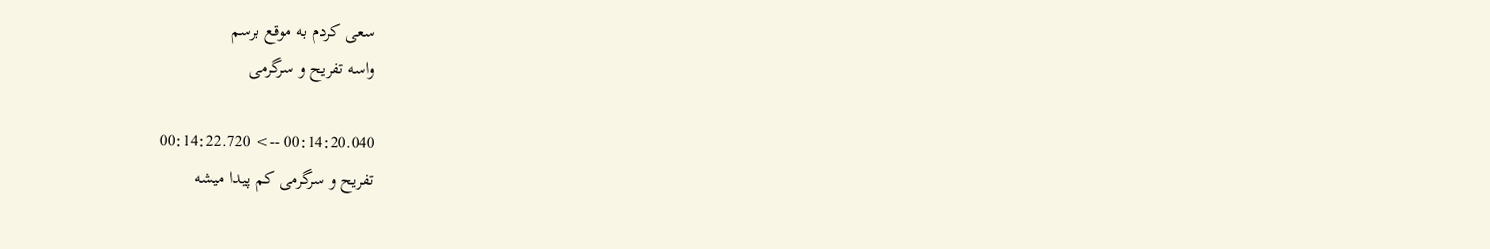سعی کردم به موقع برسم
واسه تفریح و سرگرمی

00:14:20.040 --> 00:14:22.720
تفریح و سرگرمی کم پیدا میشه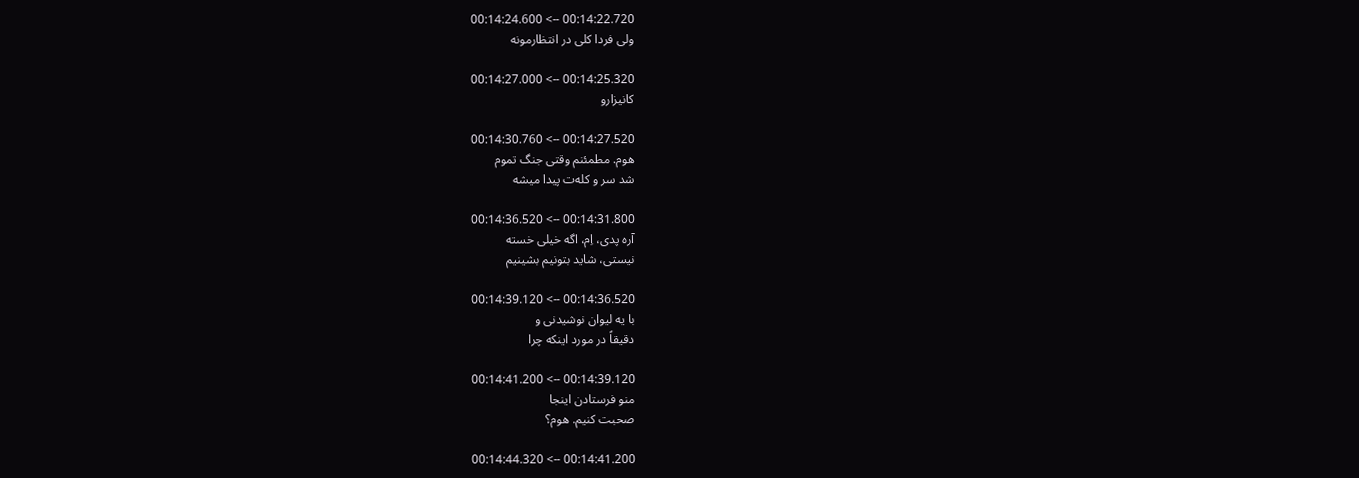00:14:22.720 --> 00:14:24.600
ولی فردا کلی در انتظارمونه

00:14:25.320 --> 00:14:27.000
کانیزارو

00:14:27.520 --> 00:14:30.760
هوم. مطمئنم وقتی جنگ تموم
شد سر و کله‌ت پیدا میشه

00:14:31.800 --> 00:14:36.520
آره پدی، اِم، اگه خیلی خسته
نیستی، شاید بتونیم بشینیم

00:14:36.520 --> 00:14:39.120
با یه لیوان نوشیدنی و
دقیقاً در مورد اینکه چرا

00:14:39.120 --> 00:14:41.200
منو فرستادن اینجا
صحبت کنیم. هوم؟

00:14:41.200 --> 00:14:44.320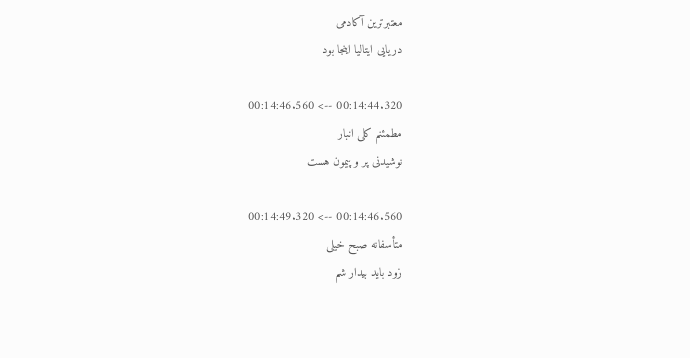معتبرترین آکادمی
دریایی ایتالیا اینجا بود

00:14:44.320 --> 00:14:46.560
مطمئنم کلی انبار
نوشیدنی پر و پیمون هست

00:14:46.560 --> 00:14:49.320
متأسفانه صبح خیلی
زود باید بیدار شم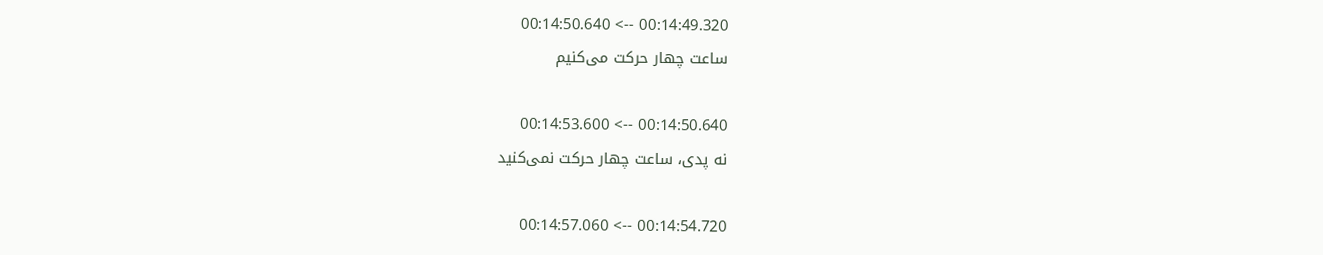00:14:49.320 --> 00:14:50.640
ساعت چهار حرکت می‌کنیم

00:14:50.640 --> 00:14:53.600
نه پدی، ساعت چهار حرکت نمی‌کنید

00:14:54.720 --> 00:14:57.060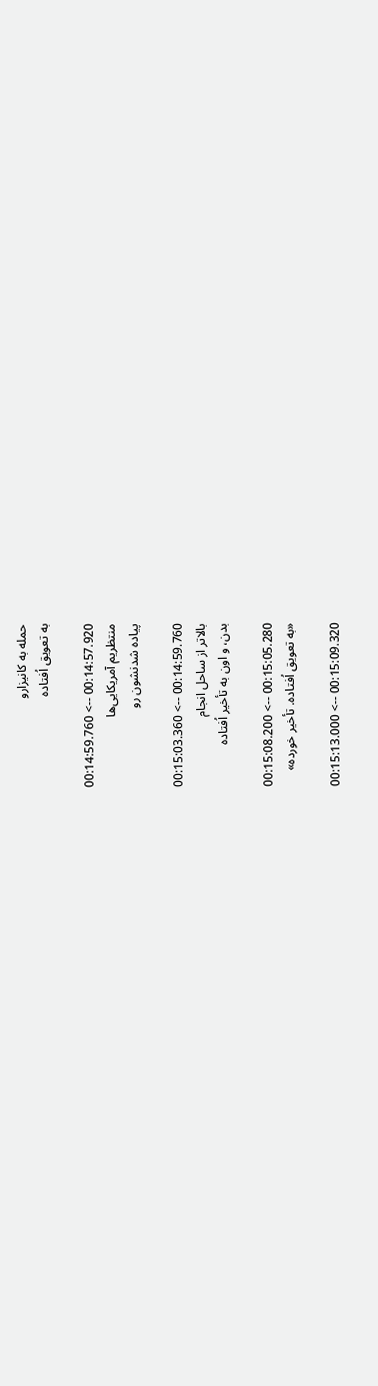حمله به کانیزارو
به تعویق اُفتاده

00:14:57.920 --> 00:14:59.760
منتظریم آمریکایی‌ها
پیاده شدنشون رو

00:14:59.760 --> 00:15:03.360
بالاتر از ساحل انجام
بدن، و اون به تأخیر اُفتاده

00:15:05.280 --> 00:15:08.200
«به تعویق اُفتاده. تأخیر خورده»

00:15:09.320 --> 00:15:13.000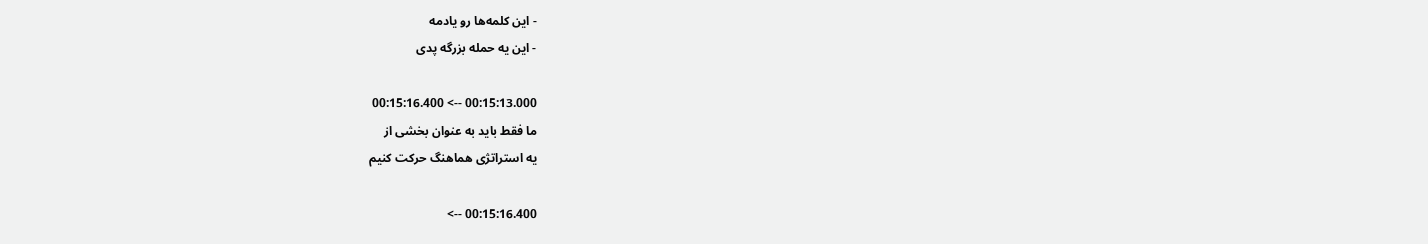- این کلمه‌ها رو یادمه
- این یه حمله بزرگه پدی

00:15:13.000 --> 00:15:16.400
ما فقط باید به عنوان بخشی از
یه استراتژی هماهنگ حرکت کنیم

00:15:16.400 -->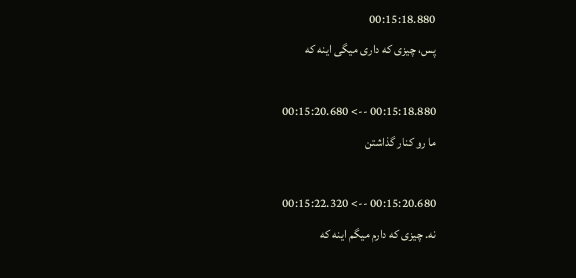00:15:18.880
پس، چیزی که داری میگی اینه که

00:15:18.880 --> 00:15:20.680
ما رو کنار گذاشتن

00:15:20.680 --> 00:15:22.320
نه. چیزی که دارم میگم اینه که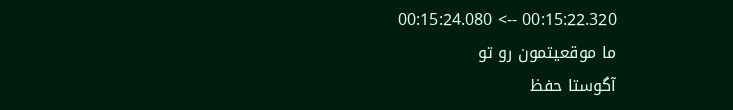00:15:22.320 --> 00:15:24.080
ما موقعیتمون رو تو
آگوستا حفظ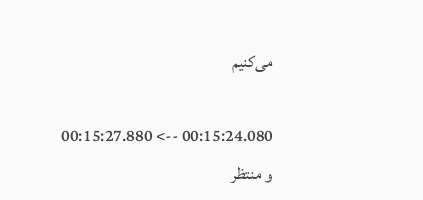می‌کنیم

00:15:24.080 --> 00:15:27.880
و منتظر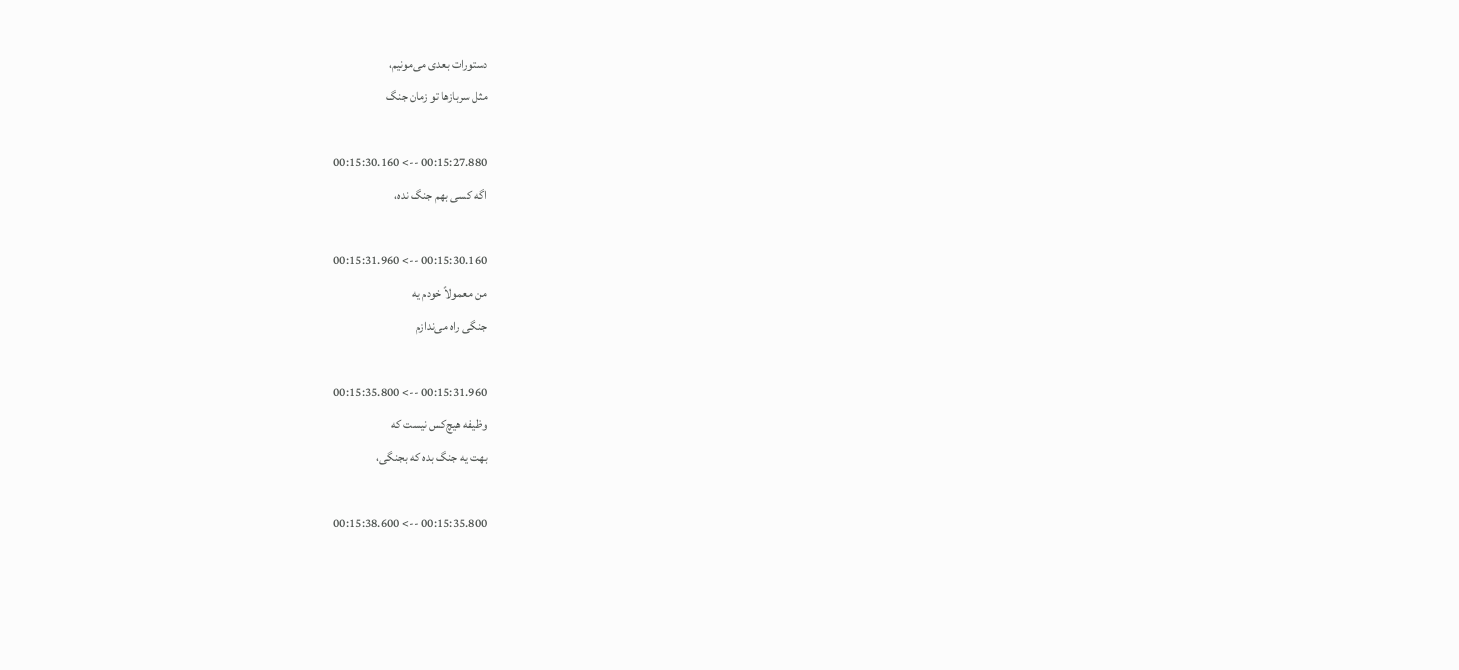دستورات بعدی می‌مونیم،
مثل سربازها تو زمان جنگ

00:15:27.880 --> 00:15:30.160
اگه کسی بهم جنگ نده،

00:15:30.160 --> 00:15:31.960
من معمولاً خودم یه
جنگی راه می‌ندازم

00:15:31.960 --> 00:15:35.800
وظیفه هیچ‌کس نیست که
بهت یه جنگ بده که بجنگی،

00:15:35.800 --> 00:15:38.600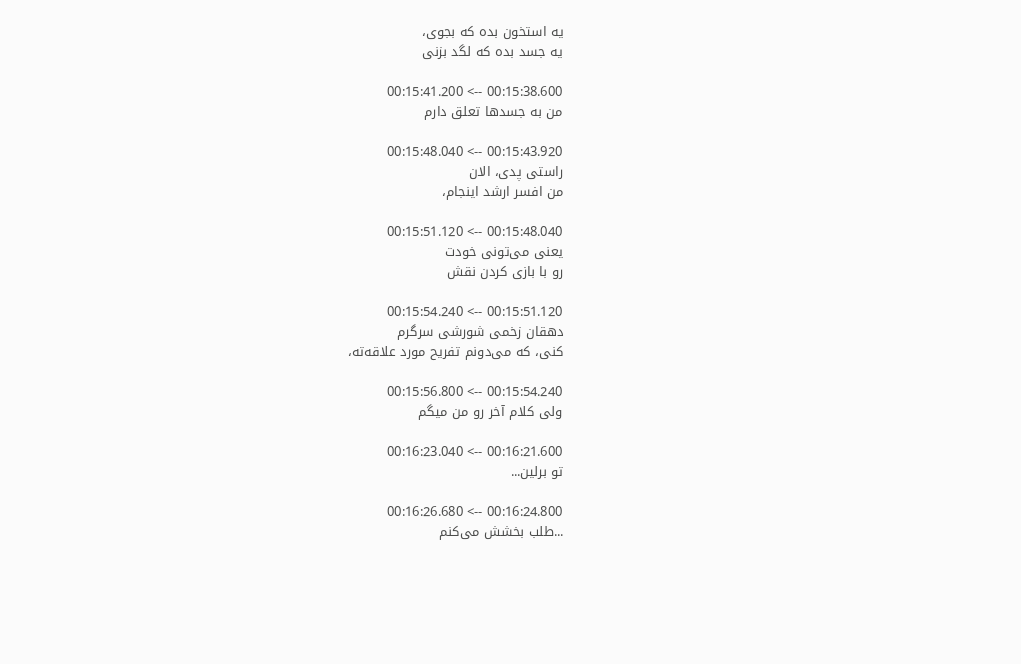یه استخون بده که بجوی،
یه جسد بده که لگد بزنی

00:15:38.600 --> 00:15:41.200
من به جسدها تعلق دارم

00:15:43.920 --> 00:15:48.040
راستی پدی، الان
من افسر ارشد اینجام،

00:15:48.040 --> 00:15:51.120
یعنی می‌تونی خودت
رو با بازی کردن نقش

00:15:51.120 --> 00:15:54.240
دهقان زخمی شورشی سرگرم
کنی، که می‌دونم تفریح مورد علاقه‌ته،

00:15:54.240 --> 00:15:56.800
ولی کلام آخر رو من میگم

00:16:21.600 --> 00:16:23.040
تو برلین...

00:16:24.800 --> 00:16:26.680
...طلب بخشش می‌کنم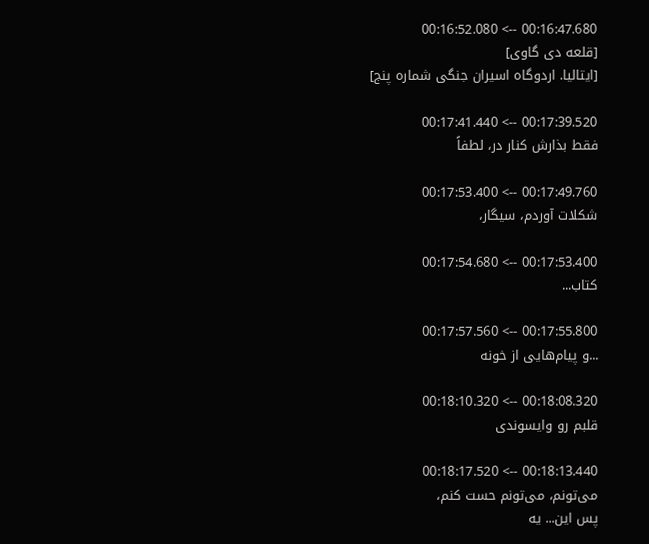00:16:47.680 --> 00:16:52.080
[قلعه دی گاوی]
[ایتالیا. اردوگاه اسیران جنگی شماره پنج]

00:17:39.520 --> 00:17:41.440
فقط بذارش کنار در، لطفاً

00:17:49.760 --> 00:17:53.400
شکلات آوردم، سیگار،

00:17:53.400 --> 00:17:54.680
کتاب...

00:17:55.800 --> 00:17:57.560
...و پیام‌هایی از خونه

00:18:08.320 --> 00:18:10.320
قلبم رو وایسوندی

00:18:13.440 --> 00:18:17.520
می‌تونم، می‌تونم حست کنم،
پس این... یه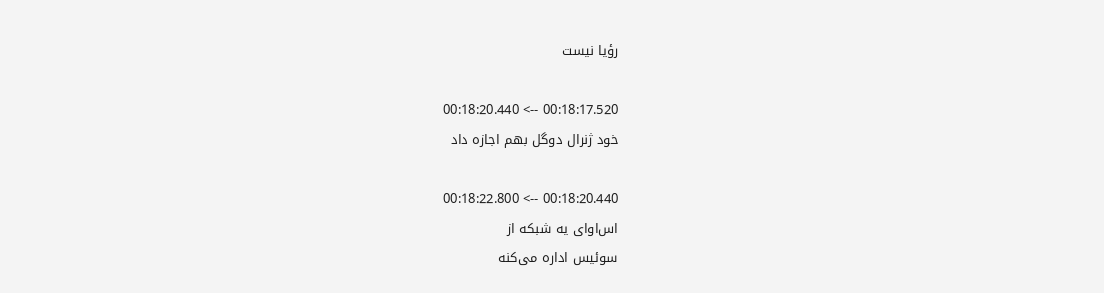رؤیا نیست

00:18:17.520 --> 00:18:20.440
خود ژنرال دوگل بهم اجازه داد

00:18:20.440 --> 00:18:22.800
اس‌او‌ای یه شبکه از
سوئیس اداره می‌کنه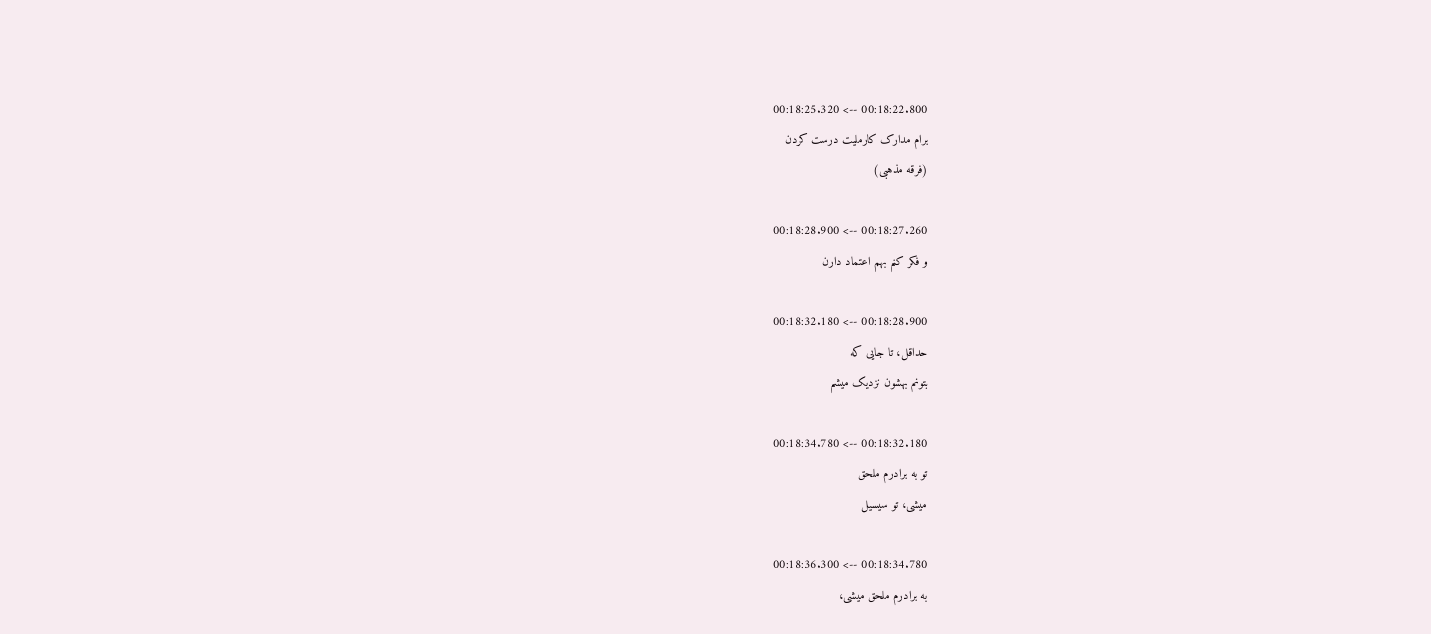00:18:22.800 --> 00:18:25.320
برام مدارک کارملیت درست کردن
(فرقه مذهبی)

00:18:27.260 --> 00:18:28.900
و فکر کنم بهم اعتماد دارن

00:18:28.900 --> 00:18:32.180
حداقل، تا جایی که
بتونم بهشون نزدیک میشم

00:18:32.180 --> 00:18:34.780
تو به برادرم ملحق
میشی، تو سیسیل

00:18:34.780 --> 00:18:36.300
به برادرم ملحق میشی،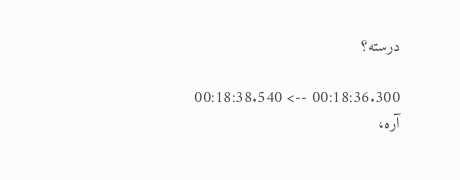درسته؟

00:18:36.300 --> 00:18:38.540
آره،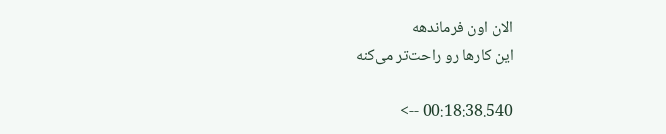الان اون فرماندهه
این کار‌ها رو راحت‌تر می‌کنه

00:18:38.540 -->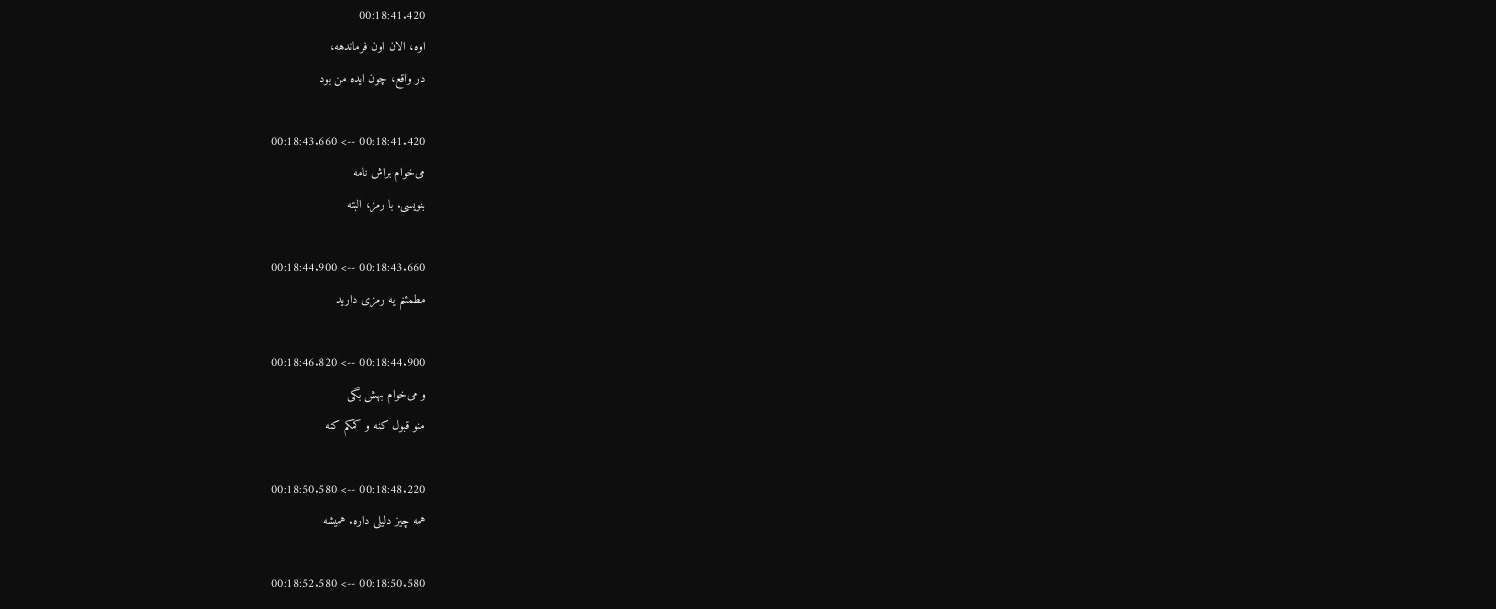00:18:41.420
اوه، الان اون فرماندهه،
در واقع، چون ایده من بود

00:18:41.420 --> 00:18:43.660
می‌خوام براش نامه
بنویسی. با رمز، البته

00:18:43.660 --> 00:18:44.900
مطمئنم یه رمزی دارید

00:18:44.900 --> 00:18:46.820
و می‌خوام بهش بگی
منو قبول کنه و کمکم کنه

00:18:48.220 --> 00:18:50.580
همه چیز دلیلی داره. همیشه

00:18:50.580 --> 00:18:52.580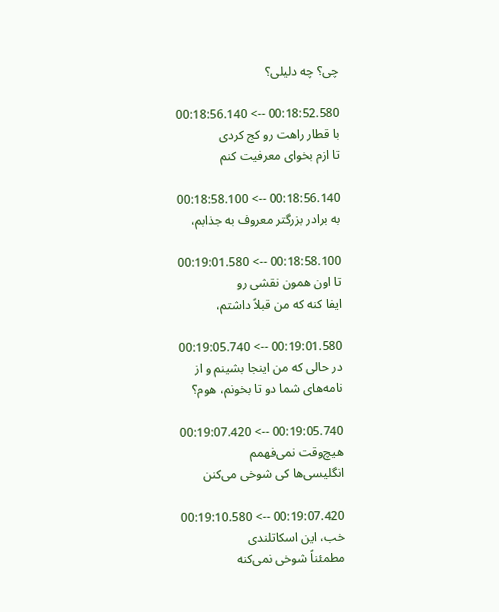چی؟ چه دلیلی؟

00:18:52.580 --> 00:18:56.140
با قطار راهت رو کج کردی
تا ازم بخوای معرفیت کنم

00:18:56.140 --> 00:18:58.100
به برادر بزرگتر معروف به جذابم،

00:18:58.100 --> 00:19:01.580
تا اون همون نقشی رو
ایفا کنه که من قبلاً داشتم،

00:19:01.580 --> 00:19:05.740
در حالی که من اینجا بشینم و از
نامه‌های شما دو تا بخونم، هوم؟

00:19:05.740 --> 00:19:07.420
هیچ‌وقت نمی‌فهمم
انگلیسی‌ها کی شوخی می‌کنن

00:19:07.420 --> 00:19:10.580
خب، این اسکاتلندی
مطمئناً شوخی نمی‌کنه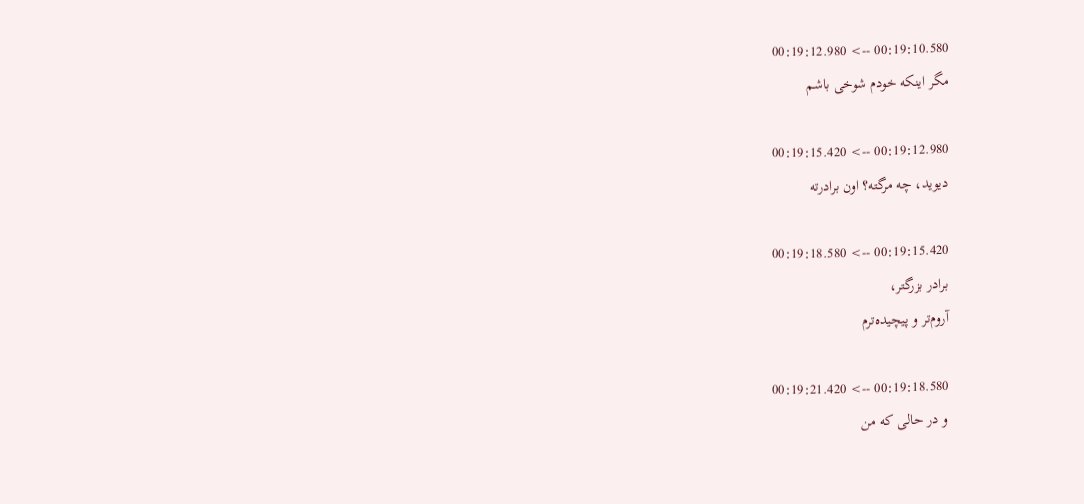00:19:10.580 --> 00:19:12.980
مگر اینکه خودم شوخی باشم

00:19:12.980 --> 00:19:15.420
دیوید، چه مرگته؟ اون برادرته

00:19:15.420 --> 00:19:18.580
برادر بزرگتر،
آروم‌تر و پیچیده‌ترم

00:19:18.580 --> 00:19:21.420
و در حالی که من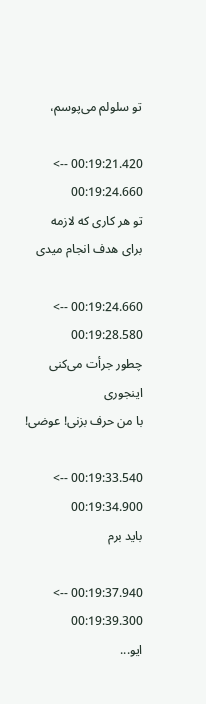تو سلولم می‌پوسم،

00:19:21.420 --> 00:19:24.660
تو هر کاری که لازمه
برای هدف انجام میدی

00:19:24.660 --> 00:19:28.580
چطور جرأت می‌کنی اینجوری
با من حرف بزنی! عوضی!

00:19:33.540 --> 00:19:34.900
باید برم

00:19:37.940 --> 00:19:39.300
ایو...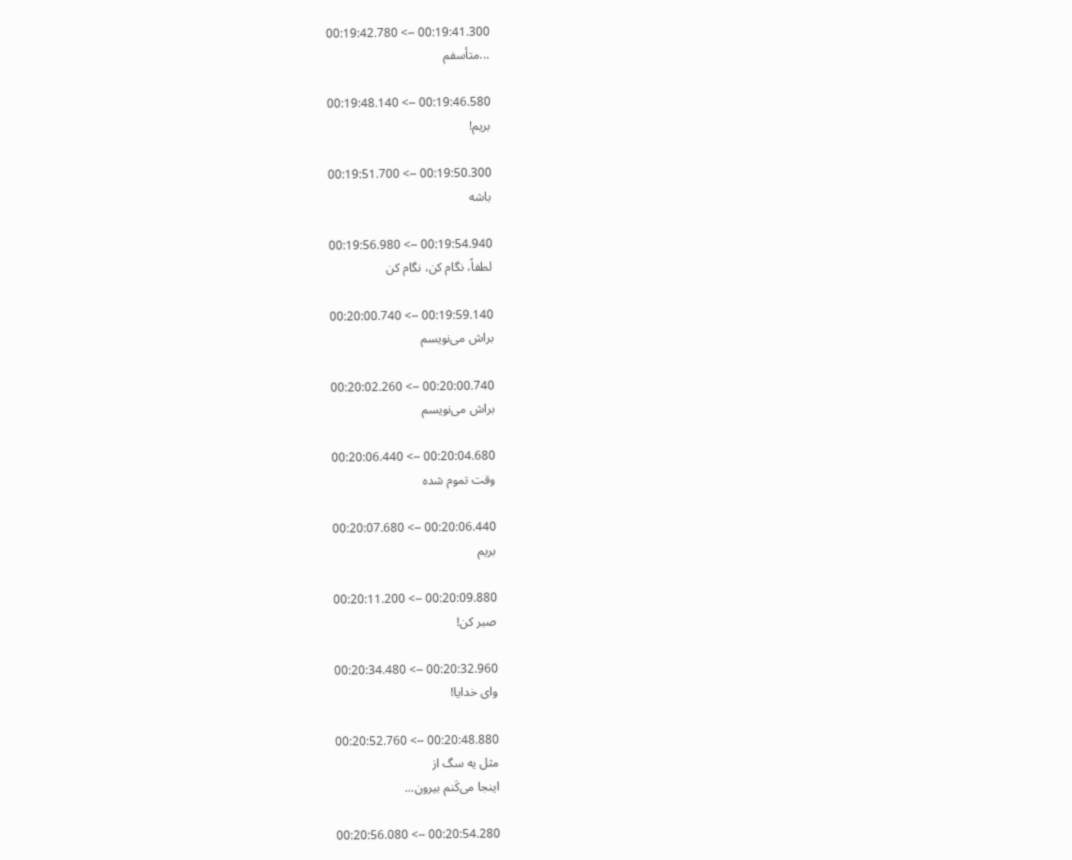00:19:41.300 --> 00:19:42.780
...متأسفم

00:19:46.580 --> 00:19:48.140
بریم!

00:19:50.300 --> 00:19:51.700
باشه

00:19:54.940 --> 00:19:56.980
لطفاً، نگام کن، نگام کن

00:19:59.140 --> 00:20:00.740
براش می‌نویسم

00:20:00.740 --> 00:20:02.260
براش می‌نویسم

00:20:04.680 --> 00:20:06.440
وقت تموم شده

00:20:06.440 --> 00:20:07.680
بریم

00:20:09.880 --> 00:20:11.200
صبر کن!

00:20:32.960 --> 00:20:34.480
وای خدایا!

00:20:48.880 --> 00:20:52.760
مثل یه سگ از
اینجا می‌کَنم بیرون...

00:20:54.280 --> 00:20:56.080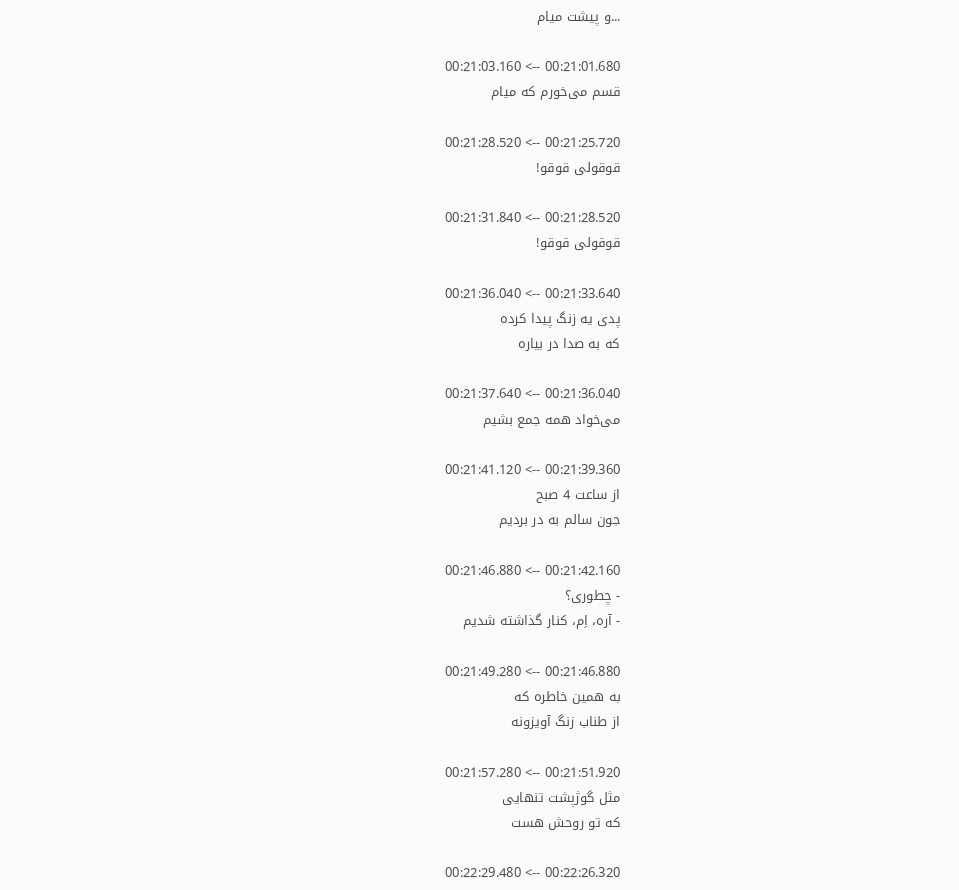...و پیشت میام

00:21:01.680 --> 00:21:03.160
قسم می‌خورم که میام

00:21:25.720 --> 00:21:28.520
قوقولی قوقو!

00:21:28.520 --> 00:21:31.840
قوقولی قوقو!

00:21:33.640 --> 00:21:36.040
پدی یه زنگ پیدا کرده
که به صدا در بیاره

00:21:36.040 --> 00:21:37.640
می‌خواد همه جمع بشیم

00:21:39.360 --> 00:21:41.120
از ساعت 4 صبح
جون سالم به در بردیم

00:21:42.160 --> 00:21:46.880
- چطوری؟
- آره، اِم، کنار گذاشته شدیم

00:21:46.880 --> 00:21:49.280
به همین خاطره که
از طناب زنگ آویزونه

00:21:51.920 --> 00:21:57.280
مثل گوژپشت تنهایی
که تو روحش هست

00:22:26.320 --> 00:22:29.480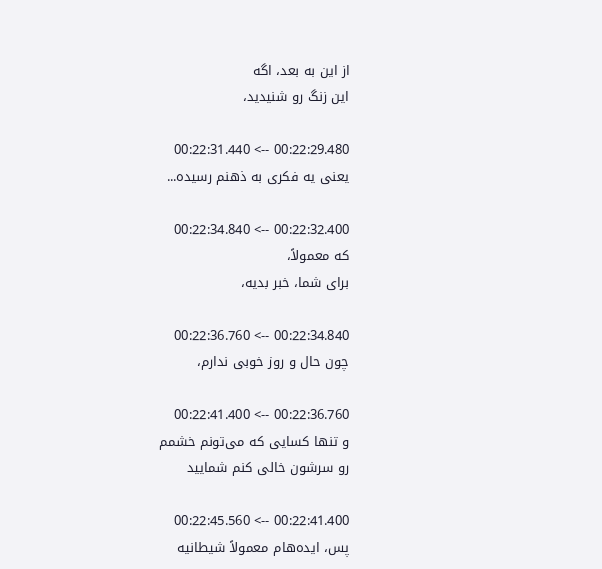از این به بعد، اگه
این زنگ رو شنیدید،

00:22:29.480 --> 00:22:31.440
یعنی یه فکری به ذهنم رسیده...

00:22:32.400 --> 00:22:34.840
که معمولاً،
برای شما، خبر بدیه،

00:22:34.840 --> 00:22:36.760
چون حال و روز خوبی ندارم،

00:22:36.760 --> 00:22:41.400
و تنها کسایی که می‌تونم خشمم
رو سرشون خالی کنم شمایید

00:22:41.400 --> 00:22:45.560
پس، ایده‌هام معمولاً شیطانیه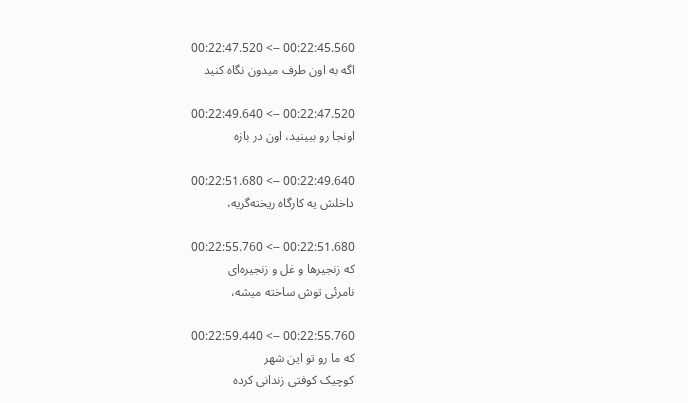00:22:45.560 --> 00:22:47.520
اگه به اون طرف میدون نگاه کنید

00:22:47.520 --> 00:22:49.640
اونجا رو ببینید، اون در بازه

00:22:49.640 --> 00:22:51.680
داخلش یه کارگاه ریخته‌گریه،

00:22:51.680 --> 00:22:55.760
که زنجیرها و غل و زنجیره‌ای
نامرئی توش ساخته میشه،

00:22:55.760 --> 00:22:59.440
که ما رو تو این شهر
کوچیک کوفتی زندانی کرده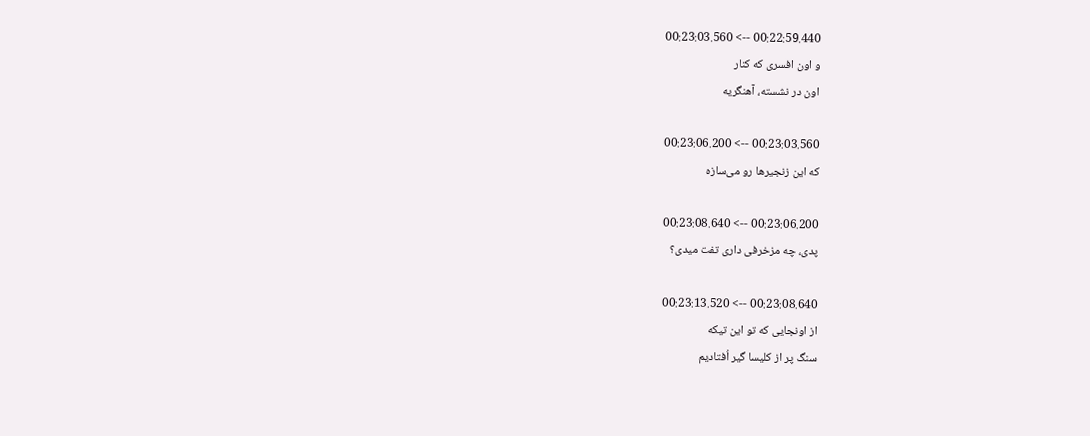00:22:59.440 --> 00:23:03.560
و اون افسری که کنار
اون در نشسته، آهنگریه

00:23:03.560 --> 00:23:06.200
که این زنجیرها رو می‌سازه

00:23:06.200 --> 00:23:08.640
پدی، چه مزخرفی داری تفت میدی؟

00:23:08.640 --> 00:23:13.520
از اونجایی که تو این تیکه
سنگ پر از کلیسا گیر اُفتادیم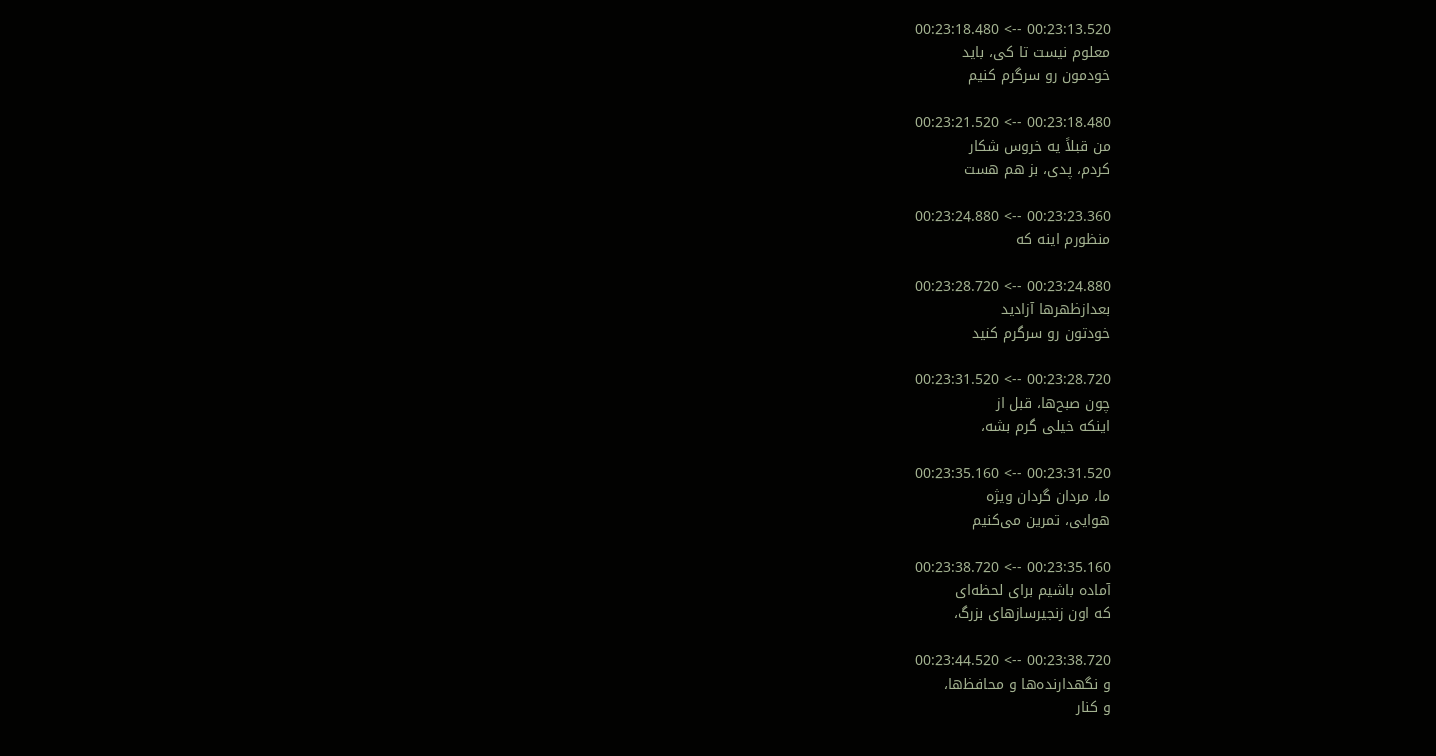00:23:13.520 --> 00:23:18.480
معلوم نیست تا کی، باید
خودمون رو سرگرم کنیم

00:23:18.480 --> 00:23:21.520
من قبلاً یه خروس شکار
کردم، پدی، بز هم هست

00:23:23.360 --> 00:23:24.880
منظورم اینه که

00:23:24.880 --> 00:23:28.720
بعدازظهرها آزادید
خودتون رو سرگرم کنید

00:23:28.720 --> 00:23:31.520
چون صبح‌ها، قبل از
اینکه خیلی گرم بشه،

00:23:31.520 --> 00:23:35.160
ما، مردان گردان ویژه
هوایی، تمرین می‌کنیم

00:23:35.160 --> 00:23:38.720
آماده باشیم برای لحظه‌ای
که اون زنجیرسازهای بزرگ،

00:23:38.720 --> 00:23:44.520
و نگهدارنده‌ها و محافظ‌ها،
و کنار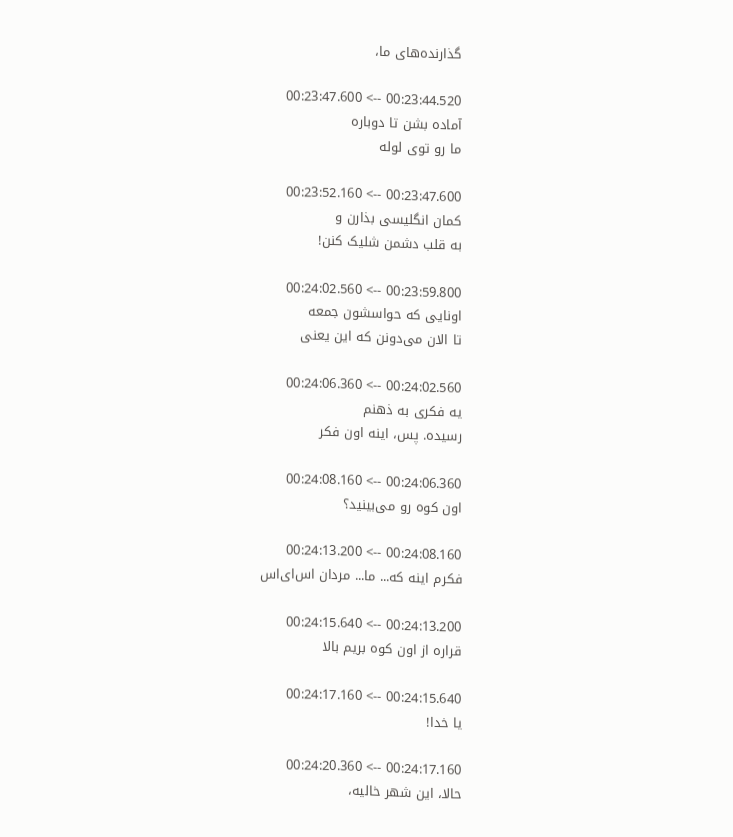گذارنده‌های ما،

00:23:44.520 --> 00:23:47.600
آماده بشن تا دوباره
ما رو توی لوله

00:23:47.600 --> 00:23:52.160
کمان انگلیسی بذارن و
به قلب دشمن شلیک کنن!

00:23:59.800 --> 00:24:02.560
اونایی که حواسشون جمعه
تا الان می‌دونن که این یعنی

00:24:02.560 --> 00:24:06.360
یه فکری به ذهنم
رسیده. پس، اینه اون فکر

00:24:06.360 --> 00:24:08.160
اون کوه رو می‌بینید؟

00:24:08.160 --> 00:24:13.200
فکرم اینه که... ما... مردان اس‌ای‌اس

00:24:13.200 --> 00:24:15.640
قراره از اون کوه بریم بالا

00:24:15.640 --> 00:24:17.160
یا خدا!

00:24:17.160 --> 00:24:20.360
حالا، این شهر خالیه،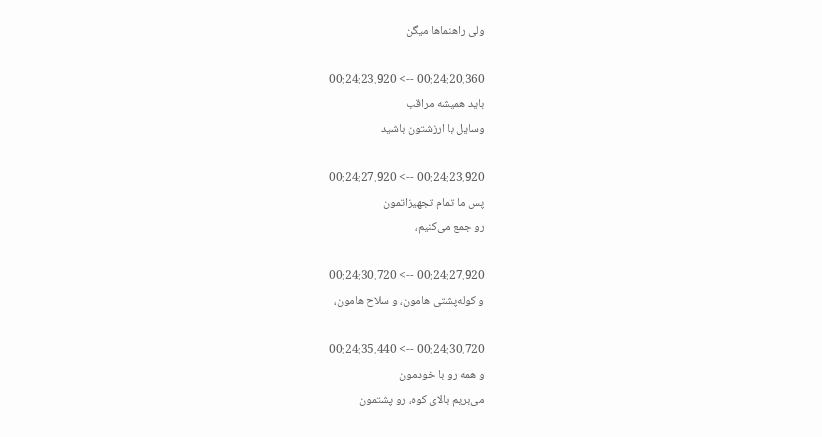ولی راهنماها میگن

00:24:20.360 --> 00:24:23.920
باید همیشه مراقب
وسایل با ارزشتون باشید

00:24:23.920 --> 00:24:27.920
پس ما تمام تجهیزاتمون
رو جمع می‌کنیم،

00:24:27.920 --> 00:24:30.720
و کوله‌پشتی هامون، و سلاح هامون،

00:24:30.720 --> 00:24:35.440
و همه رو با خودمون
می‌بریم بالای کوه، رو پشتمون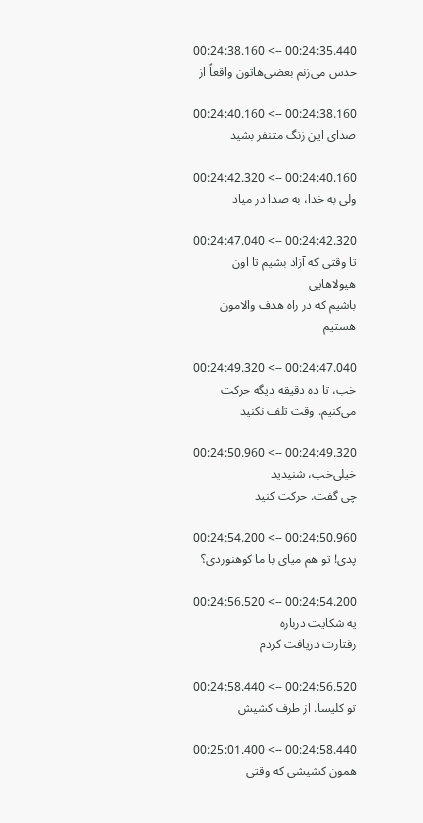00:24:35.440 --> 00:24:38.160
حدس می‌زنم بعضی‌هاتون واقعاً از

00:24:38.160 --> 00:24:40.160
صدای این زنگ متنفر بشید

00:24:40.160 --> 00:24:42.320
ولی به خدا، به صدا در میاد

00:24:42.320 --> 00:24:47.040
تا وقتی که آزاد بشیم تا اون هیولاهایی
باشیم که در راه هدف والامون هستیم

00:24:47.040 --> 00:24:49.320
خب، تا ده دقیقه دیگه حرکت
می‌کنیم. وقت تلف نکنید

00:24:49.320 --> 00:24:50.960
خیلی‌خب، شنیدید
چی گفت. حرکت کنید

00:24:50.960 --> 00:24:54.200
پدی! تو هم میای با ما کوهنوردی؟

00:24:54.200 --> 00:24:56.520
یه شکایت درباره
رفتارت دریافت کردم

00:24:56.520 --> 00:24:58.440
تو کلیسا. از طرف کشیش

00:24:58.440 --> 00:25:01.400
همون کشیشی که وقتی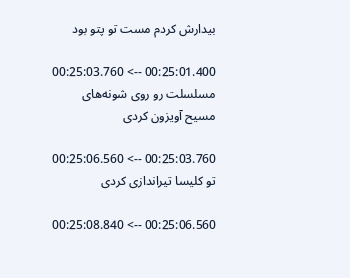بیدارش کردم مست تو پتو بود

00:25:01.400 --> 00:25:03.760
مسلسلت رو روی شونه‌های
مسیح آویزون کردی

00:25:03.760 --> 00:25:06.560
تو کلیسا تیراندازی کردی

00:25:06.560 --> 00:25:08.840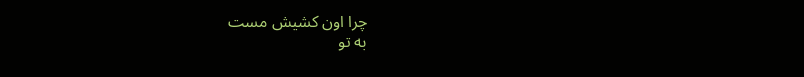چرا اون کشیش مست
به تو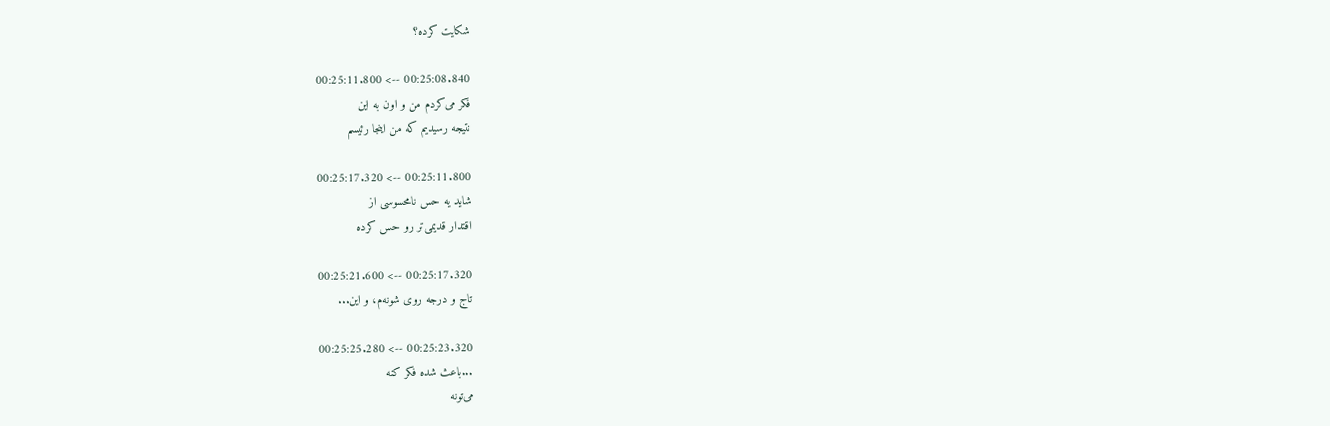شکایت کرده؟

00:25:08.840 --> 00:25:11.800
فکر می‌کردم من و اون به این
نتیجه رسیدیم که من اینجا رئیسم

00:25:11.800 --> 00:25:17.320
شاید یه حس نامحسوسی از
اقتدار قدیمی‌تر رو حس کرده

00:25:17.320 --> 00:25:21.600
تاج و درجه روی شونه‌م، و این...

00:25:23.320 --> 00:25:25.280
...باعث شده فکر کنه
می‌تونه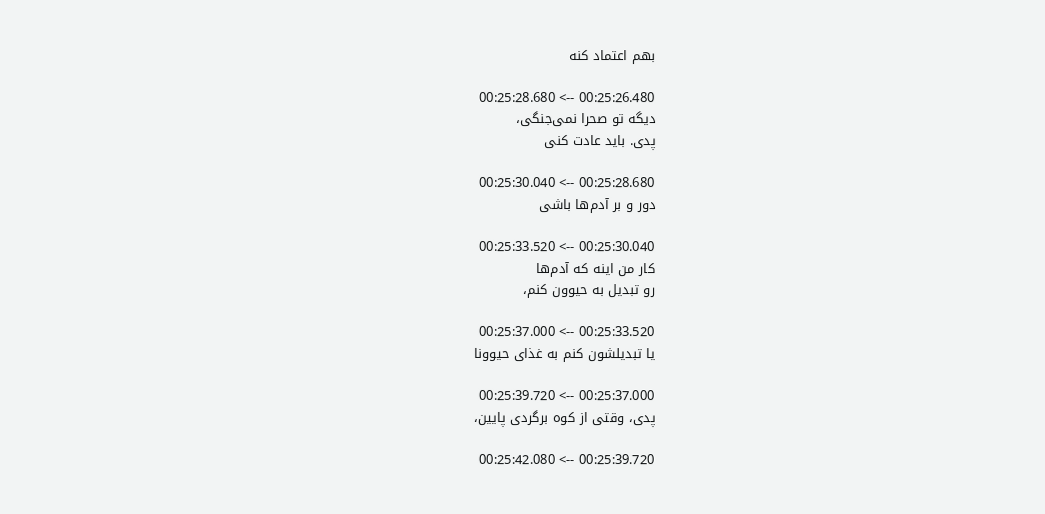بهم اعتماد کنه

00:25:26.480 --> 00:25:28.680
دیگه تو صحرا نمی‌جنگی،
پدی. باید عادت کنی

00:25:28.680 --> 00:25:30.040
دور و بر آدم‌ها باشی

00:25:30.040 --> 00:25:33.520
کار من اینه که آدم‌ها
رو تبدیل به حیوون کنم،

00:25:33.520 --> 00:25:37.000
یا تبدیلشون کنم به غذای حیوونا

00:25:37.000 --> 00:25:39.720
پدی، وقتی از کوه برگردی پایین،

00:25:39.720 --> 00:25:42.080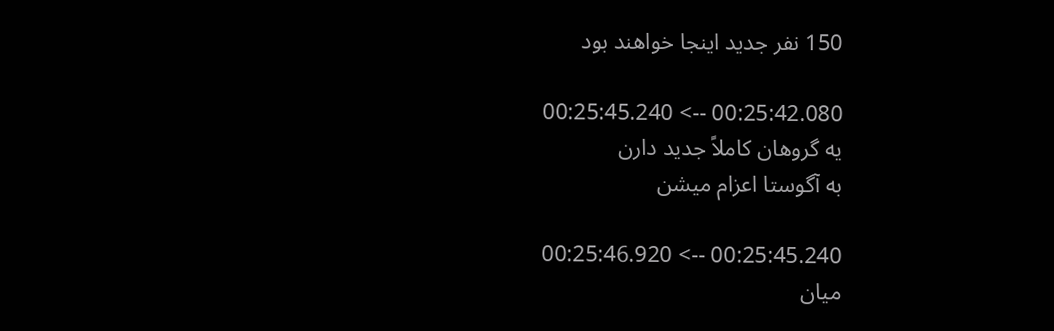150 نفر جدید اینجا خواهند بود

00:25:42.080 --> 00:25:45.240
یه گروهان کاملاً جدید دارن
به آگوستا اعزام میشن

00:25:45.240 --> 00:25:46.920
میان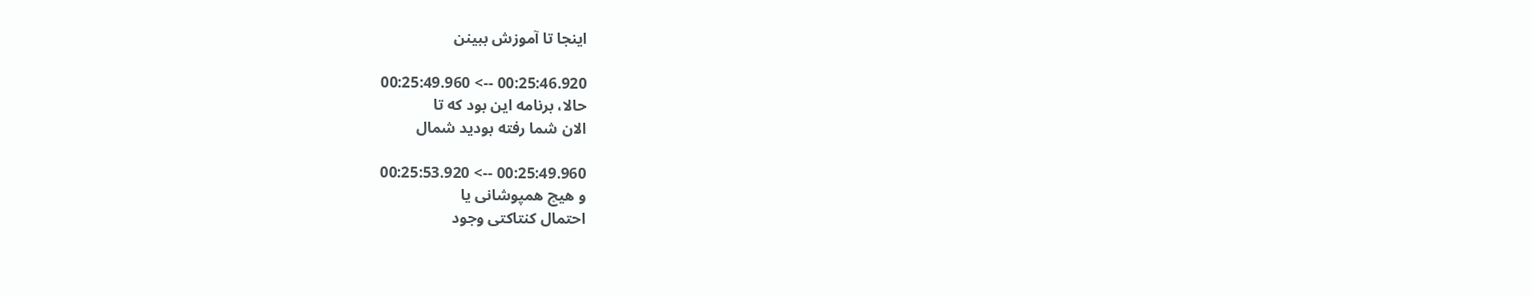اینجا تا آموزش ببینن

00:25:46.920 --> 00:25:49.960
حالا، برنامه این بود که تا
الان شما رفته بودید شمال

00:25:49.960 --> 00:25:53.920
و هیچ همپوشانی یا
احتمال کنتاکتی وجود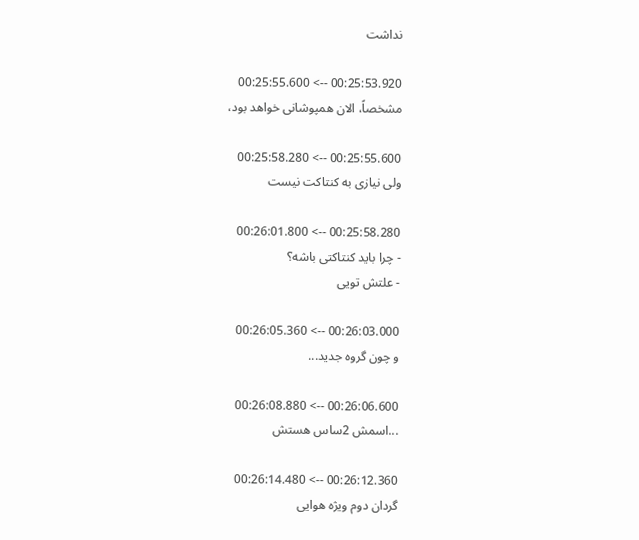نداشت

00:25:53.920 --> 00:25:55.600
مشخصاً، الان همپوشانی خواهد بود،

00:25:55.600 --> 00:25:58.280
ولی نیازی به کنتاکت نیست

00:25:58.280 --> 00:26:01.800
- چرا باید کنتاکتی باشه؟
- علتش تویی

00:26:03.000 --> 00:26:05.360
و چون گروه جدید...

00:26:06.600 --> 00:26:08.880
...اسمش 2ساس هستش

00:26:12.360 --> 00:26:14.480
گردان دوم ویژه هوایی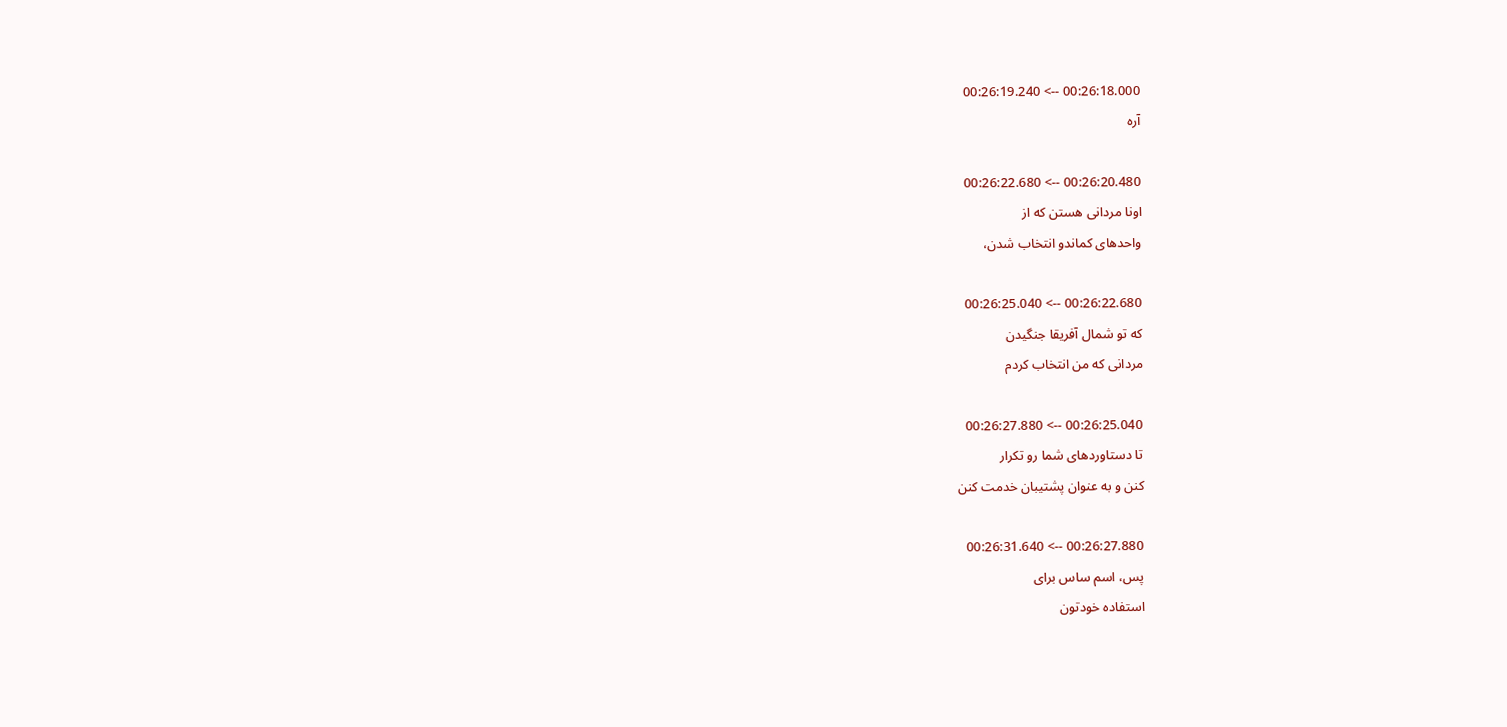00:26:18.000 --> 00:26:19.240
آره

00:26:20.480 --> 00:26:22.680
اونا مردانی هستن که از
واحدهای کماندو انتخاب شدن،

00:26:22.680 --> 00:26:25.040
که تو شمال آفریقا جنگیدن
مردانی که من انتخاب کردم

00:26:25.040 --> 00:26:27.880
تا دستاوردهای شما رو تکرار
کنن و به عنوان پشتیبان خدمت کنن

00:26:27.880 --> 00:26:31.640
پس، اسم ساس برای
استفاده خودتون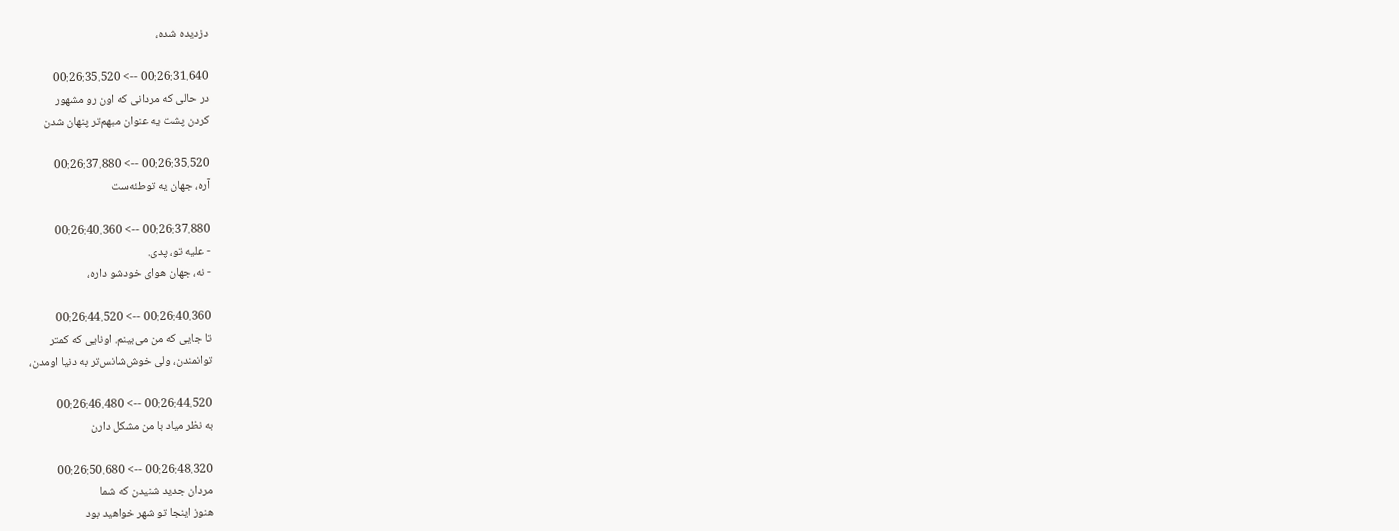دزدیده شده،

00:26:31.640 --> 00:26:35.520
در حالی که مردانی که اون رو مشهور
کردن پشت یه عنوان مبهم‌تر پنهان شدن

00:26:35.520 --> 00:26:37.880
آره، جهان یه توطئه‌ست

00:26:37.880 --> 00:26:40.360
- علیه تو، پدی.
- نه، جهان هوای خودشو داره،

00:26:40.360 --> 00:26:44.520
تا جایی که من می‌بینم. اونایی که کمتر
توانمندن، ولی خوش‌شانس‌تر به دنیا اومدن،

00:26:44.520 --> 00:26:46.480
به نظر میاد با من مشکل دارن

00:26:48.320 --> 00:26:50.680
مردان جدید شنیدن که شما
هنوز اینجا تو شهر خواهید بود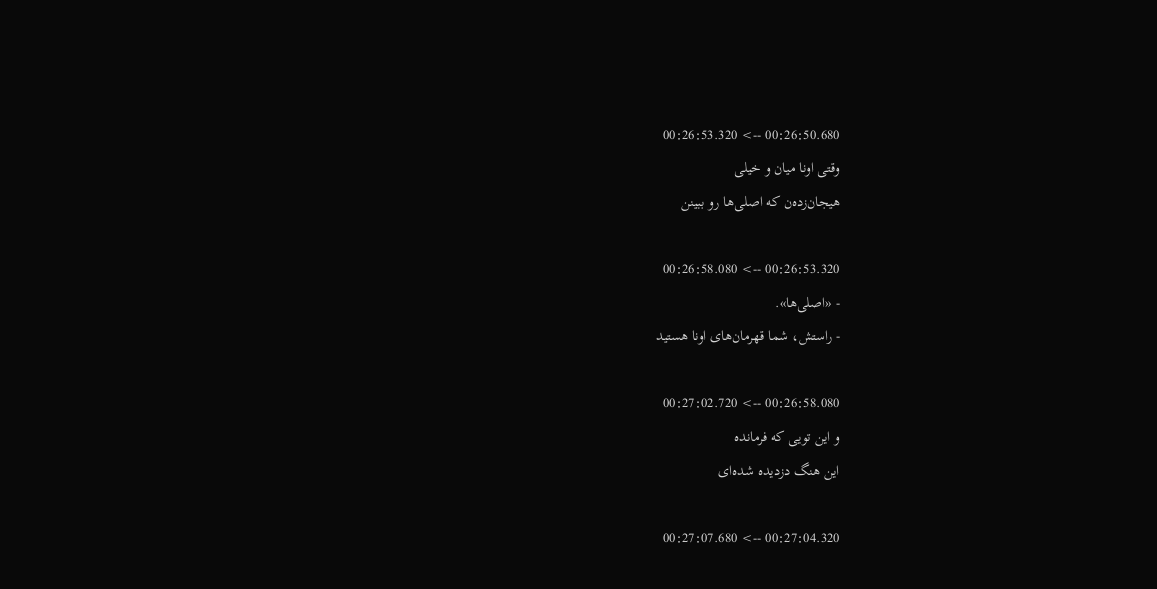00:26:50.680 --> 00:26:53.320
وقتی اونا میان و خیلی
هیجان‌زده‌ن که اصلی‌ها رو ببینن

00:26:53.320 --> 00:26:58.080
- «اصلی‌ها».
- راستش، شما قهرمان‌های اونا هستید

00:26:58.080 --> 00:27:02.720
و این تویی که فرمانده
این هنگ دزدیده شده‌ای

00:27:04.320 --> 00:27:07.680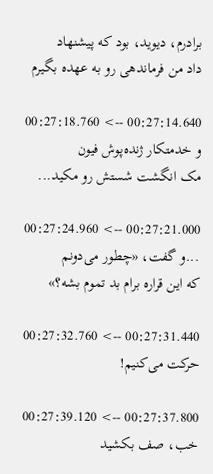برادرم، دیوید، بود که پیشنهاد
داد من فرماندهی رو به عهده بگیرم

00:27:14.640 --> 00:27:18.760
و خدمتکار ژنده‌پوش فیون
مک انگشت شستش رو مکید...

00:27:21.000 --> 00:27:24.960
...و گفت، «چطور می‌دونم
که این قراره برام بد تموم بشه؟»

00:27:31.440 --> 00:27:32.760
حرکت می‌کنیم!

00:27:37.800 --> 00:27:39.120
خب، صف بکشید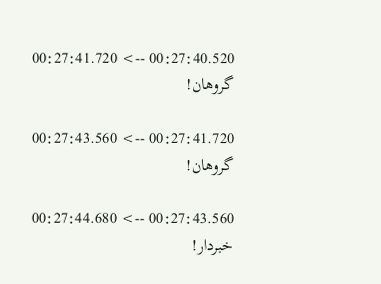00:27:40.520 --> 00:27:41.720
گروهان!

00:27:41.720 --> 00:27:43.560
گروهان!

00:27:43.560 --> 00:27:44.680
خبردار!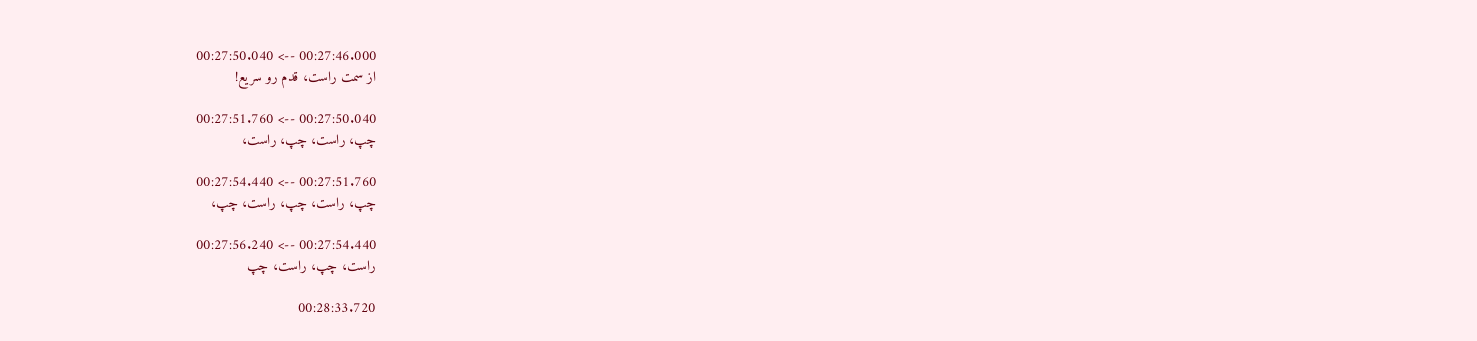00:27:46.000 --> 00:27:50.040
از سمت راست، قدم رو سریع!

00:27:50.040 --> 00:27:51.760
چپ، راست، چپ، راست،

00:27:51.760 --> 00:27:54.440
چپ، راست، چپ، راست، چپ،

00:27:54.440 --> 00:27:56.240
راست، چپ، راست، چپ

00:28:33.720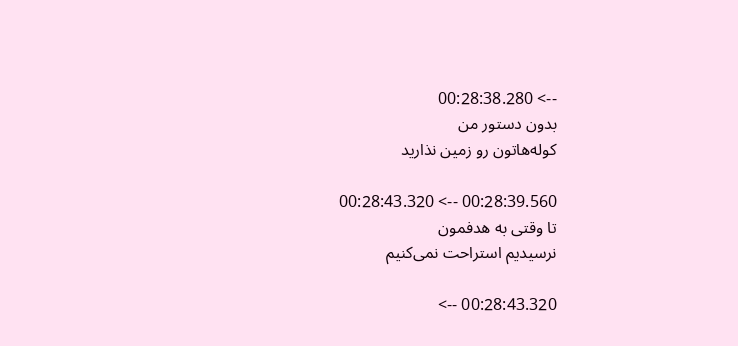--> 00:28:38.280
بدون دستور من
کوله‌هاتون رو زمین نذارید

00:28:39.560 --> 00:28:43.320
تا وقتی به هدفمون
نرسیدیم استراحت نمی‌کنیم

00:28:43.320 -->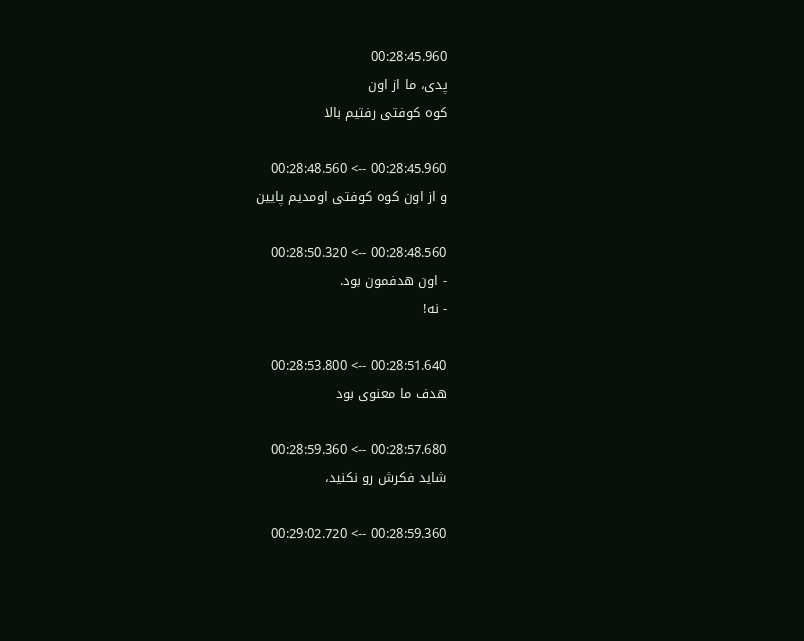00:28:45.960
پدی، ما از اون
کوه کوفتی رفتیم بالا

00:28:45.960 --> 00:28:48.560
و از اون کوه کوفتی اومدیم پایین

00:28:48.560 --> 00:28:50.320
- اون هدفمون بود.
- نه!

00:28:51.640 --> 00:28:53.800
هدف ما معنوی بود

00:28:57.680 --> 00:28:59.360
شاید فکرش رو نکنید،

00:28:59.360 --> 00:29:02.720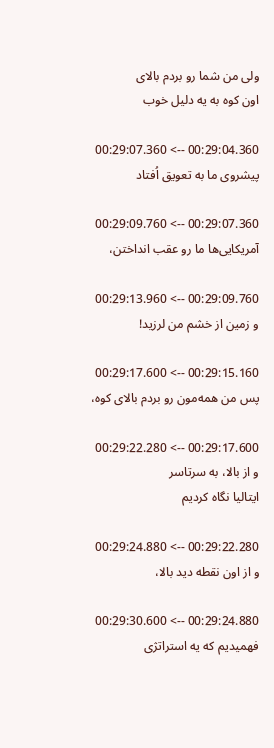ولی من شما رو بردم بالای
اون کوه به یه دلیل خوب

00:29:04.360 --> 00:29:07.360
پیشروی ما به تعویق اُفتاد

00:29:07.360 --> 00:29:09.760
آمریکایی‌ها ما رو عقب انداختن،

00:29:09.760 --> 00:29:13.960
و زمین از خشم من لرزید!

00:29:15.160 --> 00:29:17.600
پس من همه‌مون رو بردم بالای کوه،

00:29:17.600 --> 00:29:22.280
و از بالا، به سرتاسر
ایتالیا نگاه کردیم

00:29:22.280 --> 00:29:24.880
و از اون نقطه دید بالا،

00:29:24.880 --> 00:29:30.600
فهمیدیم که یه استراتژی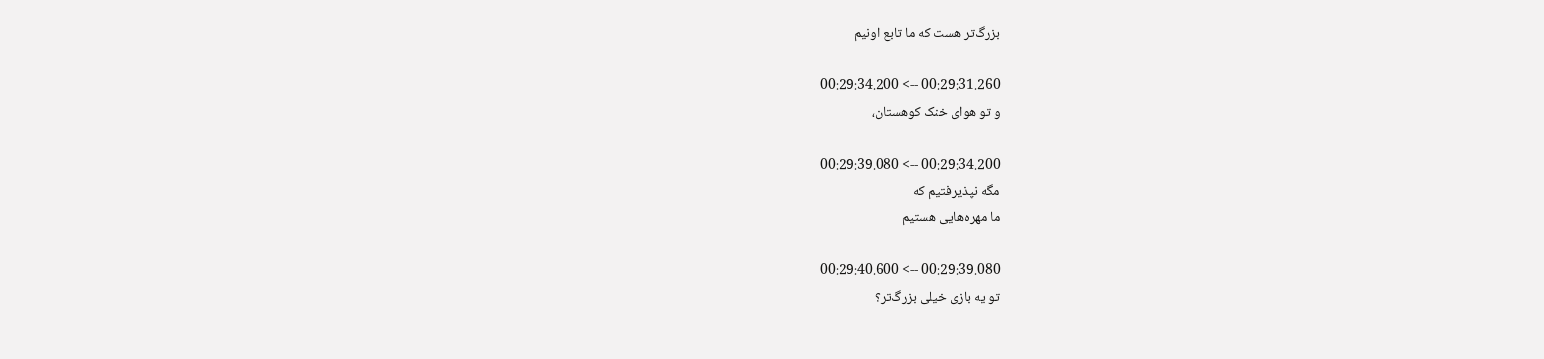بزرگ‌تر هست که ما تابع اونیم

00:29:31.260 --> 00:29:34.200
و تو هوای خنک کوهستان،

00:29:34.200 --> 00:29:39.080
مگه نپذیرفتیم که
ما مهره‌هایی هستیم

00:29:39.080 --> 00:29:40.600
تو یه بازی خیلی بزرگ‌تر؟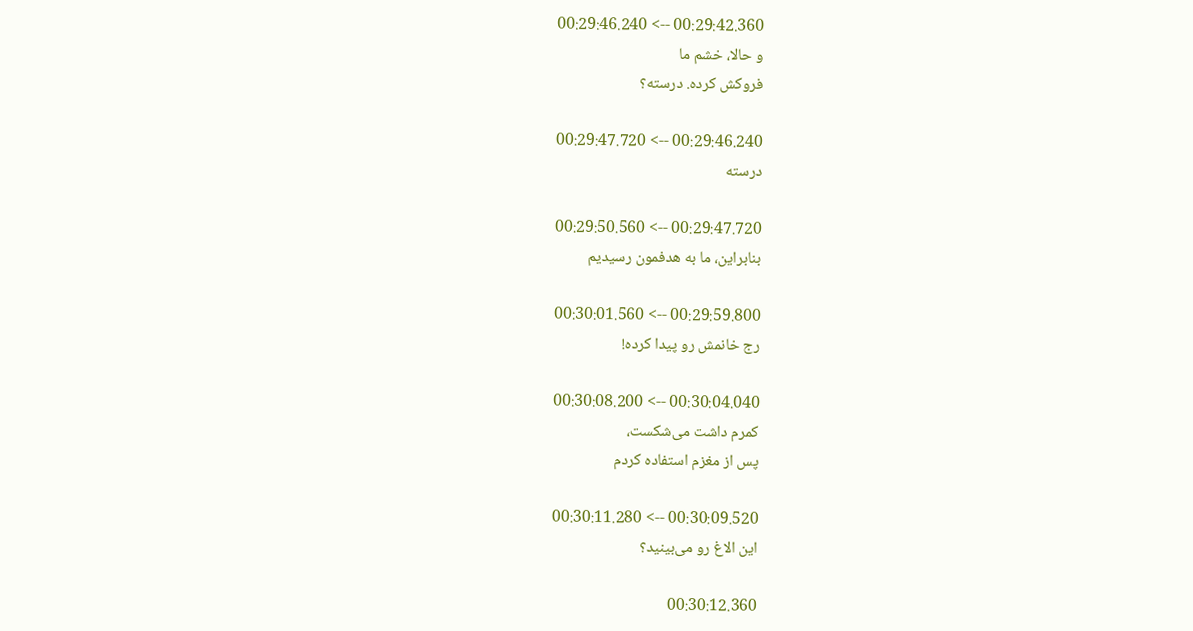00:29:42.360 --> 00:29:46.240
و حالا، خشم ما
فروکش کرده. درسته؟

00:29:46.240 --> 00:29:47.720
درسته

00:29:47.720 --> 00:29:50.560
بنابراین، ما به هدفمون رسیدیم

00:29:59.800 --> 00:30:01.560
رج خانمش رو پیدا کرده!

00:30:04.040 --> 00:30:08.200
کمرم داشت می‌شکست،
پس از مغزم استفاده کردم

00:30:09.520 --> 00:30:11.280
این الاغ رو می‌بینید؟

00:30:12.360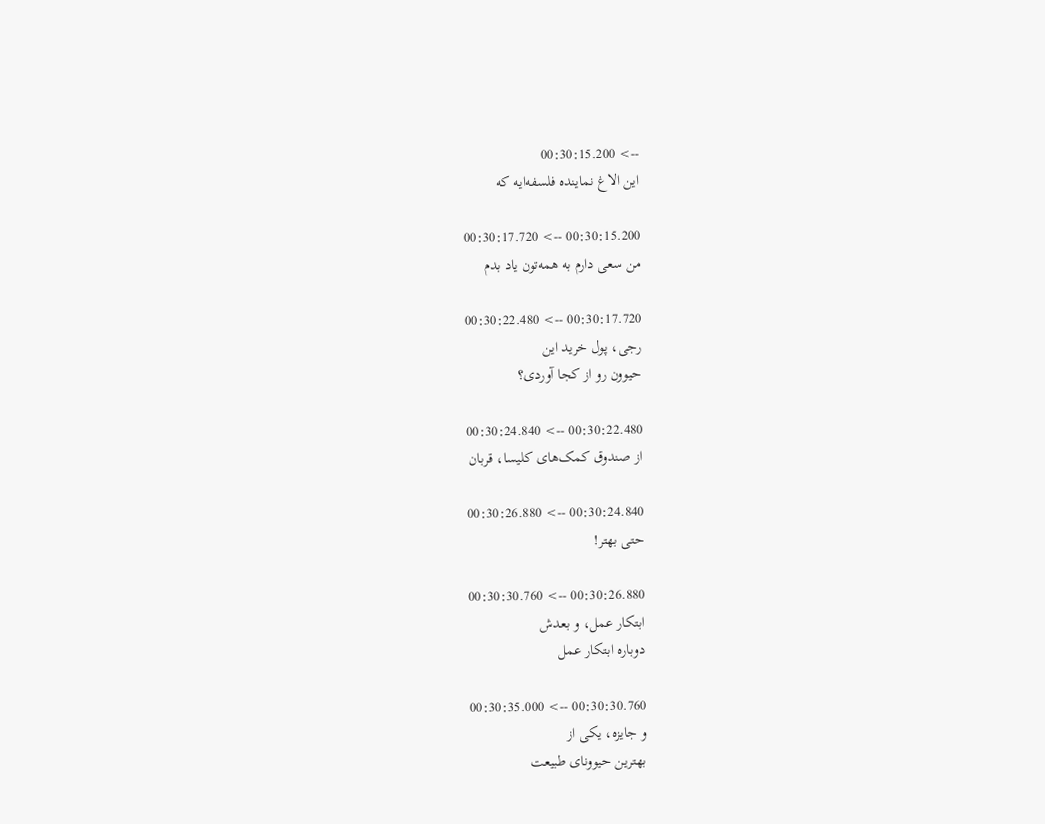--> 00:30:15.200
این الاغ نماینده فلسفه‌ایه که

00:30:15.200 --> 00:30:17.720
من سعی دارم به همه‌تون یاد بدم

00:30:17.720 --> 00:30:22.480
رجی، پول خرید این
حیوون رو از کجا آوردی؟

00:30:22.480 --> 00:30:24.840
از صندوق کمک‌های کلیسا، قربان

00:30:24.840 --> 00:30:26.880
حتی بهتر!

00:30:26.880 --> 00:30:30.760
ابتکار عمل، و بعدش
دوباره ابتکار عمل

00:30:30.760 --> 00:30:35.000
و جایزه، یکی از
بهترین حیوونای طبیعت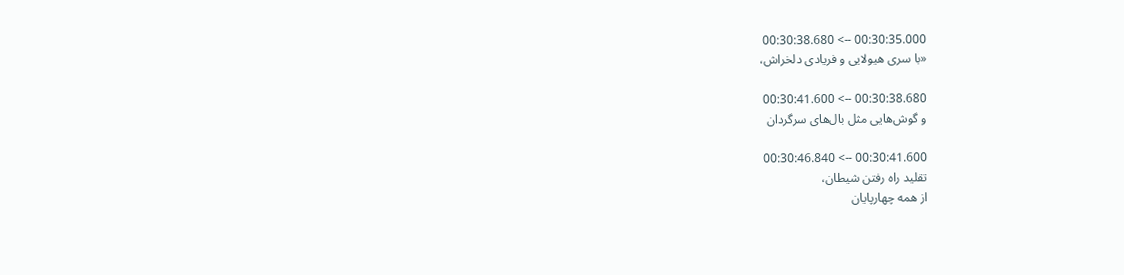00:30:35.000 --> 00:30:38.680
«با سری هیولایی و فریادی دلخراش،

00:30:38.680 --> 00:30:41.600
و گوش‌هایی مثل بال‌های سرگردان

00:30:41.600 --> 00:30:46.840
تقلید راه رفتن شیطان،
از همه چهارپایان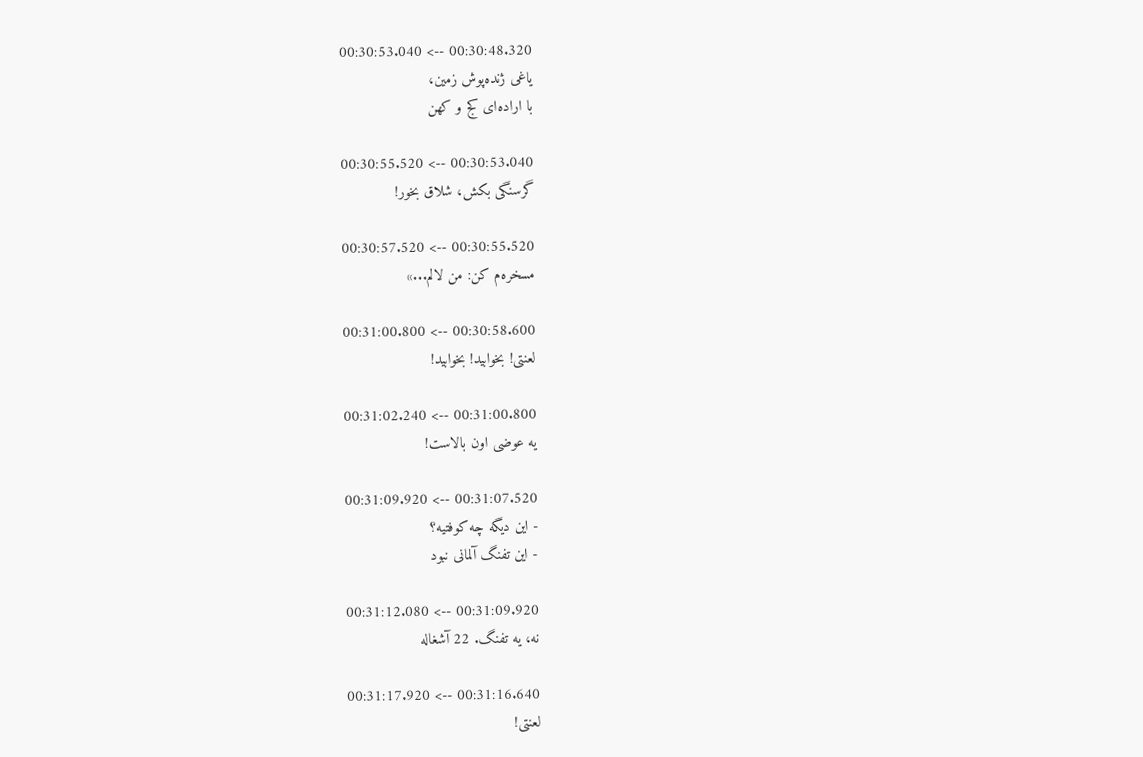00:30:48.320 --> 00:30:53.040
یاغی ژنده‌پوش زمین،
با اراده‌ای کج و کهن

00:30:53.040 --> 00:30:55.520
گرسنگی بکش، شلاق بخور!

00:30:55.520 --> 00:30:57.520
مسخره‌م کن: من لالم...»

00:30:58.600 --> 00:31:00.800
لعنتی! بخوابید! بخوابید!

00:31:00.800 --> 00:31:02.240
یه عوضی اون بالاست!

00:31:07.520 --> 00:31:09.920
- این دیگه چه کوفتیه؟
- این تفنگ آلمانی نبود

00:31:09.920 --> 00:31:12.080
نه، یه تفنگ. 22 آشغاله

00:31:16.640 --> 00:31:17.920
لعنتی!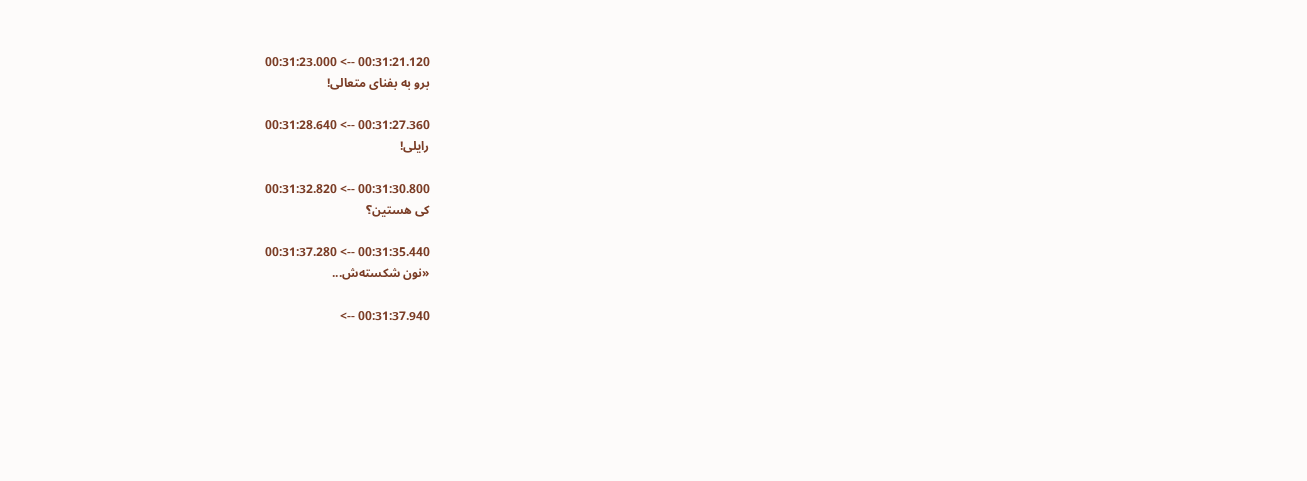00:31:21.120 --> 00:31:23.000
برو به بفنای متعالی!

00:31:27.360 --> 00:31:28.640
رایلی!

00:31:30.800 --> 00:31:32.820
کی هستین؟

00:31:35.440 --> 00:31:37.280
«نون شکسته‌ش...

00:31:37.940 -->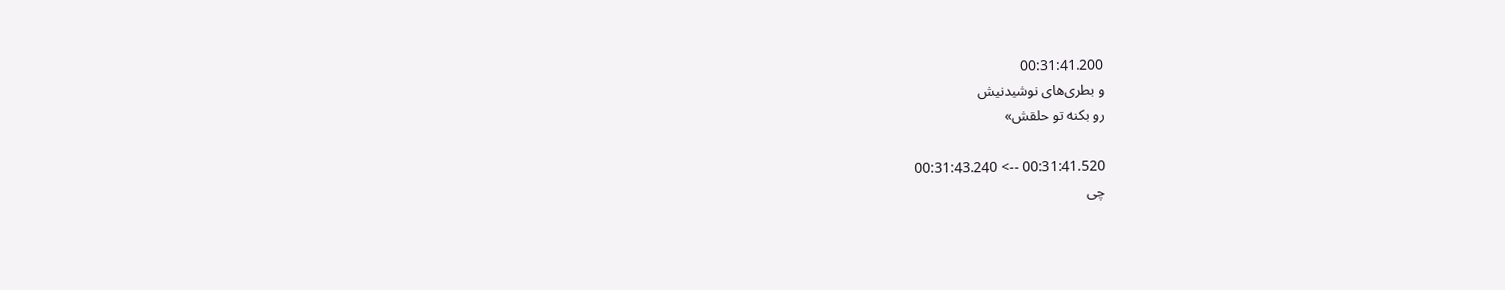00:31:41.200
و بطری‌های نوشیدنیش
رو بکنه تو حلقش»

00:31:41.520 --> 00:31:43.240
چی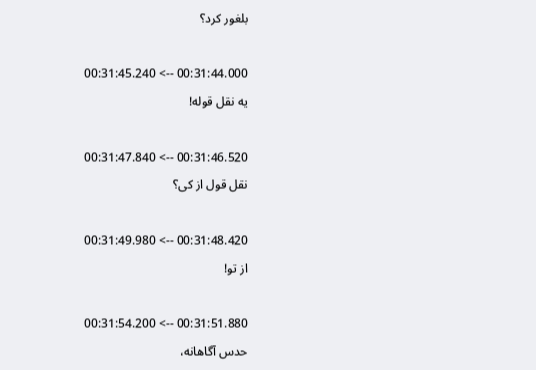بلغور کرد؟

00:31:44.000 --> 00:31:45.240
یه نقل قوله!

00:31:46.520 --> 00:31:47.840
نقل قول از کی؟

00:31:48.420 --> 00:31:49.980
از تو!

00:31:51.880 --> 00:31:54.200
حدس آگاهانه،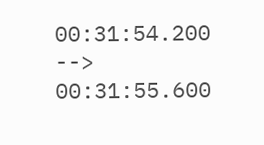00:31:54.200 --> 00:31:55.600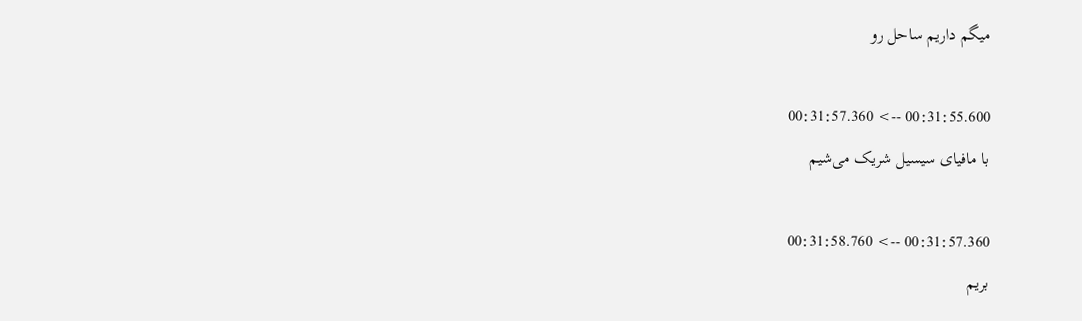میگم داریم ساحل رو

00:31:55.600 --> 00:31:57.360
با مافیای سیسیل شریک می‌شیم

00:31:57.360 --> 00:31:58.760
بریم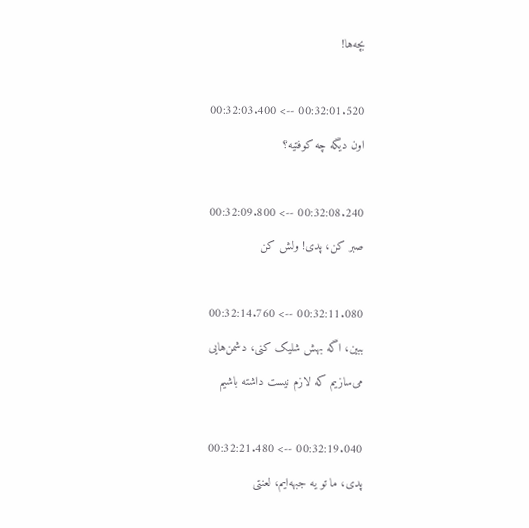بچه‌ها!

00:32:01.520 --> 00:32:03.400
اون دیگه چه کوفتیه؟

00:32:08.240 --> 00:32:09.800
صبر کن، پدی! ولش کن

00:32:11.080 --> 00:32:14.760
ببین، اگه بهش شلیک کنی، دشمن‌هایی
می‌سازیم که لازم نیست داشته باشیم

00:32:19.040 --> 00:32:21.480
پدی، ما تو یه جبهه‌ایم، لعنتی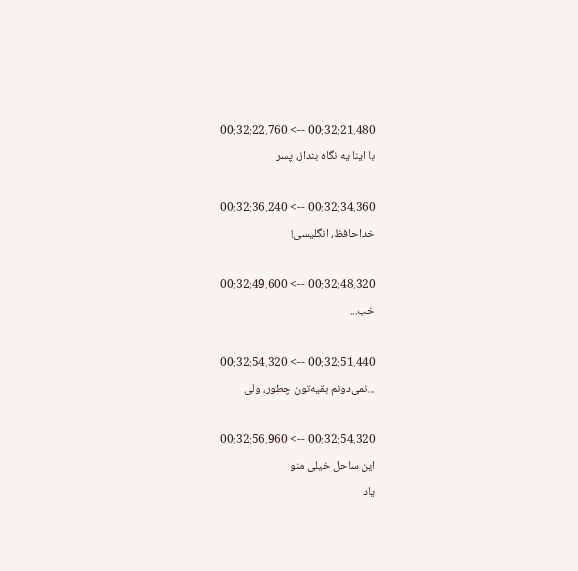00:32:21.480 --> 00:32:22.760
با اینا یه نگاه بنداز، پسر

00:32:34.360 --> 00:32:36.240
خداحافظ، انگلیسی!

00:32:48.320 --> 00:32:49.600
خب...

00:32:51.440 --> 00:32:54.320
...نمی‌دونم بقیه‌تون چطور، ولی

00:32:54.320 --> 00:32:56.960
این ساحل خیلی منو
یاد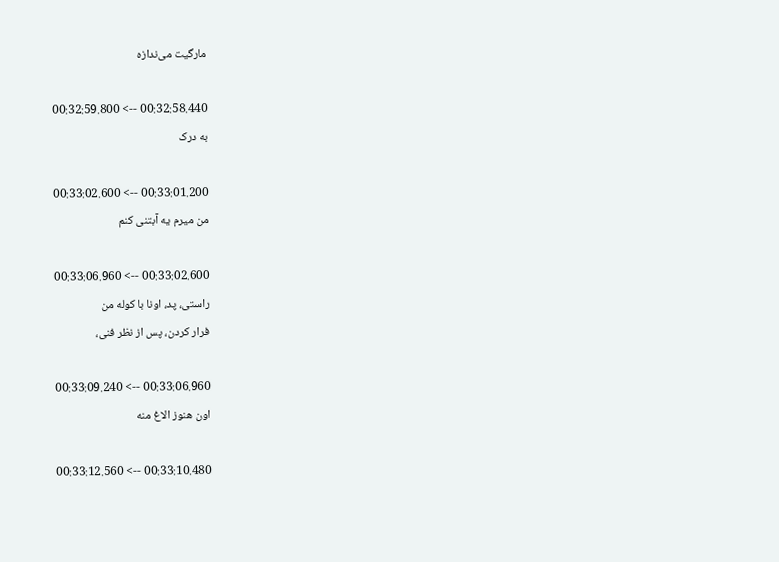مارگیت می‌ندازه

00:32:58.440 --> 00:32:59.800
به درک

00:33:01.200 --> 00:33:02.600
من میرم یه آبتنی کنم

00:33:02.600 --> 00:33:06.960
راستی، پد، اونا با کوله من
فرار کردن، پس از نظر فنی،

00:33:06.960 --> 00:33:09.240
اون هنوز الاغ منه

00:33:10.480 --> 00:33:12.560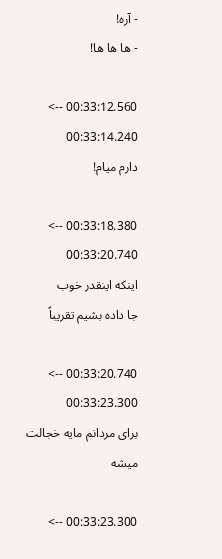- آره!
- ها ها ها!

00:33:12.560 --> 00:33:14.240
دارم میام!

00:33:18.380 --> 00:33:20.740
اینکه اینقدر خوب
جا داده بشیم تقریباً

00:33:20.740 --> 00:33:23.300
برای مردانم مایه خجالت میشه

00:33:23.300 -->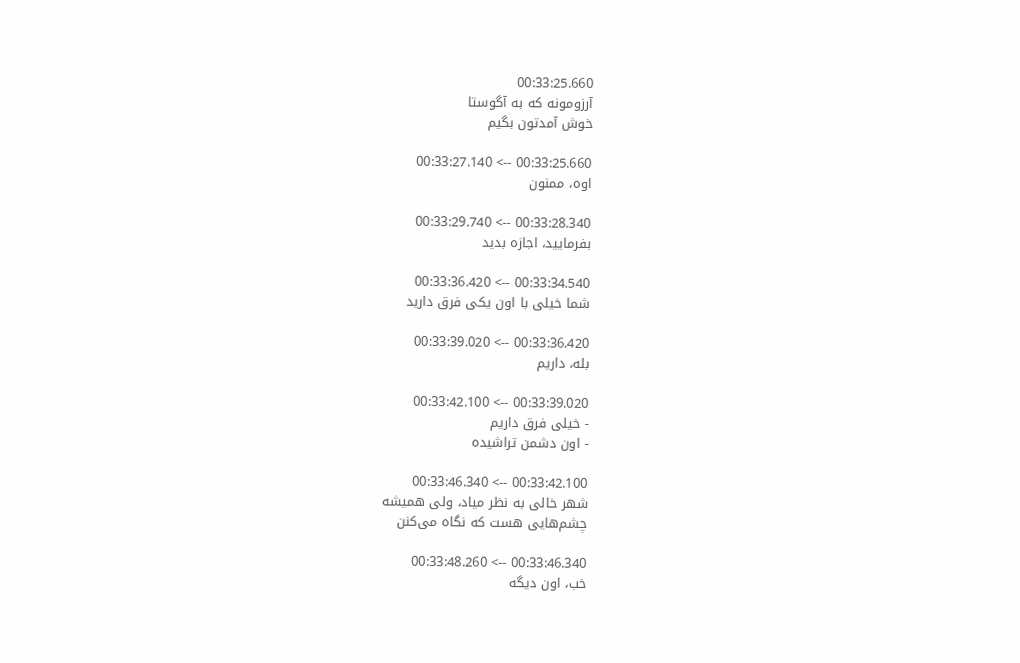00:33:25.660
آرزومونه که به آگوستا
خوش آمدتون بگیم

00:33:25.660 --> 00:33:27.140
اوه، ممنون

00:33:28.340 --> 00:33:29.740
بفرمایید، اجازه بدید

00:33:34.540 --> 00:33:36.420
شما خیلی با اون یکی فرق دارید

00:33:36.420 --> 00:33:39.020
بله، داریم

00:33:39.020 --> 00:33:42.100
- خیلی فرق داریم
- اون دشمن تراشیده

00:33:42.100 --> 00:33:46.340
شهر خالی به نظر میاد، ولی همیشه
چشم‌هایی هست که نگاه می‌کنن

00:33:46.340 --> 00:33:48.260
خب، اون دیگه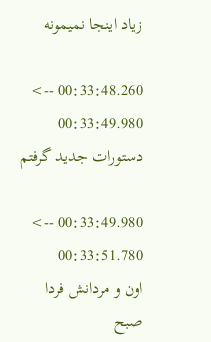زیاد اینجا نمیمونه

00:33:48.260 --> 00:33:49.980
دستورات جدید گرفتم

00:33:49.980 --> 00:33:51.780
اون و مردانش فردا
صبح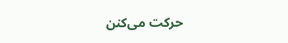حرکت می‌کنن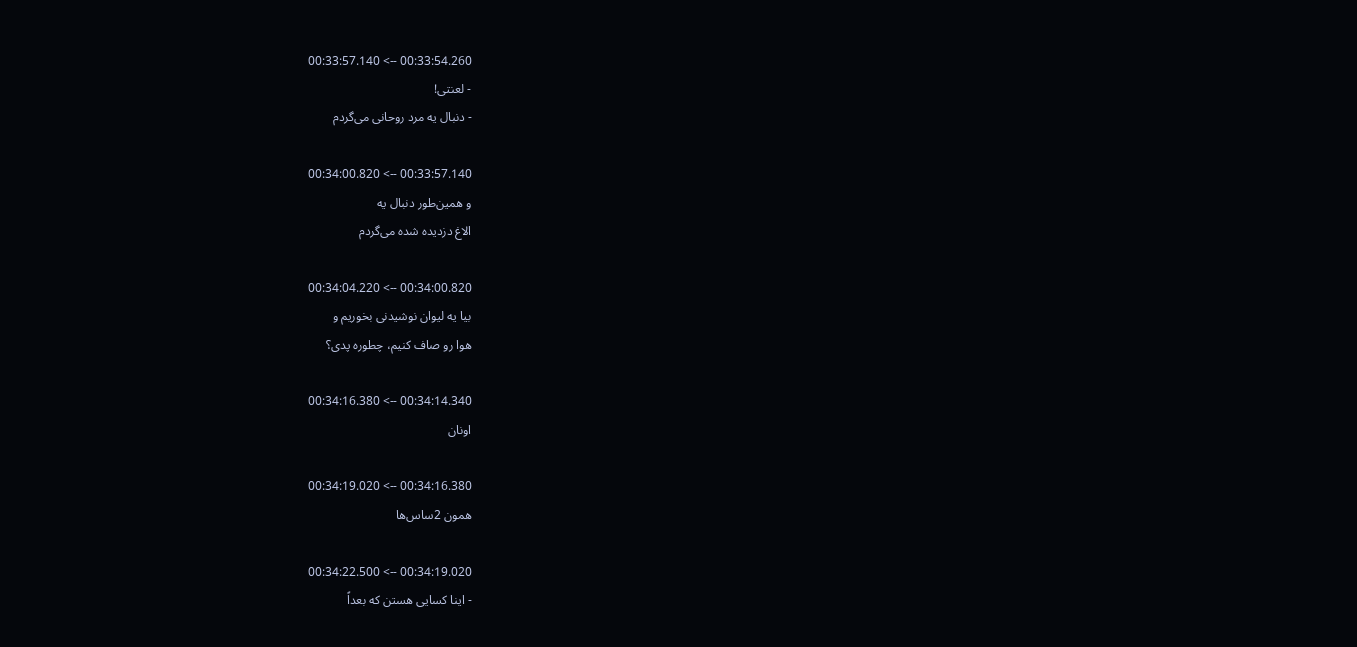00:33:54.260 --> 00:33:57.140
- لعنتی!
- دنبال یه مرد روحانی می‌گردم

00:33:57.140 --> 00:34:00.820
و همین‌طور دنبال یه
الاغ دزدیده شده می‌گردم

00:34:00.820 --> 00:34:04.220
بیا یه لیوان نوشیدنی بخوریم و
هوا رو صاف کنیم، چطوره پدی؟

00:34:14.340 --> 00:34:16.380
اونان

00:34:16.380 --> 00:34:19.020
همون 2ساس‌ها

00:34:19.020 --> 00:34:22.500
- اینا کسایی هستن که بعداً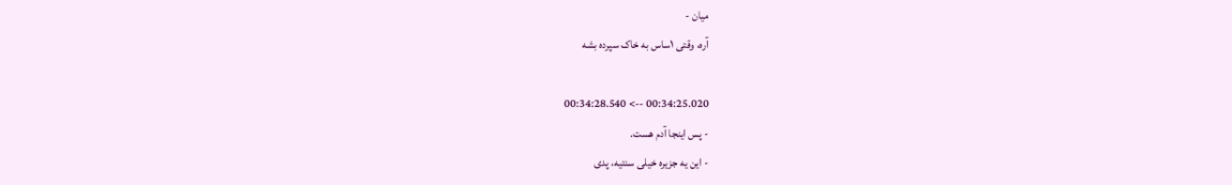میان -
آره، وقتی ۱ساس به خاک سپرده بشه

00:34:25.020 --> 00:34:28.540
- پس اینجا آدم هست.
- این یه جزیره خیلی سنتیه، پدی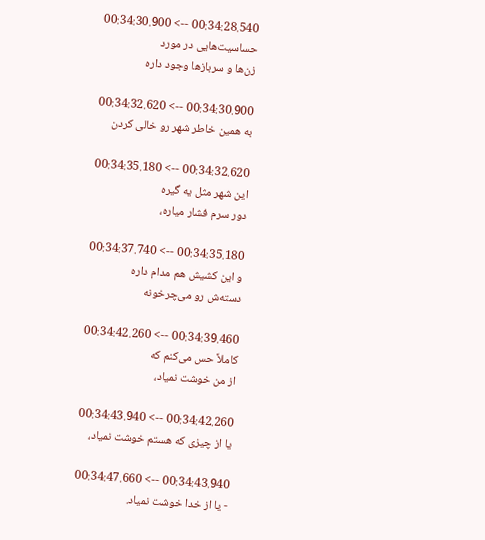00:34:28.540 --> 00:34:30.900
حساسیت‌هایی در مورد
زن‌ها و سربازها وجود داره

00:34:30.900 --> 00:34:32.620
به همین خاطر شهر رو خالی کردن

00:34:32.620 --> 00:34:35.180
این شهر مثل یه گیره
دور سرم فشار میاره،

00:34:35.180 --> 00:34:37.740
و این کشیش هم مدام داره
دسته‌ش رو می‌چرخونه

00:34:39.460 --> 00:34:42.260
کاملاً حس می‌کنم که
از من خوشت نمیاد،

00:34:42.260 --> 00:34:43.940
یا از چیزی که هستم خوشت نمیاد،

00:34:43.940 --> 00:34:47.660
- یا از خدا خوشت نمیاد.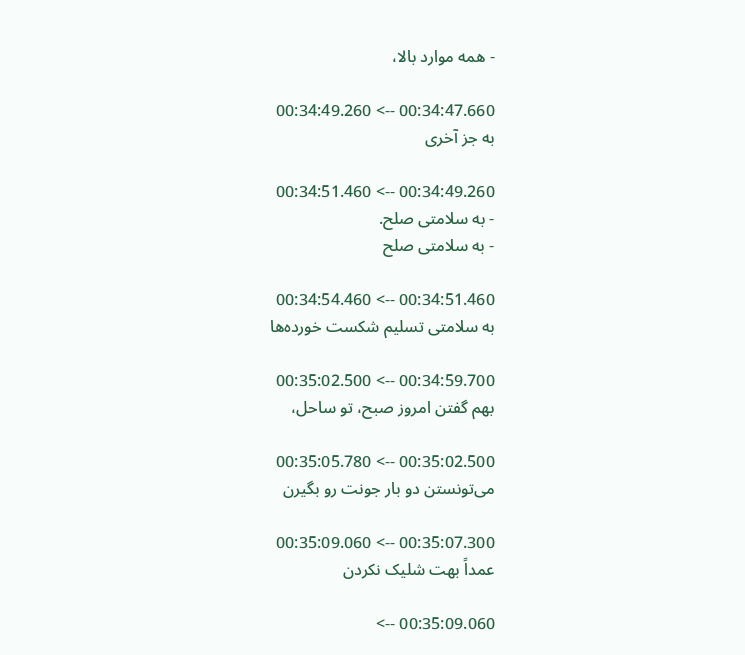- همه موارد بالا،

00:34:47.660 --> 00:34:49.260
به جز آخری

00:34:49.260 --> 00:34:51.460
- به سلامتی صلح.
- به سلامتی صلح

00:34:51.460 --> 00:34:54.460
به سلامتی تسلیم شکست خورده‌ها

00:34:59.700 --> 00:35:02.500
بهم گفتن امروز صبح، تو ساحل،

00:35:02.500 --> 00:35:05.780
می‌تونستن دو بار جونت رو بگیرن

00:35:07.300 --> 00:35:09.060
عمداً بهت شلیک نکردن

00:35:09.060 -->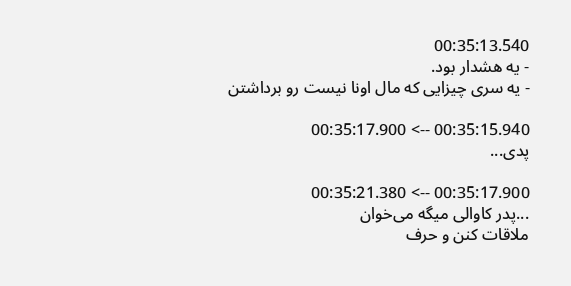00:35:13.540
- یه هشدار بود.
- یه سری چیزایی که مال اونا نیست رو برداشتن

00:35:15.940 --> 00:35:17.900
پدی...

00:35:17.900 --> 00:35:21.380
...پدر کاوالی میگه می‌خوان
ملاقات کنن و حرف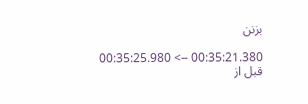بزنن

00:35:21.380 --> 00:35:25.980
قبل از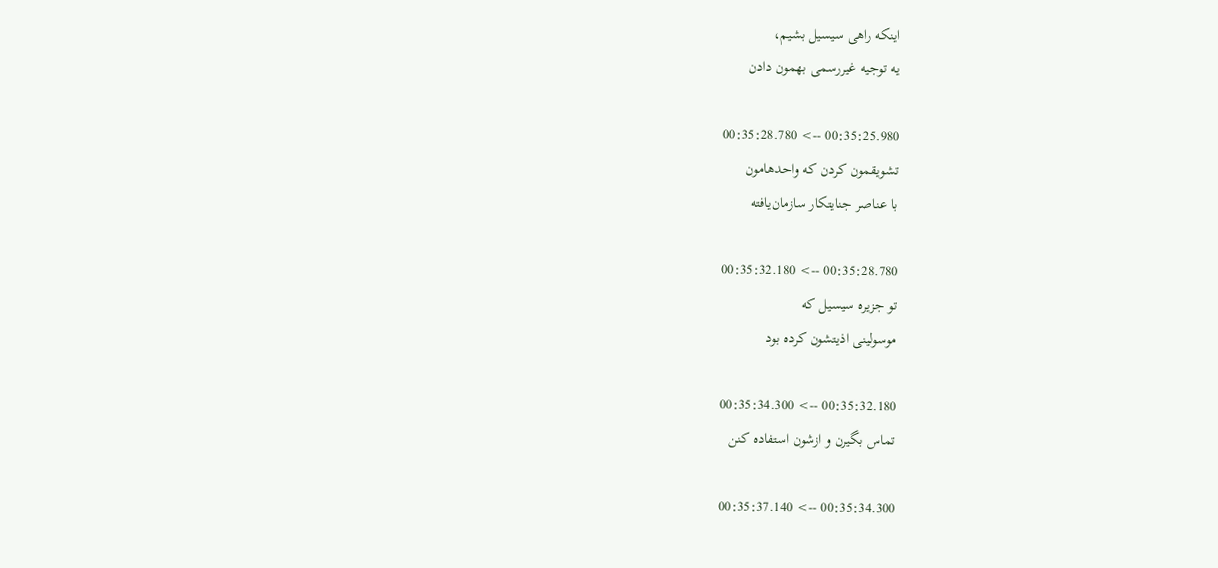اینکه راهی سیسیل بشیم،
یه توجیه غیررسمی بهمون دادن

00:35:25.980 --> 00:35:28.780
تشویقمون کردن که واحدهامون
با عناصر جنایتکار سازمان‌یافته

00:35:28.780 --> 00:35:32.180
تو جزیره سیسیل که
موسولینی اذیتشون کرده بود

00:35:32.180 --> 00:35:34.300
تماس بگیرن و ازشون استفاده کنن

00:35:34.300 --> 00:35:37.140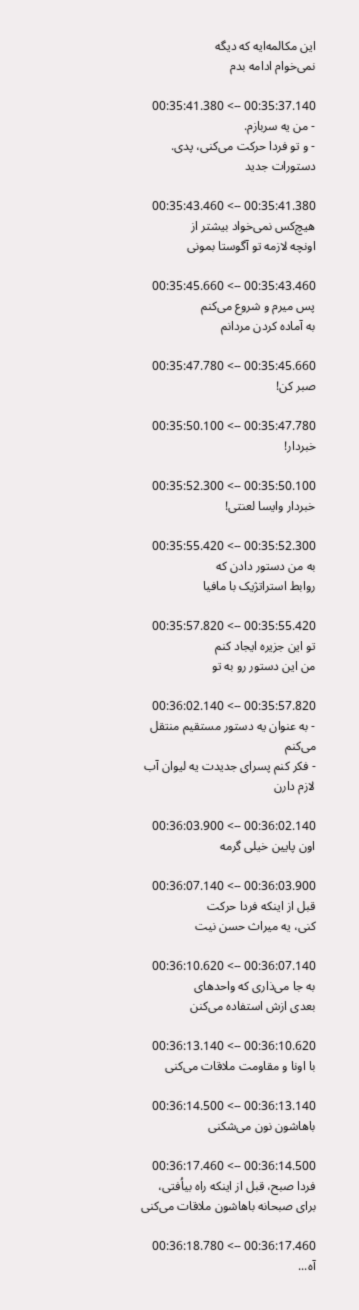این مکالمه‌ایه که دیگه
نمی‌خوام ادامه بدم

00:35:37.140 --> 00:35:41.380
- من یه سربازم.
- و تو فردا حرکت می‌کنی، پدی. دستورات جدید

00:35:41.380 --> 00:35:43.460
هیچ‌کس نمی‌خواد بیشتر از
اونچه لازمه تو آگوستا بمونی

00:35:43.460 --> 00:35:45.660
پس میرم و شروع می‌کنم
به آماده کردن مردانم

00:35:45.660 --> 00:35:47.780
صبر کن!

00:35:47.780 --> 00:35:50.100
خبردار!

00:35:50.100 --> 00:35:52.300
خبردار وایسا لعنتی!

00:35:52.300 --> 00:35:55.420
به من دستور دادن که
روابط استراتژیک با مافیا

00:35:55.420 --> 00:35:57.820
تو این جزیره ایجاد کنم
من این دستور رو به تو

00:35:57.820 --> 00:36:02.140
- به عنوان یه دستور مستقیم منتقل می‌کنم
- فکر کنم پسرای جدیدت یه لیوان آب لازم دارن

00:36:02.140 --> 00:36:03.900
اون پایین خیلی گرمه

00:36:03.900 --> 00:36:07.140
قبل از اینکه فردا حرکت
کنی، یه میراث حسن نیت

00:36:07.140 --> 00:36:10.620
به جا می‌ذاری که واحدهای
بعدی ازش استفاده می‌کنن

00:36:10.620 --> 00:36:13.140
با اونا و مقاومت ملاقات می‌کنی

00:36:13.140 --> 00:36:14.500
باهاشون نون می‌شکنی

00:36:14.500 --> 00:36:17.460
فردا صبح، قبل از اینکه راه بیاُفتی،
برای صبحانه باهاشون ملاقات می‌کنی

00:36:17.460 --> 00:36:18.780
آه...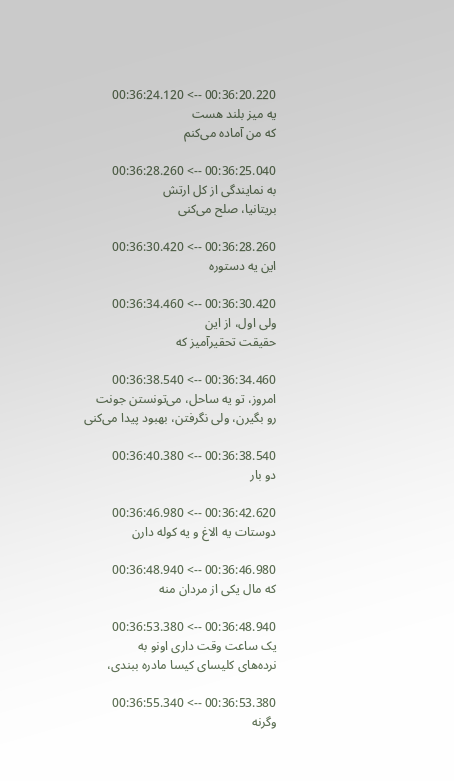00:36:20.220 --> 00:36:24.120
یه میز بلند هست
که من آماده می‌کنم

00:36:25.040 --> 00:36:28.260
به نمایندگی از کل ارتش
بریتانیا، صلح می‌کنی

00:36:28.260 --> 00:36:30.420
این یه دستوره

00:36:30.420 --> 00:36:34.460
ولی اول، از این
حقیقت تحقیرآمیز که

00:36:34.460 --> 00:36:38.540
امروز، تو یه ساحل، می‌تونستن جونت
رو بگیرن، ولی نگرفتن، بهبود پیدا می‌کنی

00:36:38.540 --> 00:36:40.380
دو بار

00:36:42.620 --> 00:36:46.980
دوستات یه الاغ و یه کوله دارن

00:36:46.980 --> 00:36:48.940
که مال یکی از مردان منه

00:36:48.940 --> 00:36:53.380
یک ساعت وقت داری اونو به
نرده‌های کلیسای کیسا مادره ببندی،

00:36:53.380 --> 00:36:55.340
وگرنه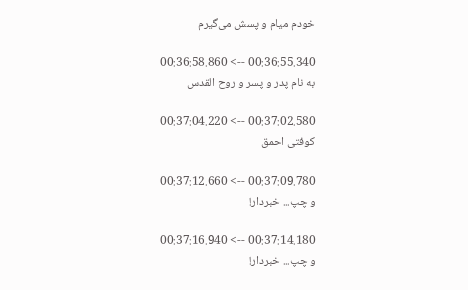خودم میام و پسش می‌گیرم

00:36:55.340 --> 00:36:58.860
به نام پدر و پسر و روح القدس

00:37:02.580 --> 00:37:04.220
کوفتی احمق

00:37:09.780 --> 00:37:12.660
و چپ... خبردار!

00:37:14.180 --> 00:37:16.940
و چپ... خبردار!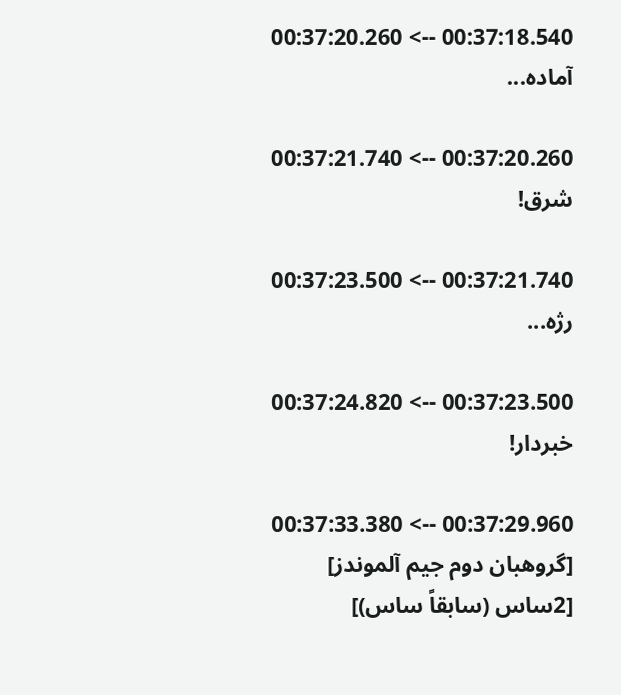00:37:18.540 --> 00:37:20.260
آماده...

00:37:20.260 --> 00:37:21.740
شرق!

00:37:21.740 --> 00:37:23.500
رژه...

00:37:23.500 --> 00:37:24.820
خبردار!

00:37:29.960 --> 00:37:33.380
[گروهبان دوم جیم آلموندز]
[2ساس (سابقاً ساس)]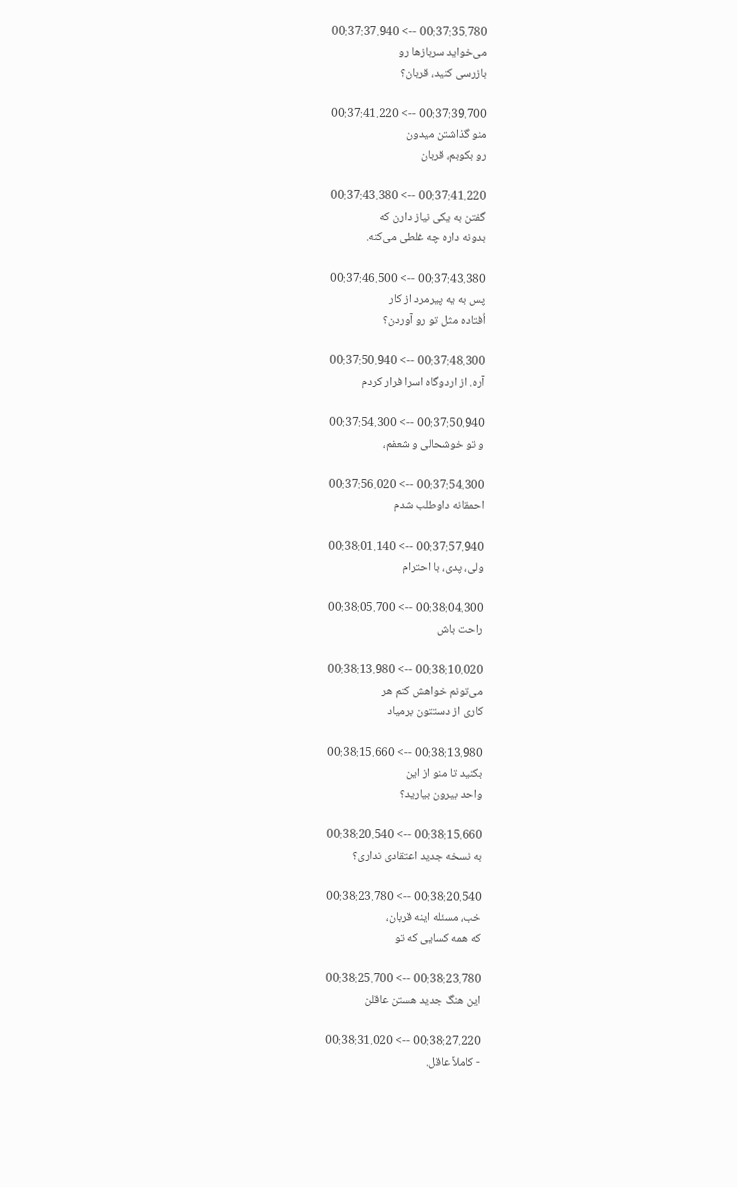00:37:35.780 --> 00:37:37.940
می‌خواید سربازها رو
بازرسی کنید، قربان؟

00:37:39.700 --> 00:37:41.220
منو گذاشتن میدون
رو بکوبم، قربان

00:37:41.220 --> 00:37:43.380
گفتن به یکی نیاز دارن که
بدونه داره چه غلطی می‌کنه.

00:37:43.380 --> 00:37:46.500
پس به یه پیرمرد از کار
اُفتاده مثل تو رو آوردن؟

00:37:48.300 --> 00:37:50.940
آره. از اردوگاه اسرا فرار کردم

00:37:50.940 --> 00:37:54.300
و تو خوشحالی و شعفم،

00:37:54.300 --> 00:37:56.020
احمقانه داوطلب شدم

00:37:57.940 --> 00:38:01.140
ولی، پدی، با احترام

00:38:04.300 --> 00:38:05.700
راحت باش

00:38:10.020 --> 00:38:13.980
می‌تونم خواهش کنم هر
کاری از دستتون برمیاد

00:38:13.980 --> 00:38:15.660
بکنید تا منو از این
واحد بیرون بیارید؟

00:38:15.660 --> 00:38:20.540
به نسخه جدید اعتقادی نداری؟

00:38:20.540 --> 00:38:23.780
خب، مسئله اینه قربان،
که همه کسایی که تو

00:38:23.780 --> 00:38:25.700
این هنگ جدید هستن عاقلن

00:38:27.220 --> 00:38:31.020
- کاملاً عاقل.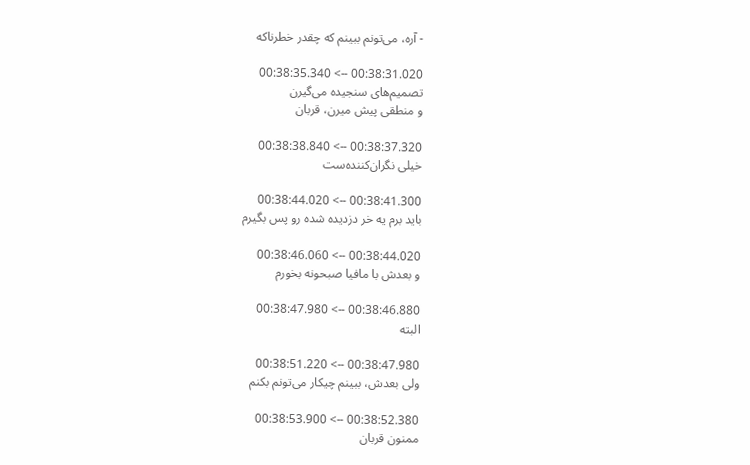- آره، می‌تونم ببینم که چقدر خطرناکه

00:38:31.020 --> 00:38:35.340
تصمیم‌های سنجیده می‌گیرن
و منطقی پیش میرن، قربان

00:38:37.320 --> 00:38:38.840
خیلی نگران‌کننده‌ست

00:38:41.300 --> 00:38:44.020
باید برم یه خر دزدیده شده رو پس بگیرم

00:38:44.020 --> 00:38:46.060
و بعدش با مافیا صبحونه بخورم

00:38:46.880 --> 00:38:47.980
البته

00:38:47.980 --> 00:38:51.220
ولی بعدش، ببینم چیکار می‌تونم بکنم

00:38:52.380 --> 00:38:53.900
ممنون قربان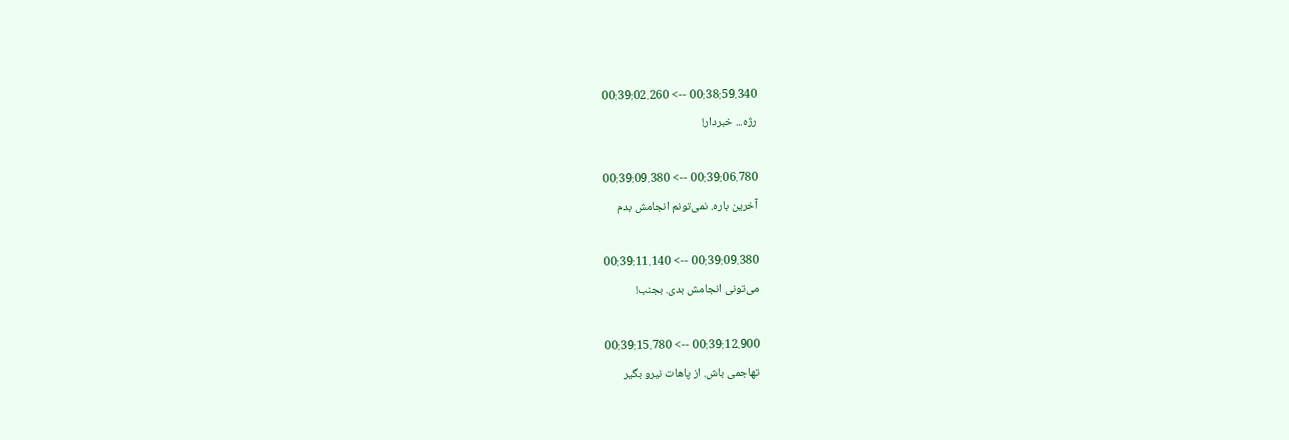00:38:59.340 --> 00:39:02.260
رژه... خبردار!

00:39:06.780 --> 00:39:09.380
آخرین باره. نمی‌تونم انجامش بدم

00:39:09.380 --> 00:39:11.140
می‌تونی انجامش بدی. بجنب!

00:39:12.900 --> 00:39:15.780
تهاجمی باش. از پاهات نیرو بگیر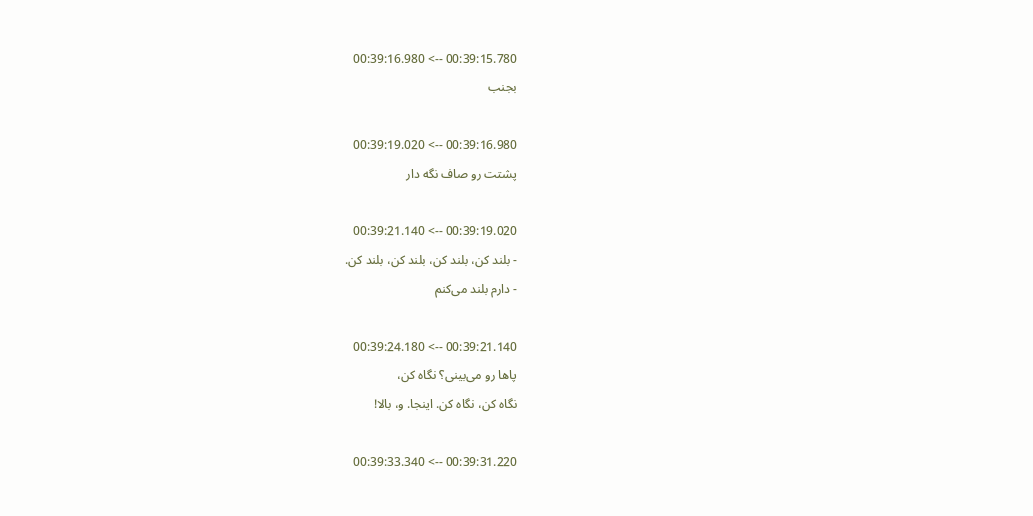00:39:15.780 --> 00:39:16.980
بجنب

00:39:16.980 --> 00:39:19.020
پشتت رو صاف نگه دار

00:39:19.020 --> 00:39:21.140
- بلند کن، بلند کن، بلند کن، بلند کن.
- دارم بلند می‌کنم

00:39:21.140 --> 00:39:24.180
پاها رو می‌بینی؟ نگاه کن،
نگاه کن، نگاه کن. اینجا. و، بالا!

00:39:31.220 --> 00:39:33.340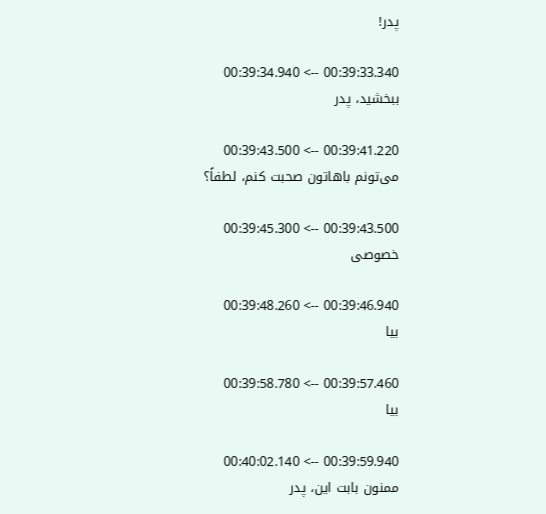پدر!

00:39:33.340 --> 00:39:34.940
ببخشید، پدر

00:39:41.220 --> 00:39:43.500
می‌تونم باهاتون صحبت کنم، لطفاً؟

00:39:43.500 --> 00:39:45.300
خصوصی

00:39:46.940 --> 00:39:48.260
بیا

00:39:57.460 --> 00:39:58.780
بیا

00:39:59.940 --> 00:40:02.140
ممنون بابت این، پدر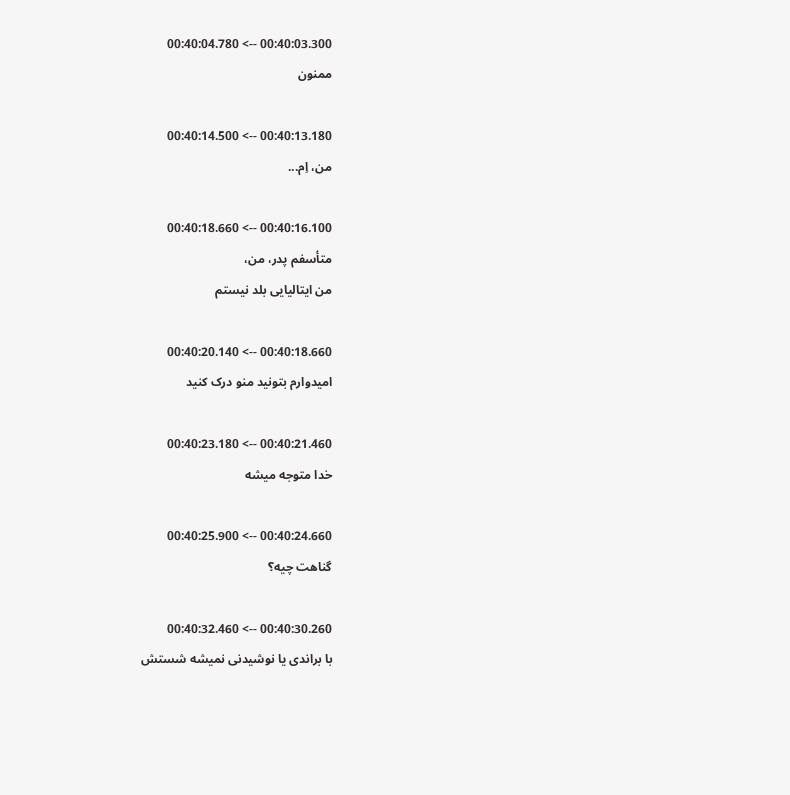00:40:03.300 --> 00:40:04.780
ممنون

00:40:13.180 --> 00:40:14.500
من، اِم...

00:40:16.100 --> 00:40:18.660
متأسفم پدر، من،
من ایتالیایی بلد نیستم

00:40:18.660 --> 00:40:20.140
امیدوارم بتونید منو درک کنید

00:40:21.460 --> 00:40:23.180
خدا متوجه میشه

00:40:24.660 --> 00:40:25.900
گناهت چیه؟

00:40:30.260 --> 00:40:32.460
با براندی یا نوشیدنی نمیشه شستش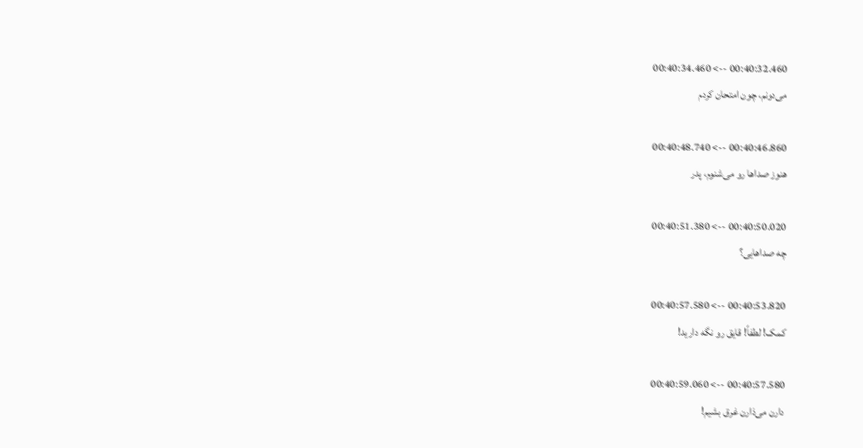00:40:32.460 --> 00:40:34.460
می‌دونم، چون امتحان کردم

00:40:46.860 --> 00:40:48.740
هنوز صداها رو می‌شنوم، پدر

00:40:50.020 --> 00:40:51.380
چه صداهایی؟

00:40:53.820 --> 00:40:57.580
کمک! لطفاً! قایق رو نگه دارید!

00:40:57.580 --> 00:40:59.060
دارن می‌ذارن غرق بشیم!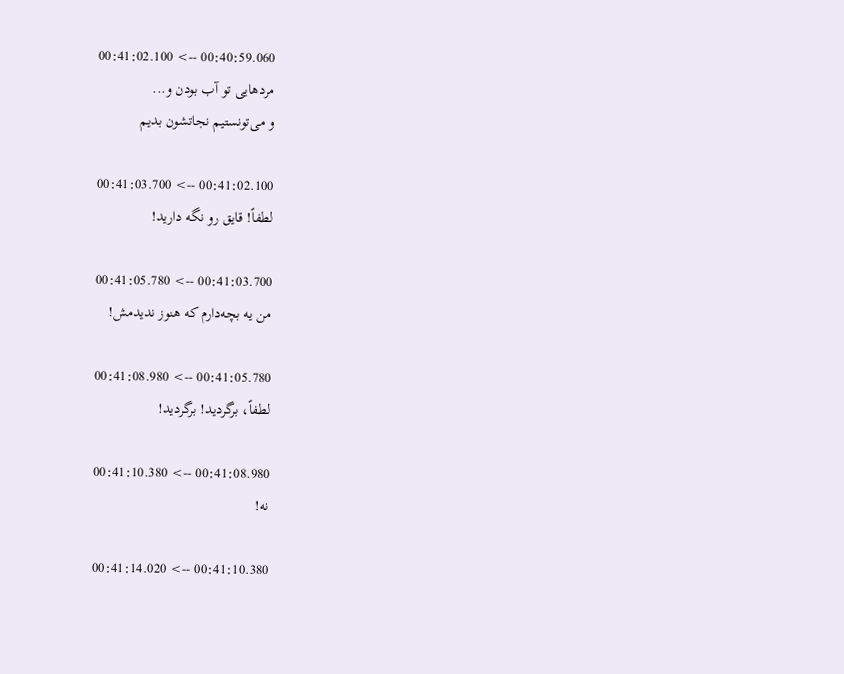00:40:59.060 --> 00:41:02.100
مردهایی تو آب بودن و...
و می‌تونستیم نجاتشون بدیم

00:41:02.100 --> 00:41:03.700
لطفاً! قایق رو نگه دارید!

00:41:03.700 --> 00:41:05.780
من یه بچه‌دارم که هنوز ندیدمش!

00:41:05.780 --> 00:41:08.980
لطفاً، برگردید! برگردید!

00:41:08.980 --> 00:41:10.380
نه!

00:41:10.380 --> 00:41:14.020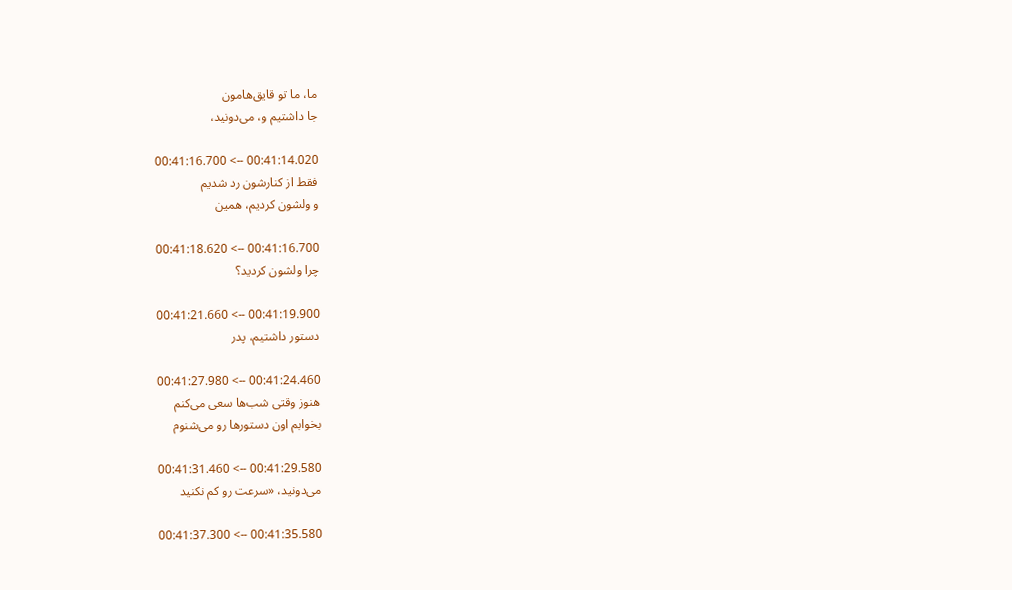ما، ما تو قایق‌هامون
جا داشتیم و، می‌دونید،

00:41:14.020 --> 00:41:16.700
فقط از کنارشون رد شدیم
و ولشون کردیم، همین

00:41:16.700 --> 00:41:18.620
چرا ولشون کردید؟

00:41:19.900 --> 00:41:21.660
دستور داشتیم، پدر

00:41:24.460 --> 00:41:27.980
هنوز وقتی شب‌ها سعی می‌کنم
بخوابم اون دستورها رو می‌شنوم

00:41:29.580 --> 00:41:31.460
می‌دونید، «سرعت رو کم نکنید

00:41:35.580 --> 00:41:37.300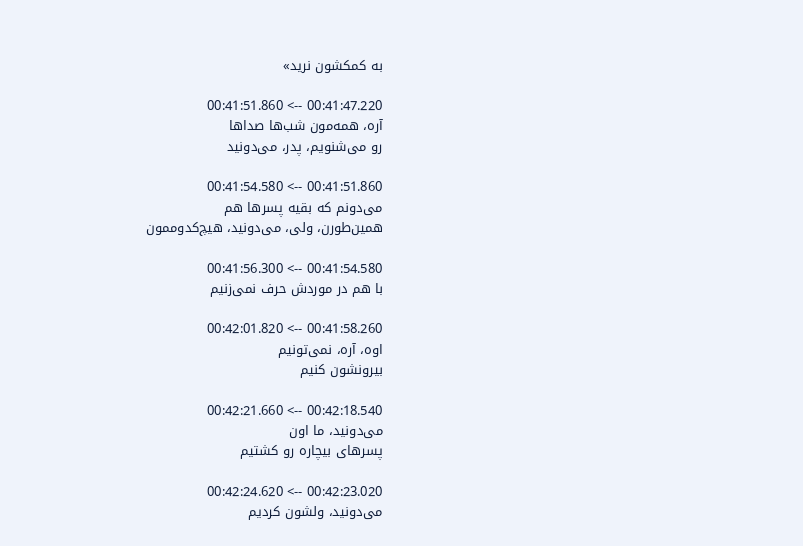به کمکشون نرید»

00:41:47.220 --> 00:41:51.860
آره، همه‌مون شب‌ها صداها
رو می‌شنویم، پدر، می‌دونید

00:41:51.860 --> 00:41:54.580
می‌دونم که بقیه پسرها هم
همین‌طورن، ولی، می‌دونید، هیچ‌کدوممون

00:41:54.580 --> 00:41:56.300
با هم در موردش حرف نمی‌زنیم

00:41:58.260 --> 00:42:01.820
اوه، آره، نمی‌تونیم
بیرونشون کنیم

00:42:18.540 --> 00:42:21.660
می‌دونید، ما اون
پسرهای بیچاره رو کشتیم

00:42:23.020 --> 00:42:24.620
می‌دونید، ولشون کردیم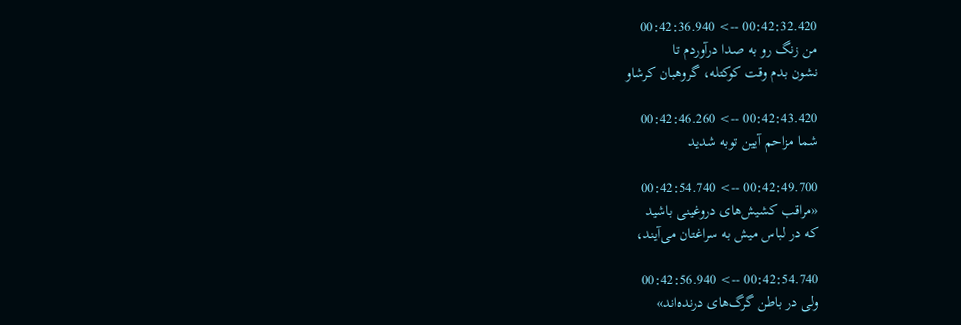00:42:32.420 --> 00:42:36.940
من زنگ رو به صدا درآوردم تا
نشون بدم وقت کوکتله، گروهبان کرشاو

00:42:43.420 --> 00:42:46.260
شما مزاحم آیین توبه شدید

00:42:49.700 --> 00:42:54.740
«مراقب کشیش‌های دروغینی باشید
که در لباس میش به سراغتان می‌آیند،

00:42:54.740 --> 00:42:56.940
ولی در باطن گرگ‌های درنده‌اند»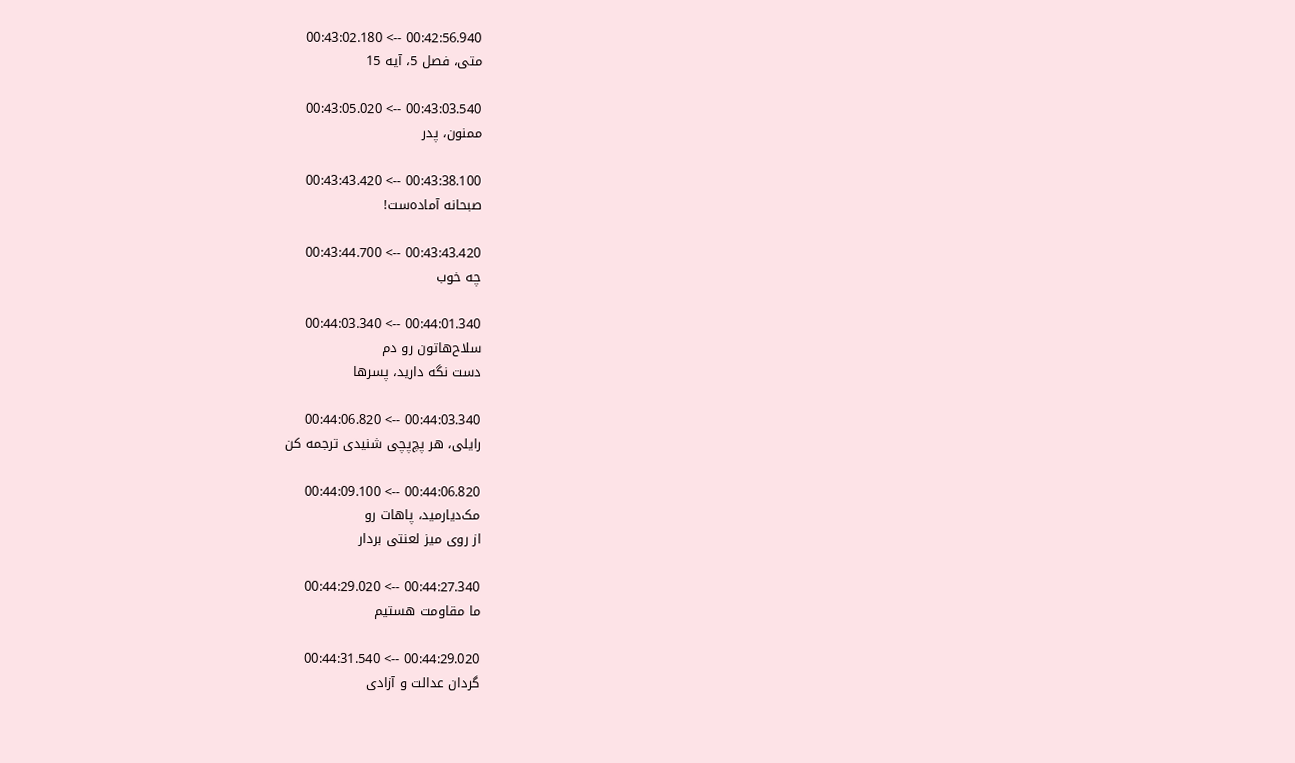00:42:56.940 --> 00:43:02.180
متی، فصل 5، آیه 15

00:43:03.540 --> 00:43:05.020
ممنون، پدر

00:43:38.100 --> 00:43:43.420
صبحانه آماده‌ست!

00:43:43.420 --> 00:43:44.700
چه خوب

00:44:01.340 --> 00:44:03.340
سلاح‌هاتون رو دم
دست نگه دارید، پسرها

00:44:03.340 --> 00:44:06.820
رایلی، هر پچ‌پچی شنیدی ترجمه کن

00:44:06.820 --> 00:44:09.100
مک‌دیارمید، پاهات رو
از روی میز لعنتی بردار

00:44:27.340 --> 00:44:29.020
ما مقاومت هستیم

00:44:29.020 --> 00:44:31.540
گردان عدالت و آزادی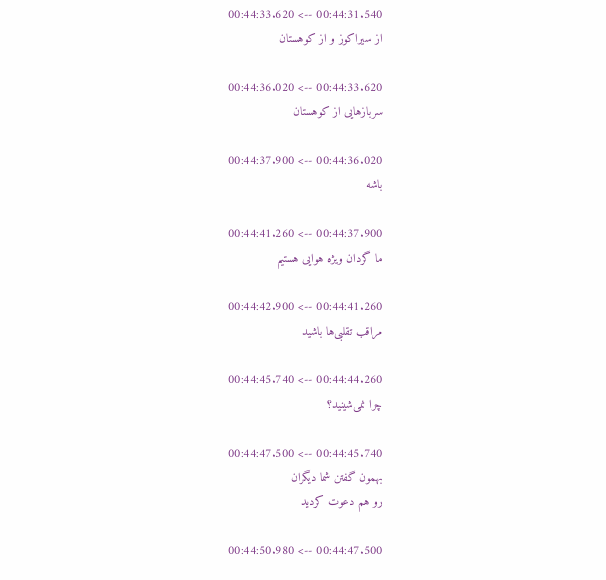00:44:31.540 --> 00:44:33.620
از سیراکوز و از کوهستان

00:44:33.620 --> 00:44:36.020
سربازهایی از کوهستان

00:44:36.020 --> 00:44:37.900
باشه

00:44:37.900 --> 00:44:41.260
ما گردان ویژه هوایی هستیم

00:44:41.260 --> 00:44:42.900
مراقب تقلبی‌ها باشید

00:44:44.260 --> 00:44:45.740
چرا نمی‌شینید؟

00:44:45.740 --> 00:44:47.500
بهمون گفتن شما دیگران
رو هم دعوت کردید

00:44:47.500 --> 00:44:50.980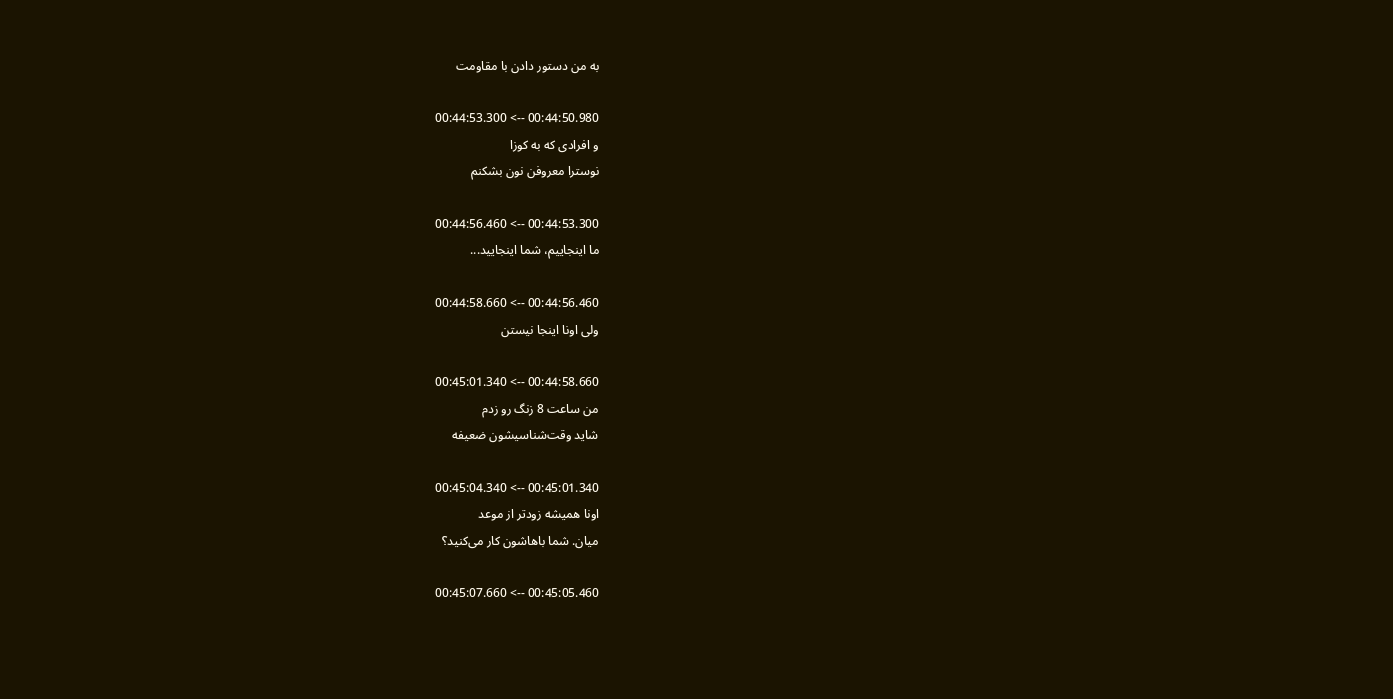به من دستور دادن با مقاومت

00:44:50.980 --> 00:44:53.300
و افرادی که به کوزا
نوسترا معروفن نون بشکنم

00:44:53.300 --> 00:44:56.460
ما اینجاییم، شما اینجایید...

00:44:56.460 --> 00:44:58.660
ولی اونا اینجا نیستن

00:44:58.660 --> 00:45:01.340
من ساعت 8 زنگ رو زدم
شاید وقت‌شناسیشون ضعیفه

00:45:01.340 --> 00:45:04.340
اونا همیشه زودتر از موعد
میان. شما باهاشون کار می‌کنید؟

00:45:05.460 --> 00:45:07.660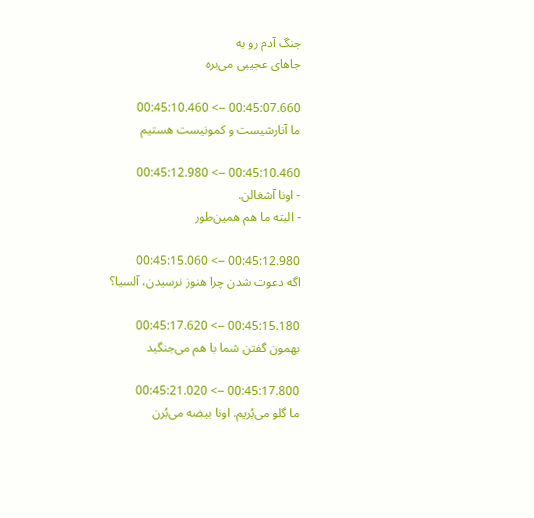جنگ آدم رو به
جاهای عجیبی می‌بره

00:45:07.660 --> 00:45:10.460
ما آنارشیست و کمونیست هستیم

00:45:10.460 --> 00:45:12.980
- اونا آشغالن.
- البته ما هم همین‌طور

00:45:12.980 --> 00:45:15.060
اگه دعوت شدن چرا هنوز نرسیدن، آلسیا؟

00:45:15.180 --> 00:45:17.620
بهمون گفتن شما با هم می‌جنگید

00:45:17.800 --> 00:45:21.020
ما گلو می‌بُریم. اونا بیضه می‌بُرن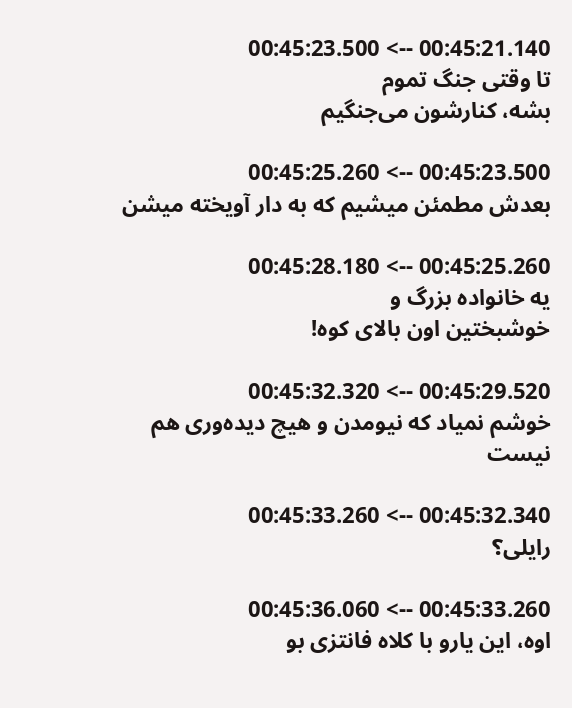00:45:21.140 --> 00:45:23.500
تا وقتی جنگ تموم
بشه، کنارشون می‌جنگیم

00:45:23.500 --> 00:45:25.260
بعدش مطمئن میشیم که به دار آویخته میشن

00:45:25.260 --> 00:45:28.180
یه خانواده بزرگ و
خوشبختین اون بالای کوه!

00:45:29.520 --> 00:45:32.320
خوشم نمیاد که نیومدن و هیچ دیده‌وری هم نیست

00:45:32.340 --> 00:45:33.260
رایلی؟

00:45:33.260 --> 00:45:36.060
اوه، این یارو با کلاه فانتزی بو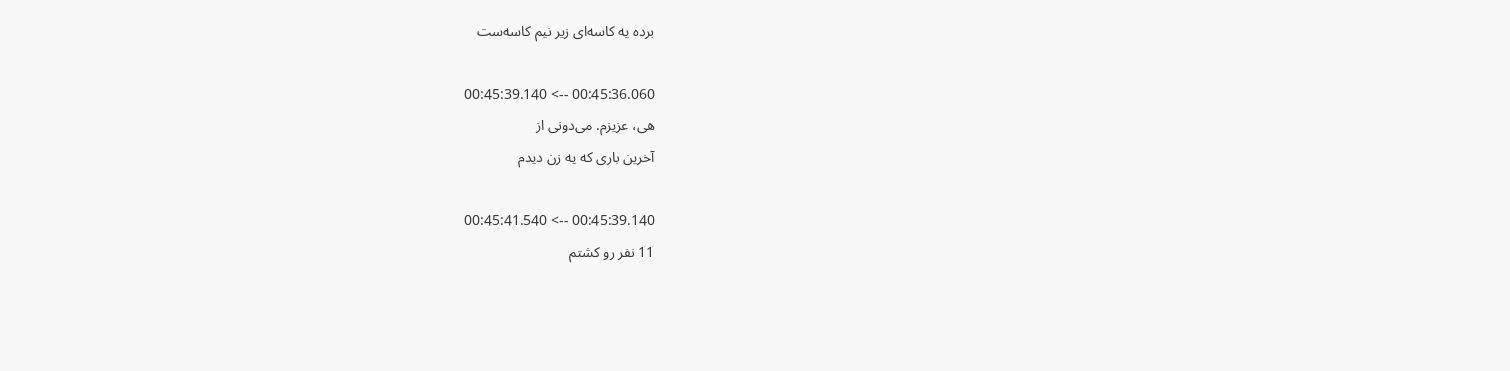برده یه کاسه‌ای زیر نیم کاسه‌ست

00:45:36.060 --> 00:45:39.140
هی، عزیزم. می‌دونی از
آخرین باری که یه زن دیدم

00:45:39.140 --> 00:45:41.540
11 نفر رو کشتم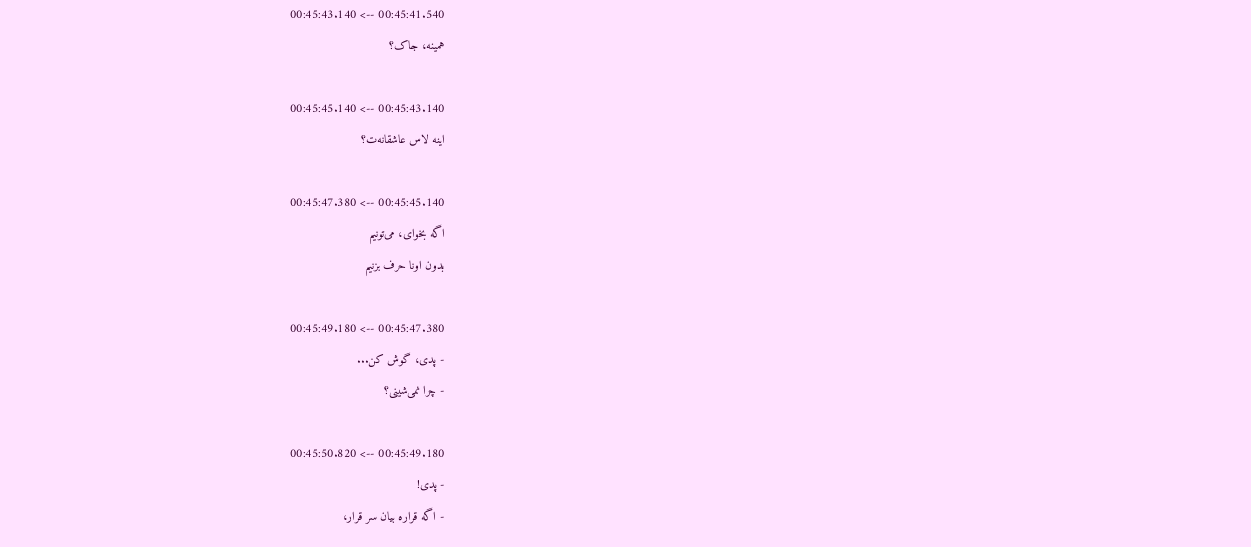00:45:41.540 --> 00:45:43.140
همینه، جاک؟

00:45:43.140 --> 00:45:45.140
اینه لاس عاشقانه‌ت؟

00:45:45.140 --> 00:45:47.380
اگه بخوای، می‌تونیم
بدون اونا حرف بزنیم

00:45:47.380 --> 00:45:49.180
- پدی، گوش کن...
- چرا نمی‌شینی؟

00:45:49.180 --> 00:45:50.820
- پدی!
- اگه قراره بیان سر قرار،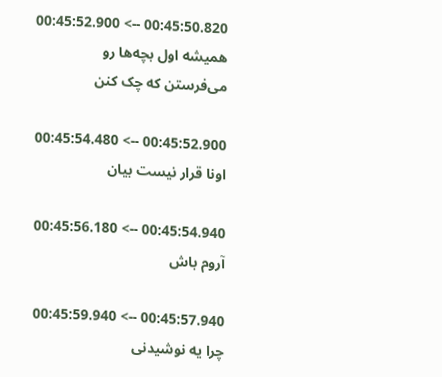00:45:50.820 --> 00:45:52.900
همیشه اول بچه‌ها رو
می‌فرستن که چک کنن

00:45:52.900 --> 00:45:54.480
اونا قرار نیست بیان

00:45:54.940 --> 00:45:56.180
آروم باش

00:45:57.940 --> 00:45:59.940
چرا یه نوشیدنی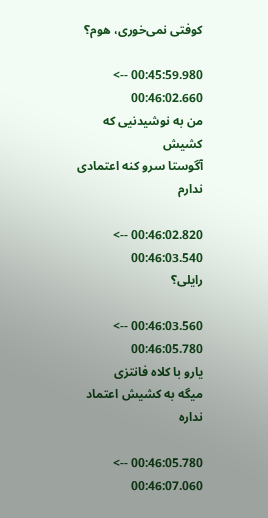کوفتی نمی‌خوری، هوم؟

00:45:59.980 --> 00:46:02.660
من به نوشیدنیی که کشیش
آگوستا سرو کنه اعتمادی ندارم

00:46:02.820 --> 00:46:03.540
رایلی؟

00:46:03.560 --> 00:46:05.780
یارو با کلاه فانتزی
میگه به کشیش اعتماد نداره

00:46:05.780 --> 00:46:07.060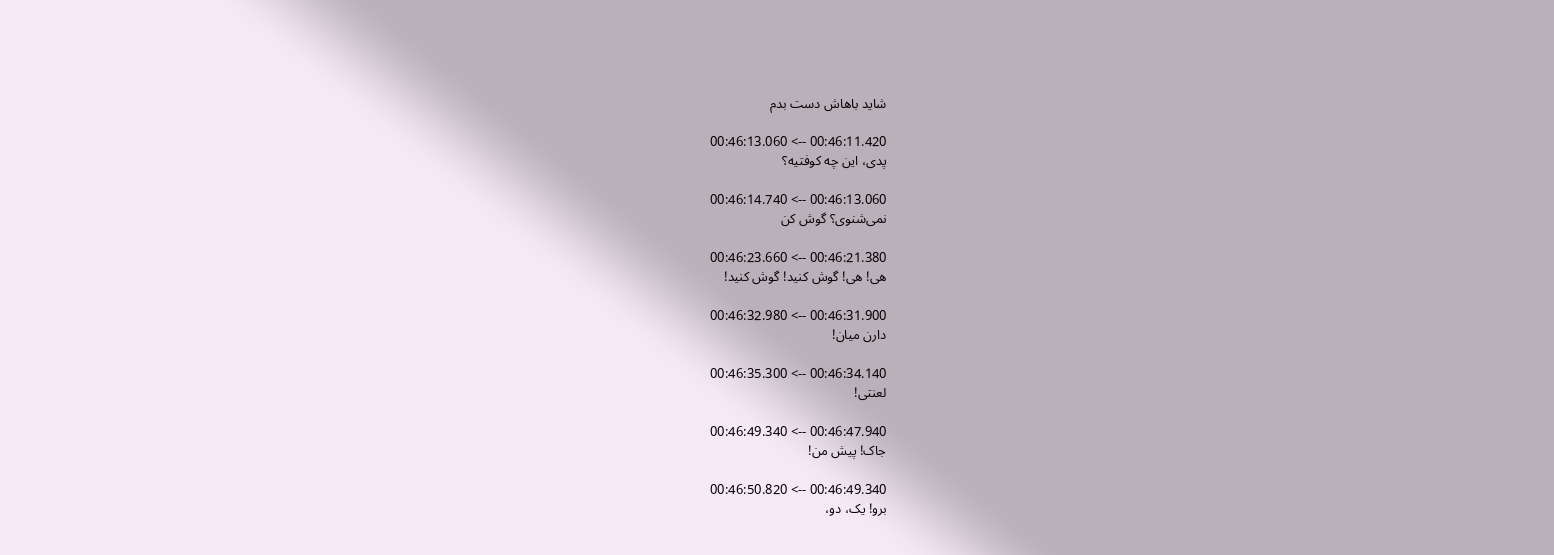شاید باهاش دست بدم

00:46:11.420 --> 00:46:13.060
پدی، این چه کوفتیه؟

00:46:13.060 --> 00:46:14.740
نمی‌شنوی؟ گوش کن

00:46:21.380 --> 00:46:23.660
هی! هی! گوش کنید! گوش کنید!

00:46:31.900 --> 00:46:32.980
دارن میان!

00:46:34.140 --> 00:46:35.300
لعنتی!

00:46:47.940 --> 00:46:49.340
جاک! پیش من!

00:46:49.340 --> 00:46:50.820
برو! یک، دو،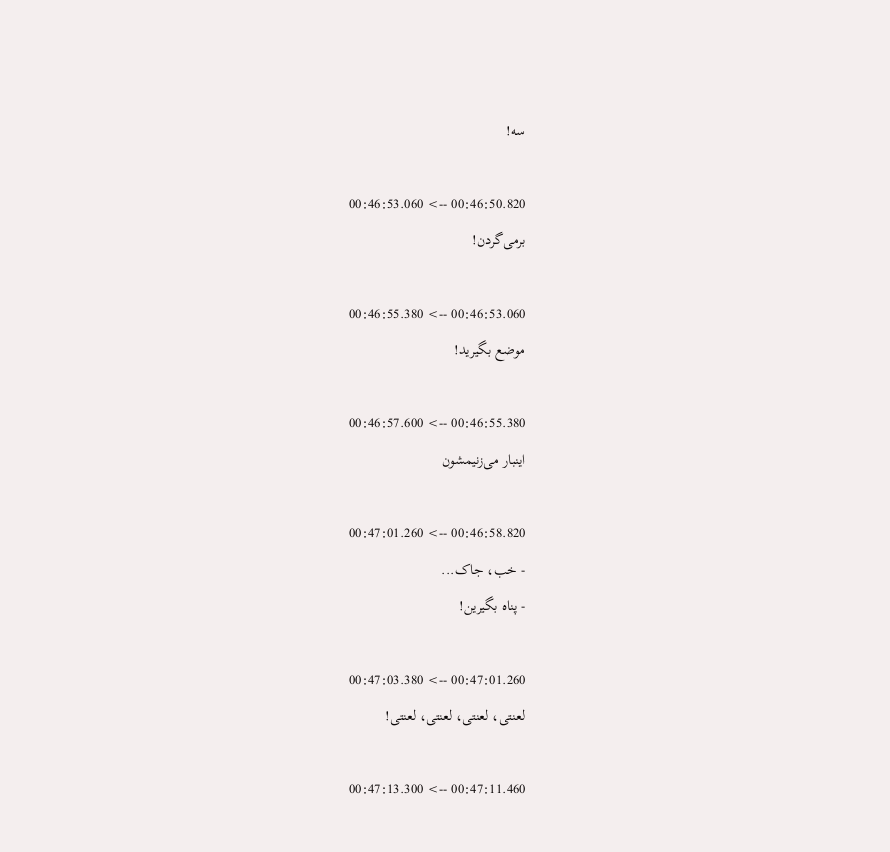سه!

00:46:50.820 --> 00:46:53.060
برمی‌گردن!

00:46:53.060 --> 00:46:55.380
موضع بگیرید!

00:46:55.380 --> 00:46:57.600
اینبار می‌زنیمشون

00:46:58.820 --> 00:47:01.260
- خب، جاک...
- پناه بگیرین!

00:47:01.260 --> 00:47:03.380
لعنتی، لعنتی، لعنتی، لعنتی!

00:47:11.460 --> 00:47:13.300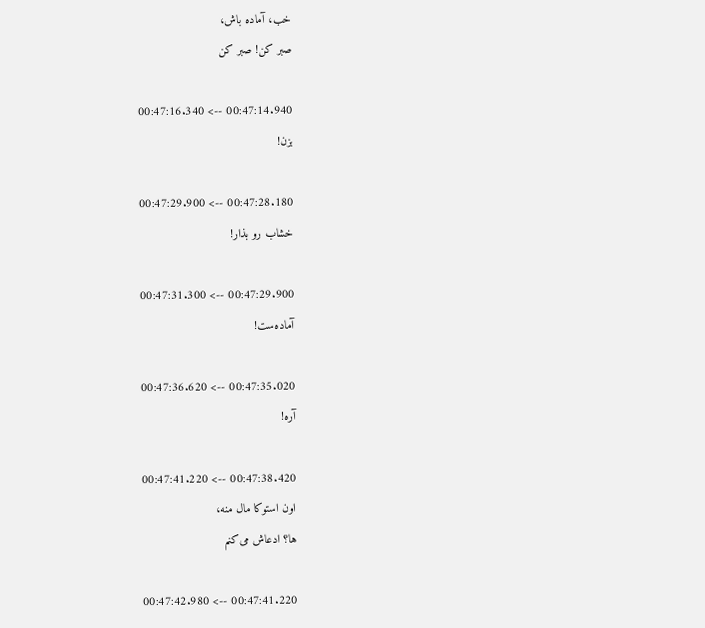خب، آماده باش،
صبر کن! صبر کن

00:47:14.940 --> 00:47:16.340
بزن!

00:47:28.180 --> 00:47:29.900
خشاب رو بذار!

00:47:29.900 --> 00:47:31.300
آماده‌ست!

00:47:35.020 --> 00:47:36.620
آره!

00:47:38.420 --> 00:47:41.220
اون استوکا مال منه،
ها؟ ادعاش می‌کنم

00:47:41.220 --> 00:47:42.980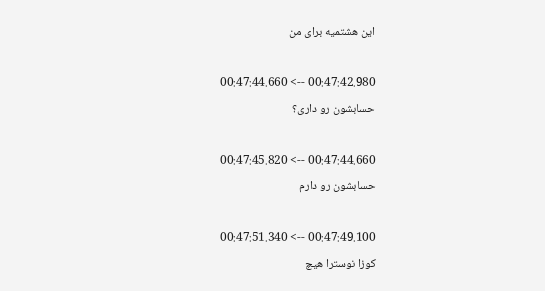این هشتمیه برای من

00:47:42.980 --> 00:47:44.660
حسابشون رو داری؟

00:47:44.660 --> 00:47:45.820
حسابشون رو دارم

00:47:49.100 --> 00:47:51.340
کوزا نوسترا هیچ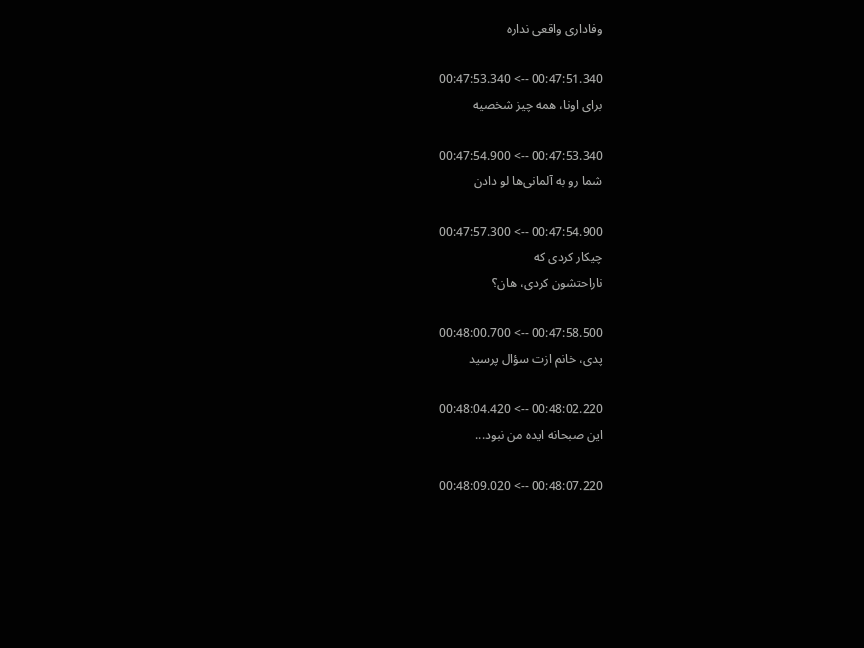وفاداری واقعی نداره

00:47:51.340 --> 00:47:53.340
برای اونا، همه چیز شخصیه

00:47:53.340 --> 00:47:54.900
شما رو به آلمانی‌ها لو دادن

00:47:54.900 --> 00:47:57.300
چیکار کردی که
ناراحتشون کردی، هان؟

00:47:58.500 --> 00:48:00.700
پدی، خانم ازت سؤال پرسید

00:48:02.220 --> 00:48:04.420
این صبحانه ایده من نبود...

00:48:07.220 --> 00:48:09.020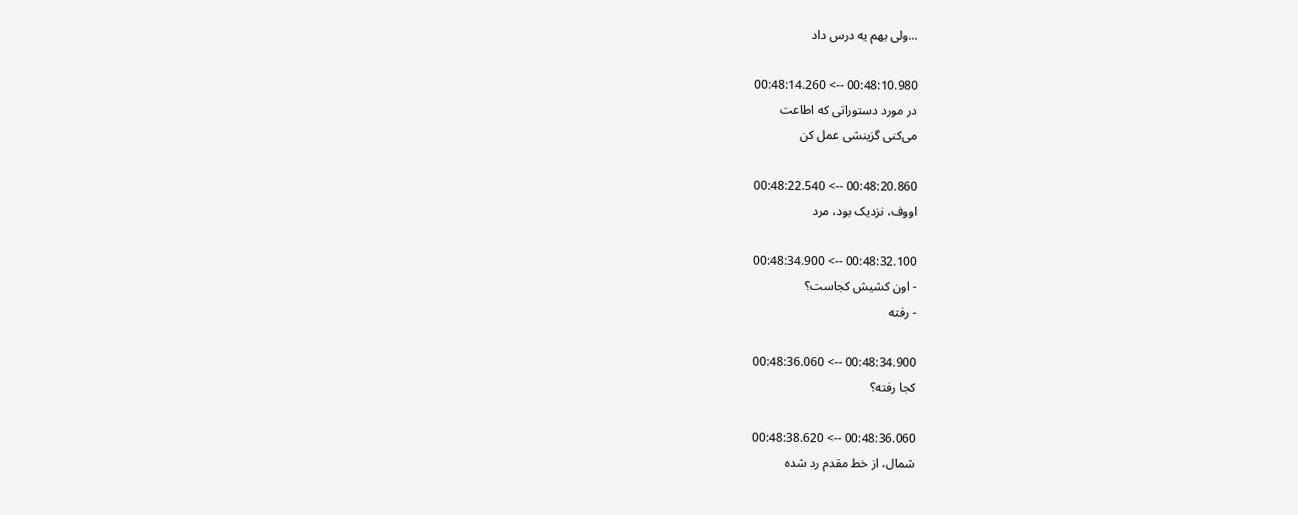...ولی بهم یه درس داد

00:48:10.980 --> 00:48:14.260
در مورد دستوراتی که اطاعت
می‌کنی گزینشی عمل کن

00:48:20.860 --> 00:48:22.540
اووف، نزدیک بود، مرد

00:48:32.100 --> 00:48:34.900
- اون کشیش کجاست؟
- رفته

00:48:34.900 --> 00:48:36.060
کجا رفته؟

00:48:36.060 --> 00:48:38.620
شمال، از خط مقدم رد شده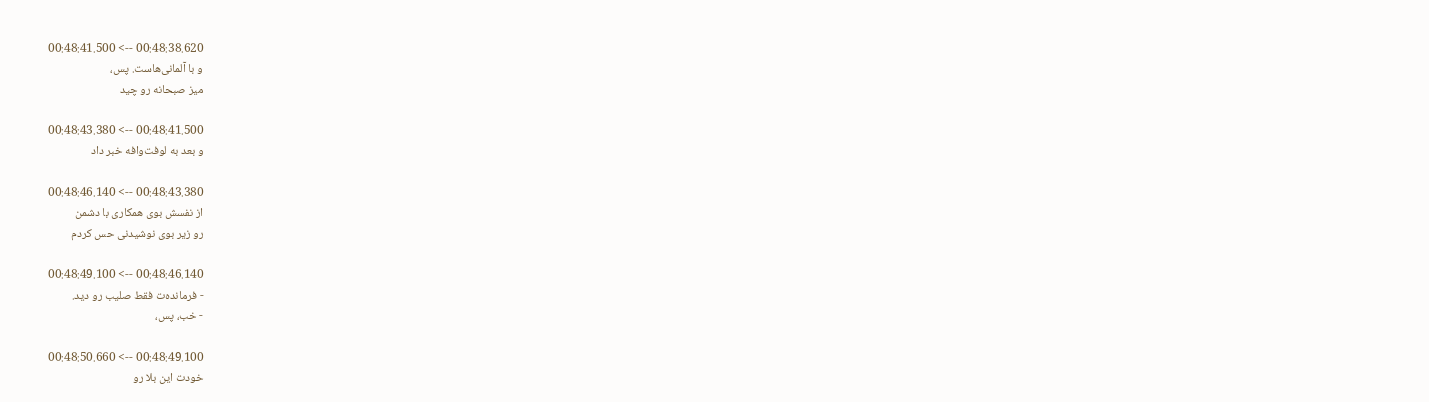00:48:38.620 --> 00:48:41.500
و با آلمانی‌هاست. پس،
میز صبحانه رو چید

00:48:41.500 --> 00:48:43.380
و بعد به لوفت‌وافه خبر داد

00:48:43.380 --> 00:48:46.140
از نفسش بوی همکاری با دشمن
رو زیر بوی نوشیدنی حس کردم

00:48:46.140 --> 00:48:49.100
- فرمانده‌ت فقط صلیب رو دید.
- خب، پس،

00:48:49.100 --> 00:48:50.660
خودت این بلا رو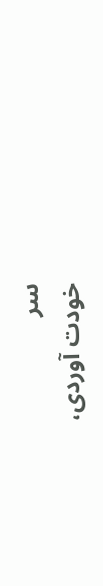سر
خودت آوردی،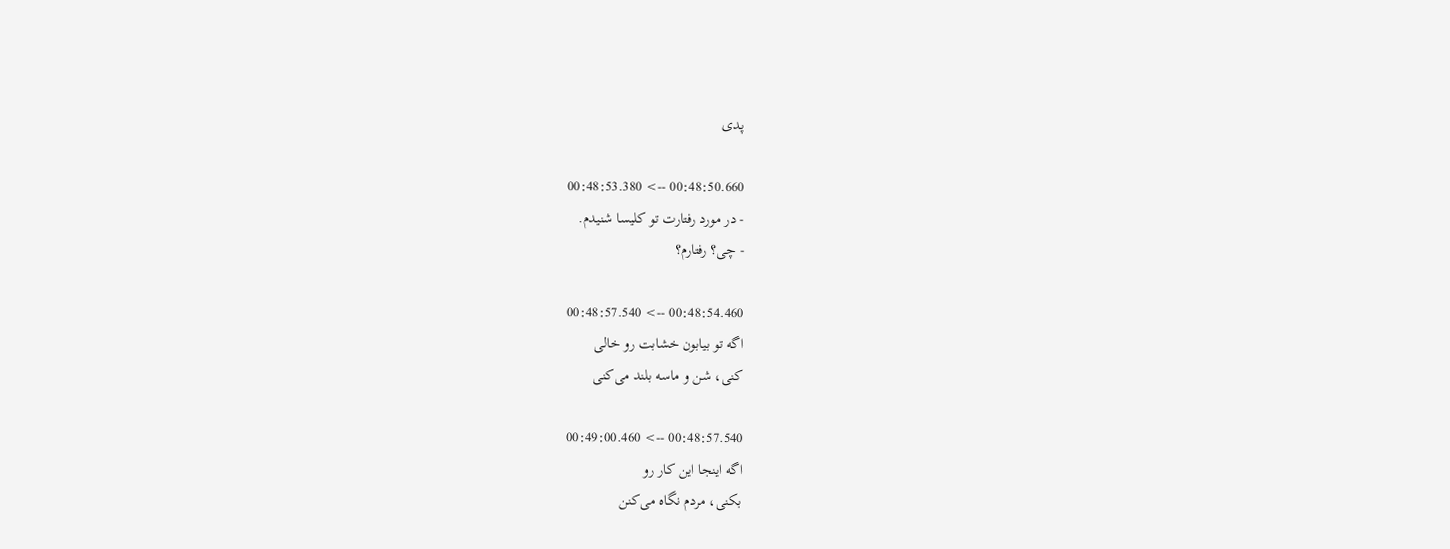پدی

00:48:50.660 --> 00:48:53.380
- در مورد رفتارت تو کلیسا شنیدم.
- چی؟ رفتارم؟

00:48:54.460 --> 00:48:57.540
اگه تو بیابون خشابت رو خالی
کنی، شن و ماسه بلند می‌کنی

00:48:57.540 --> 00:49:00.460
اگه اینجا این کار رو
بکنی، مردم نگاه می‌کنن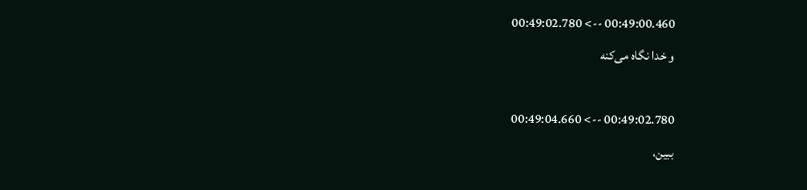00:49:00.460 --> 00:49:02.780
و خدا نگاه می‌کنه

00:49:02.780 --> 00:49:04.660
ببین،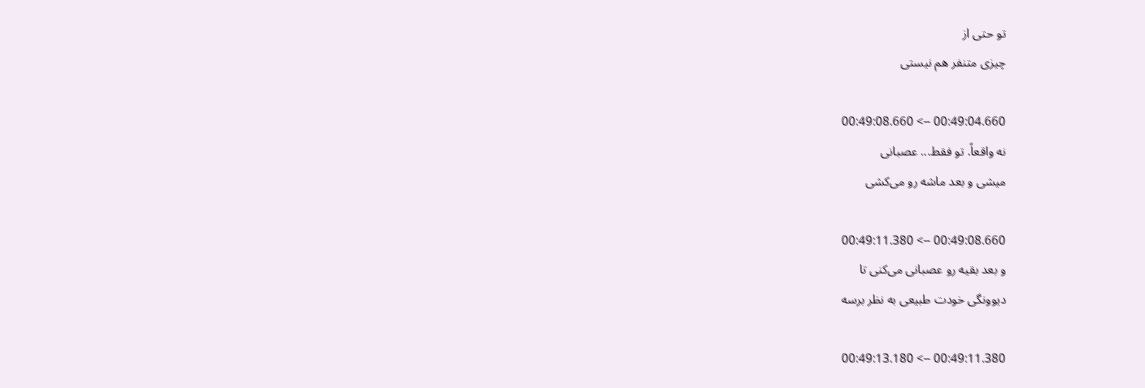تو حتی از
چیزی متنفر هم نیستی

00:49:04.660 --> 00:49:08.660
نه واقعاً. تو فقط... عصبانی
میشی و بعد ماشه رو می‌کشی

00:49:08.660 --> 00:49:11.380
و بعد بقیه رو عصبانی می‌کنی تا
دیوونگی خودت طبیعی به نظر برسه

00:49:11.380 --> 00:49:13.180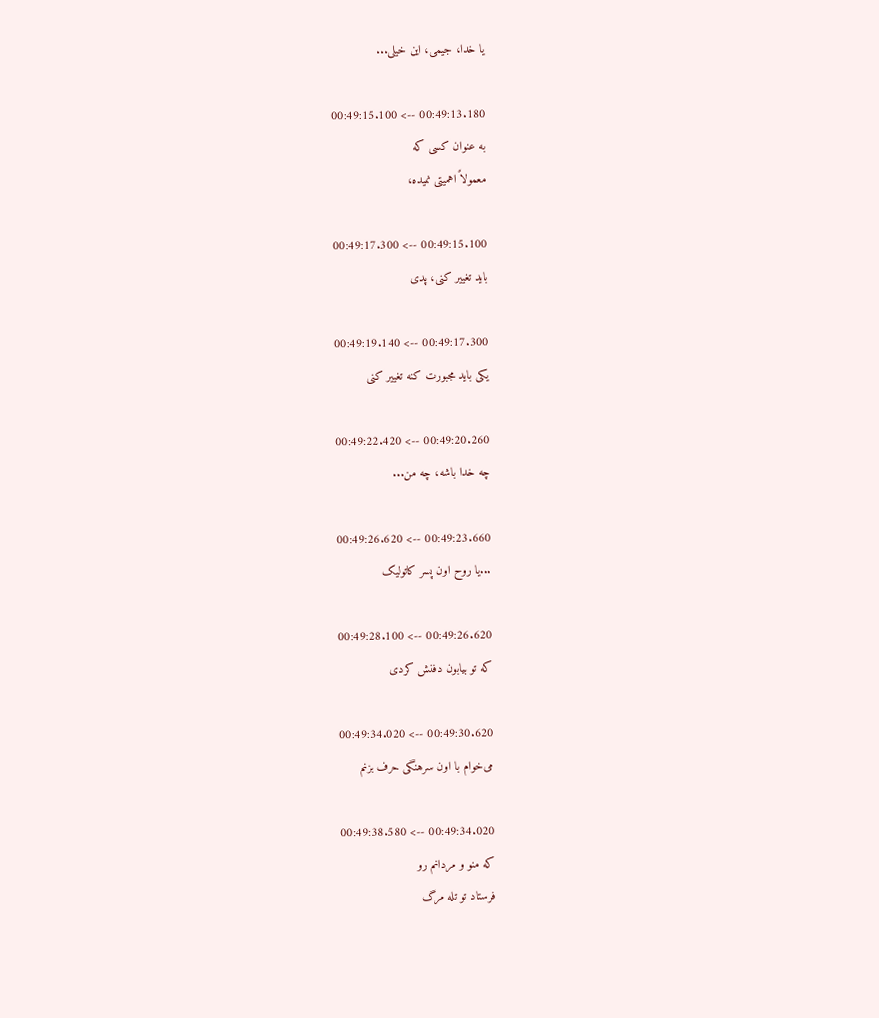یا خدا، جیمی، این خیلی...

00:49:13.180 --> 00:49:15.100
به عنوان کسی که
معمولاً اهمیتی نمیده،

00:49:15.100 --> 00:49:17.300
باید تغییر کنی، پدی

00:49:17.300 --> 00:49:19.140
یکی باید مجبورت کنه تغییر کنی

00:49:20.260 --> 00:49:22.420
چه خدا باشه، چه من...

00:49:23.660 --> 00:49:26.620
...یا روح اون پسر کاتولیک

00:49:26.620 --> 00:49:28.100
که تو بیابون دفنش کردی

00:49:30.620 --> 00:49:34.020
می‌خوام با اون سرهنگی حرف بزنم

00:49:34.020 --> 00:49:38.580
که منو و مردانم رو
فرستاد تو تله مرگ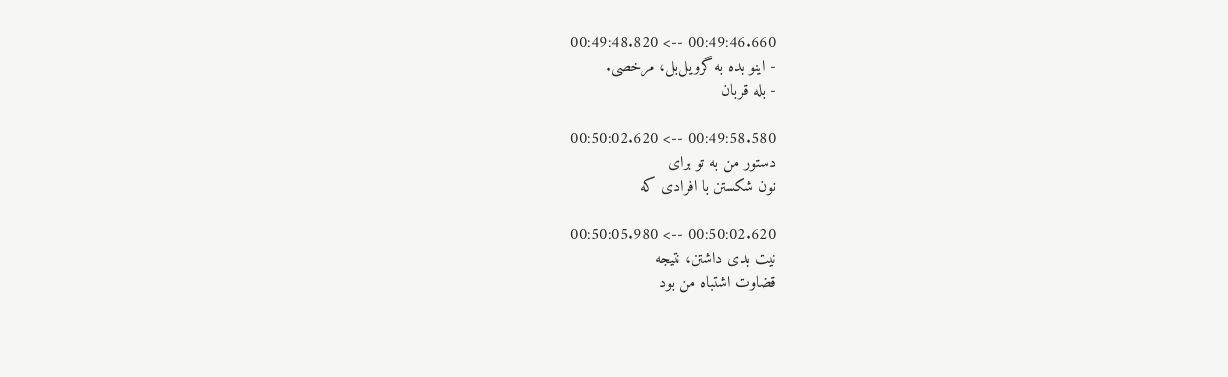00:49:46.660 --> 00:49:48.820
- اینو بده به گرویل‌بل، مرخصی.
- بله قربان

00:49:58.580 --> 00:50:02.620
دستور من به تو برای
نون شکستن با افرادی که

00:50:02.620 --> 00:50:05.980
نیت بدی داشتن، نتیجه
قضاوت اشتباه من بود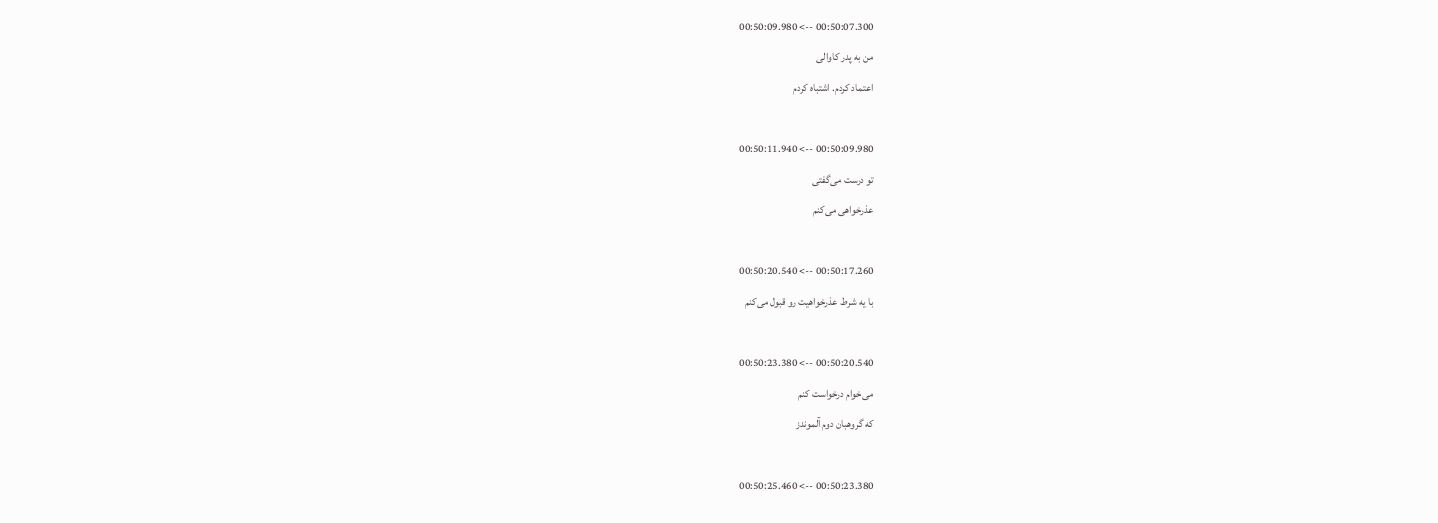00:50:07.300 --> 00:50:09.980
من به پدر کاوالی
اعتماد کردم. اشتباه کردم

00:50:09.980 --> 00:50:11.940
تو درست می‌گفتی
عذرخواهی می‌کنم

00:50:17.260 --> 00:50:20.540
با یه شرط عذرخواهیت رو قبول می‌کنم

00:50:20.540 --> 00:50:23.380
می‌خوام درخواست کنم
که گروهبان دوم آلموندز

00:50:23.380 --> 00:50:25.460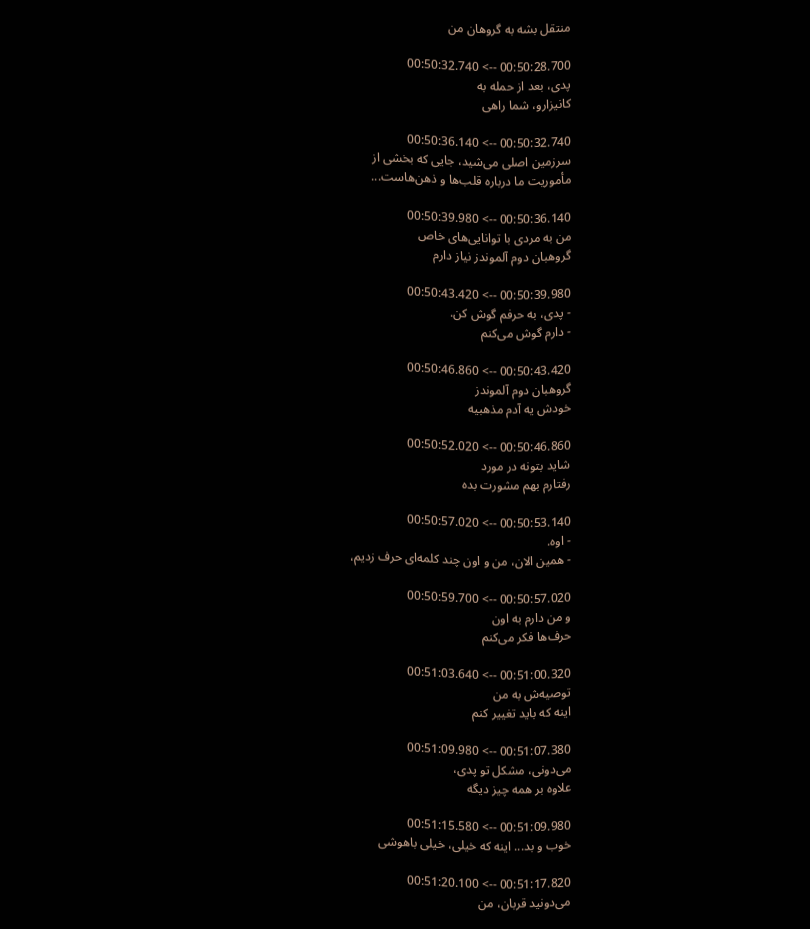منتقل بشه به گروهان من

00:50:28.700 --> 00:50:32.740
پدی، بعد از حمله به
کانیزارو، شما راهی

00:50:32.740 --> 00:50:36.140
سرزمین اصلی می‌شید، جایی که بخشی از
مأموریت ما درباره قلب‌ها و ذهن‌هاست...

00:50:36.140 --> 00:50:39.980
من به مردی با توانایی‌های خاص
گروهبان دوم آلموندز نیاز دارم

00:50:39.980 --> 00:50:43.420
- پدی، به حرفم گوش کن.
- دارم گوش می‌کنم

00:50:43.420 --> 00:50:46.860
گروهبان دوم آلموندز
خودش یه آدم مذهبیه

00:50:46.860 --> 00:50:52.020
شاید بتونه در مورد
رفتارم بهم مشورت بده

00:50:53.140 --> 00:50:57.020
- اوه.
- همین الان، من و اون چند کلمه‌ای حرف زدیم،

00:50:57.020 --> 00:50:59.700
و من دارم به اون
حرف‌ها فکر می‌کنم

00:51:00.320 --> 00:51:03.640
توصیه‌ش به من
اینه که باید تغییر کنم

00:51:07.380 --> 00:51:09.980
می‌دونی، مشکل تو پدی،
علاوه بر همه چیز دیگه

00:51:09.980 --> 00:51:15.580
خوب و بد... اینه که خیلی، خیلی باهوشی

00:51:17.820 --> 00:51:20.100
می‌دونید قربان، من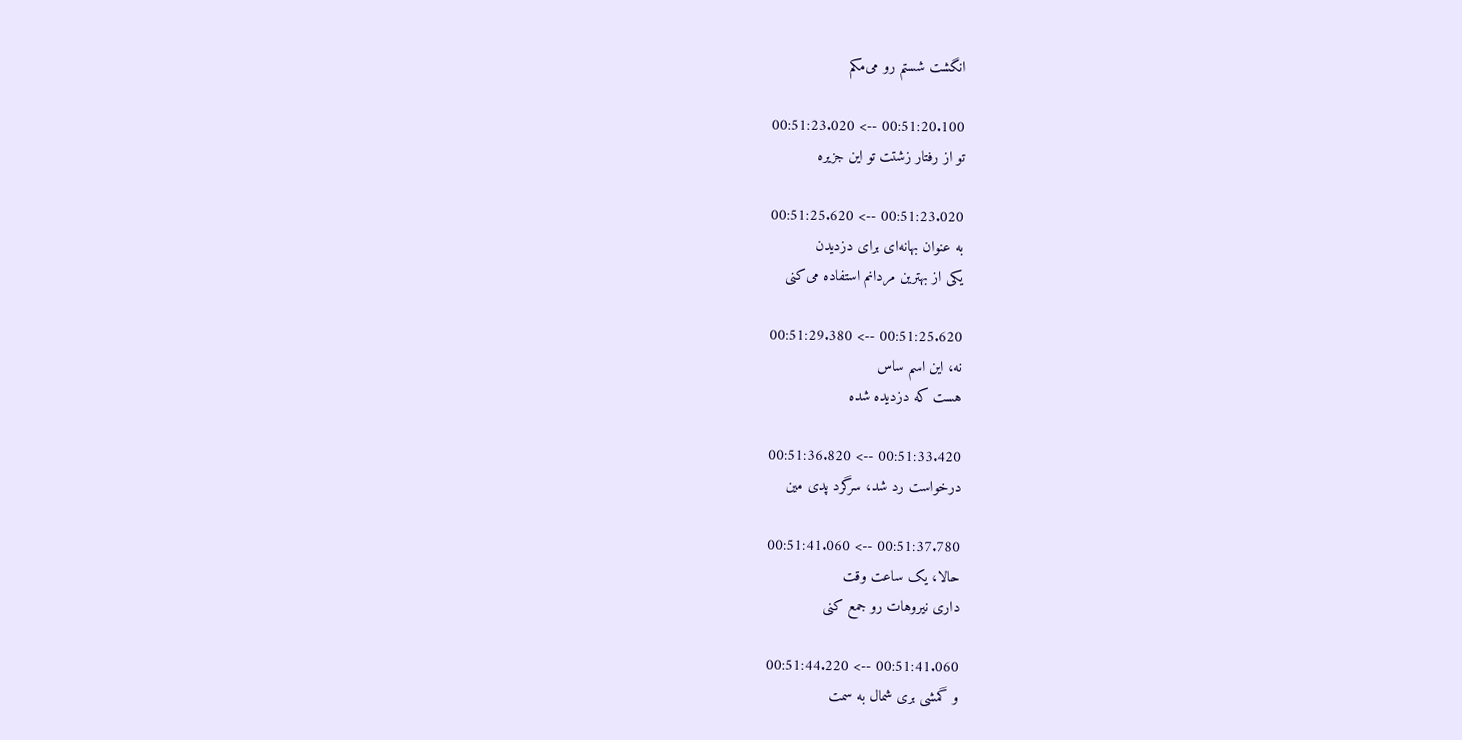انگشت شستم رو می‌مکم

00:51:20.100 --> 00:51:23.020
تو از رفتار زشتت تو این جزیره

00:51:23.020 --> 00:51:25.620
به عنوان بهانه‌ای برای دزدیدن
یکی از بهترین مردانم استفاده می‌کنی

00:51:25.620 --> 00:51:29.380
نه، این اسم ساس
هست که دزدیده شده

00:51:33.420 --> 00:51:36.820
درخواست رد شد، سرگرد پدی مین

00:51:37.780 --> 00:51:41.060
حالا، یک ساعت وقت
داری نیروهات رو جمع کنی

00:51:41.060 --> 00:51:44.220
و گمشی بری شمال به سمت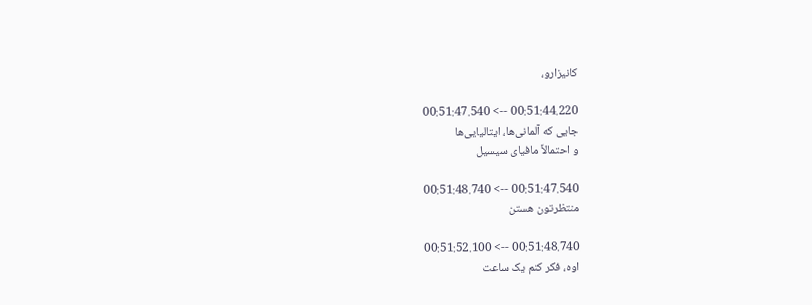کانیزارو،

00:51:44.220 --> 00:51:47.540
جایی که آلمانی‌ها، ایتالیایی‌ها
و احتمالاً مافیای سیسیل

00:51:47.540 --> 00:51:48.740
منتظرتون هستن

00:51:48.740 --> 00:51:52.100
اوه، فکر کنم یک ساعت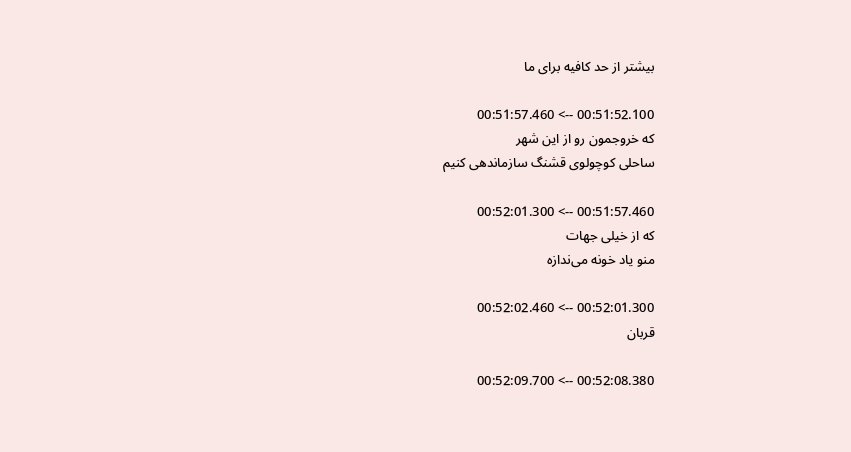بیشتر از حد کافیه برای ما

00:51:52.100 --> 00:51:57.460
که خروجمون رو از این شهر
ساحلی کوچولوی قشنگ سازماندهی کنیم

00:51:57.460 --> 00:52:01.300
که از خیلی جهات
منو یاد خونه می‌ندازه

00:52:01.300 --> 00:52:02.460
قربان

00:52:08.380 --> 00:52:09.700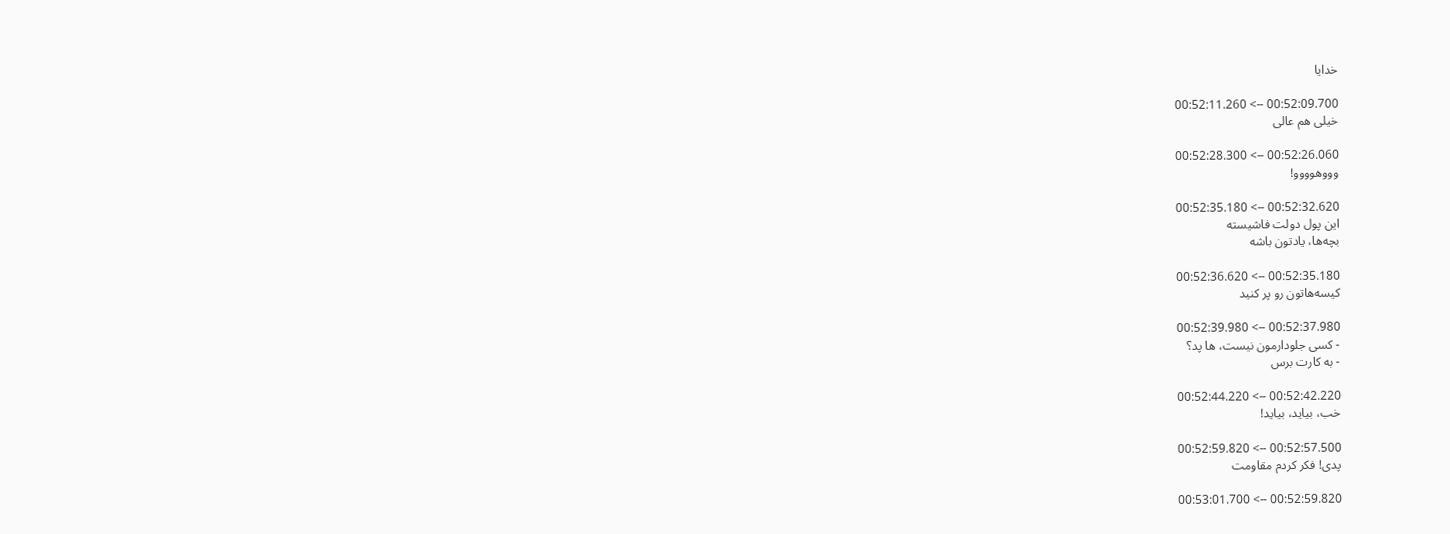خدایا

00:52:09.700 --> 00:52:11.260
خیلی هم عالی

00:52:26.060 --> 00:52:28.300
وووهوووو!

00:52:32.620 --> 00:52:35.180
این پول دولت فاشیسته
بچه‌ها، یادتون باشه

00:52:35.180 --> 00:52:36.620
کیسه‌هاتون رو پر کنید

00:52:37.980 --> 00:52:39.980
- کسی جلودارمون نیست، ها پد؟
- به کارت برس

00:52:42.220 --> 00:52:44.220
خب، بیاید، بیاید!

00:52:57.500 --> 00:52:59.820
پدی! فکر کردم مقاومت

00:52:59.820 --> 00:53:01.700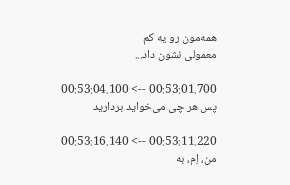همه‌مون رو یه کم
معمولی نشون داد...

00:53:01.700 --> 00:53:04.100
پس هر چی می‌خواید بردارید

00:53:11.220 --> 00:53:16.140
من، اِم، به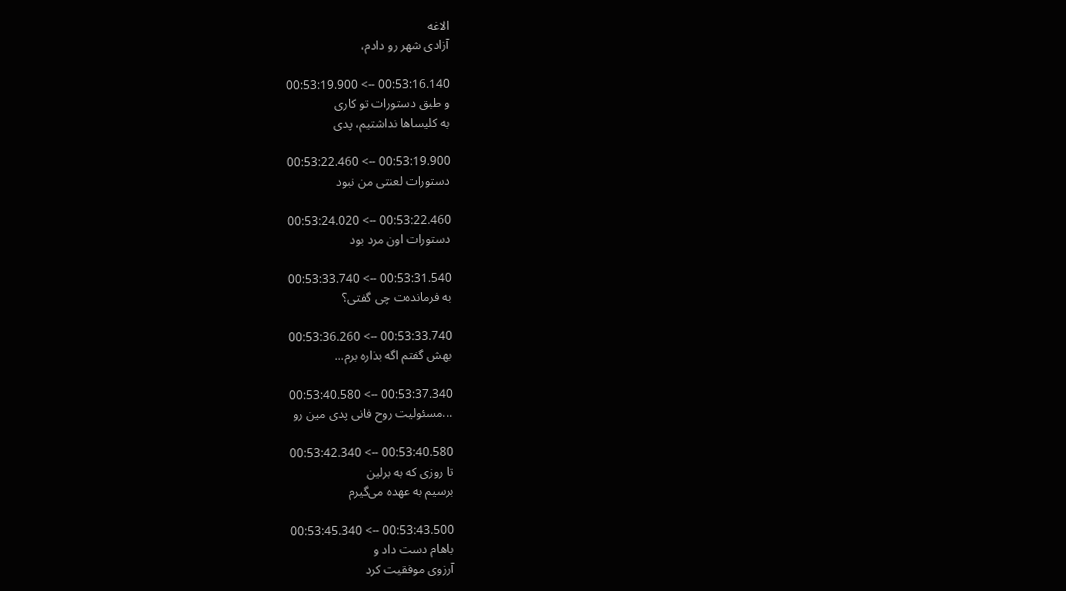الاغه
آزادی شهر رو دادم،

00:53:16.140 --> 00:53:19.900
و طبق دستورات تو کاری
به کلیساها نداشتیم، پدی

00:53:19.900 --> 00:53:22.460
دستورات لعنتی من نبود

00:53:22.460 --> 00:53:24.020
دستورات اون مرد بود

00:53:31.540 --> 00:53:33.740
به فرمانده‌ت چی گفتی؟

00:53:33.740 --> 00:53:36.260
بهش گفتم اگه بذاره برم...

00:53:37.340 --> 00:53:40.580
...مسئولیت روح فانی پدی مین رو

00:53:40.580 --> 00:53:42.340
تا روزی که به برلین
برسیم به عهده می‌گیرم

00:53:43.500 --> 00:53:45.340
باهام دست داد و
آرزوی موفقیت کرد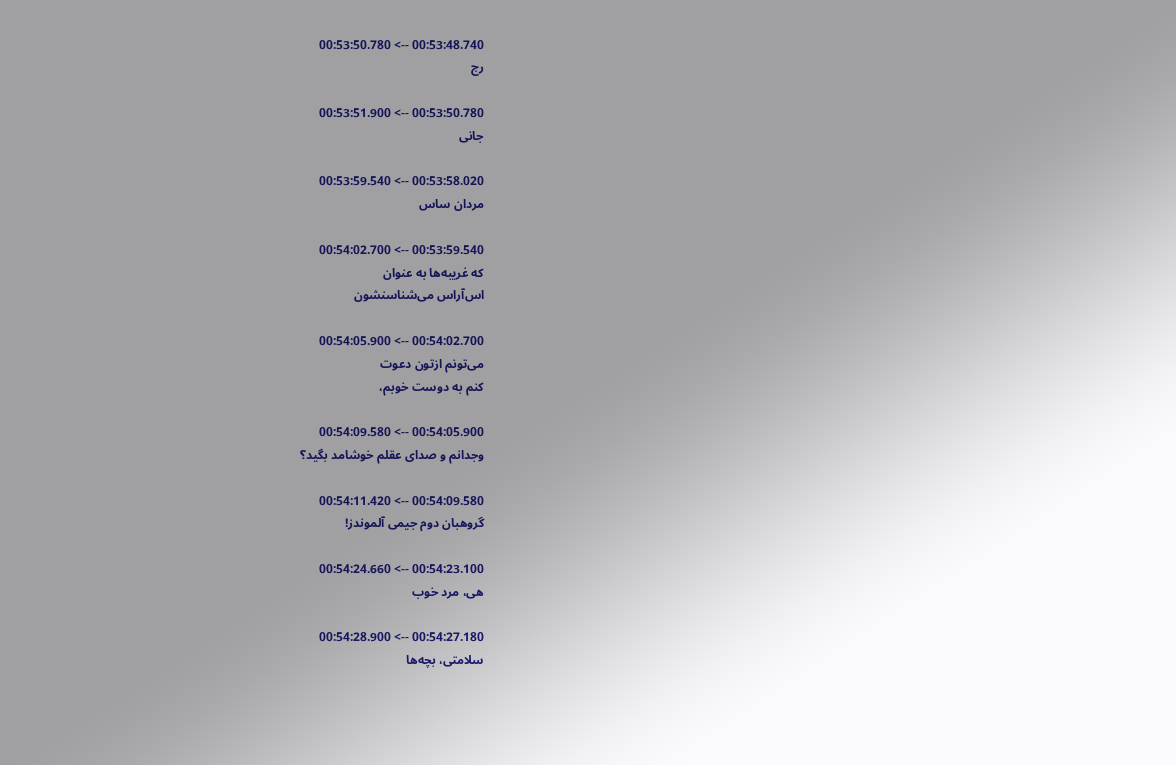00:53:48.740 --> 00:53:50.780
رج

00:53:50.780 --> 00:53:51.900
جانی

00:53:58.020 --> 00:53:59.540
مردان ساس

00:53:59.540 --> 00:54:02.700
که غریبه‌ها به عنوان
اس‌آراس می‌شناسنشون

00:54:02.700 --> 00:54:05.900
می‌تونم ازتون دعوت
کنم به دوست خوبم،

00:54:05.900 --> 00:54:09.580
وجدانم و صدای عقلم خوشامد بگید؟

00:54:09.580 --> 00:54:11.420
گروهبان دوم جیمی آلموندز!

00:54:23.100 --> 00:54:24.660
هی، مرد خوب

00:54:27.180 --> 00:54:28.900
سلامتی، بچه‌ها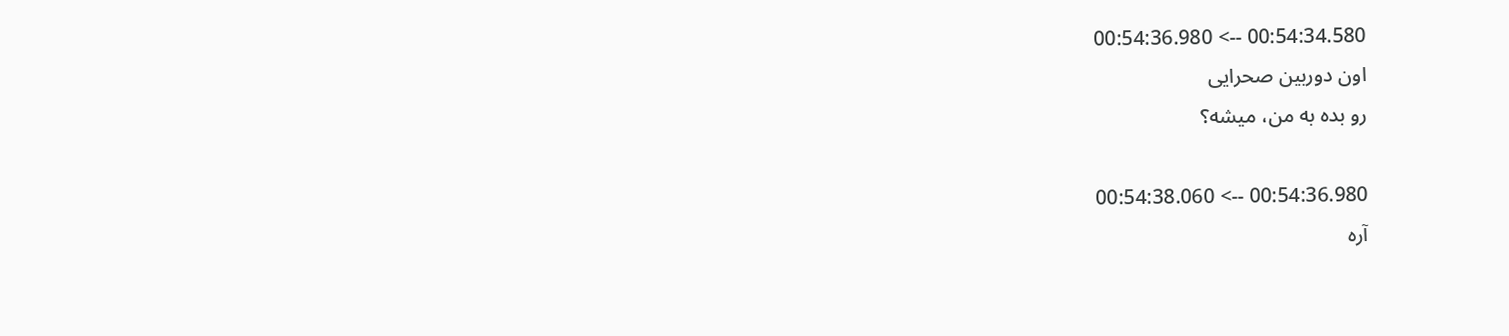00:54:34.580 --> 00:54:36.980
اون دوربین صحرایی
رو بده به من، میشه؟

00:54:36.980 --> 00:54:38.060
آره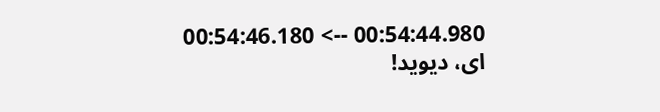00:54:44.980 --> 00:54:46.180
ای، دیوید!